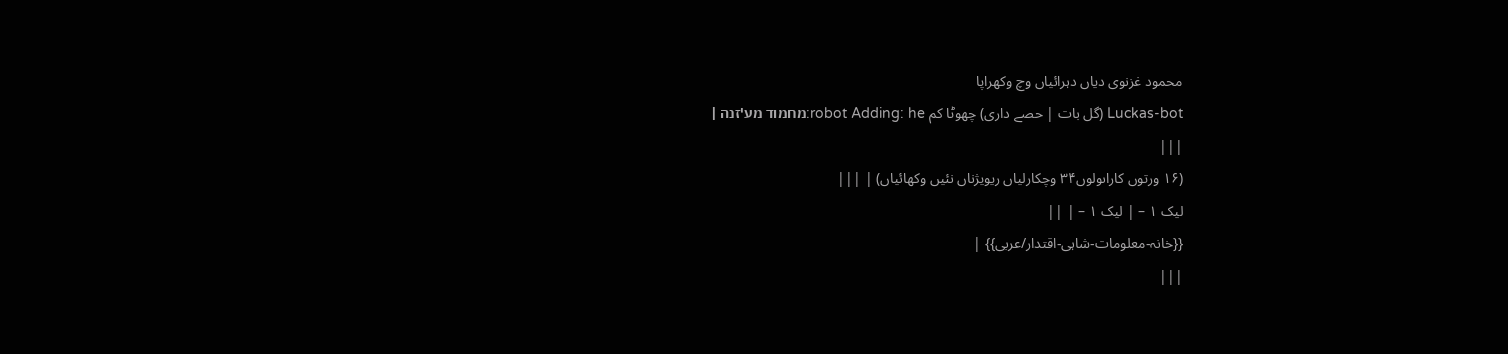محمود غزنوی دیاں دہرائیاں وچ وکھراپا
Luckas-bot (گل بات | حصے داری) چھوٹا کم robot Adding: he:מחמוד מע'זנה |
|||
(۱۶ ورتوں کاراںولوں۳۴ وچکارلیاں ریویژناں نئیں وکھائیاں) | |||
لیک ۱ – | لیک ۱ – | ||
{{خانہ-معلومات-شاہی-اقتدار/عربی}} |
|||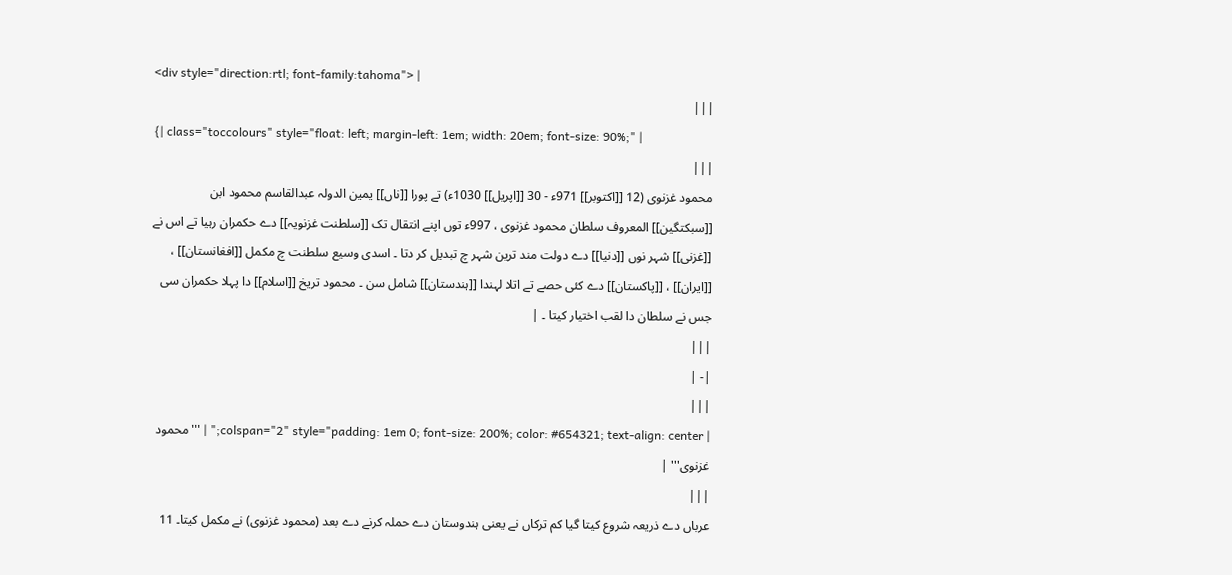<div style="direction:rtl; font-family:tahoma"> |
|||
{| class="toccolours" style="float: left; margin-left: 1em; width: 20em; font-size: 90%;" |
|||
محمود غزنوی (12 [[اکتوبر]] 971ء - 30 [[اپریل]] 1030ء) تے پورا [[ناں]] یمین الدولہ عبدالقاسم محمود ابن [[سبکتگین]] المعروف سلطان محمود غزنوی ، 997ء توں اپنے انتقال تک [[سلطنت غزنویہ]] دے حکمران رہیا تے اس نے [[غزنی]] شہر نوں [[دنیا]] دے دولت مند ترین شہر چ تبدیل کر دتا ۔ اسدی وسیع سلطنت چ مکمل [[افغانستان]] ، [[ایران]] ، [[پاکستان]] دے کئی حصے تے اتلا لہندا [[ہندستان]] شامل سن ۔ محمود تریخ [[اسلام]] دا پہلا حکمران سی جس نے سلطان دا لقب اختیار کیتا ۔ |
|||
|- |
|||
| colspan="2" style="padding: 1em 0; font-size: 200%; color: #654321; text-align: center;" | '''محمود غزنوی''' |
|||
عرباں دے ذریعہ شروع کيتا گیا کم ترکاں نے یعنی ہندوستان دے حملہ کرنے دے بعد (محمود غزنوی) نے مکمل کيتا۔ 11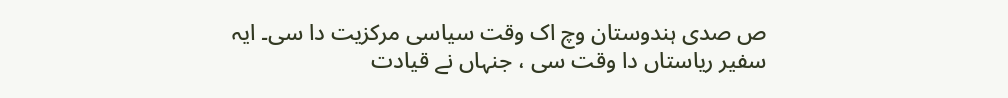ص صدی ہندوستان وچ اک وقت سیاسی مرکزیت دا سی۔ ایہ سفیر ریاستاں دا وقت سی ، جنہاں نے قیادت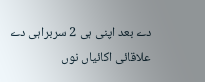دے بعد اپنی ہی 2 سربراہی دے علاقائی اکائیاں نوں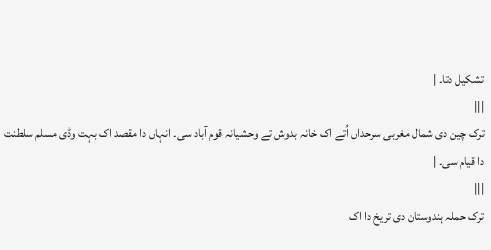تشکیل دتا۔ |
|||
ترک چین دی شمال مغربی سرحداں اُتے اک خانہ بدوش تے وحشیانہ قوم آباد سی۔ انہاں دا مقصد اک بہت وڈی مسلم سلطنت دا قیام سی۔ |
|||
ترک حملہ ہندوستان دی تریخ دا اک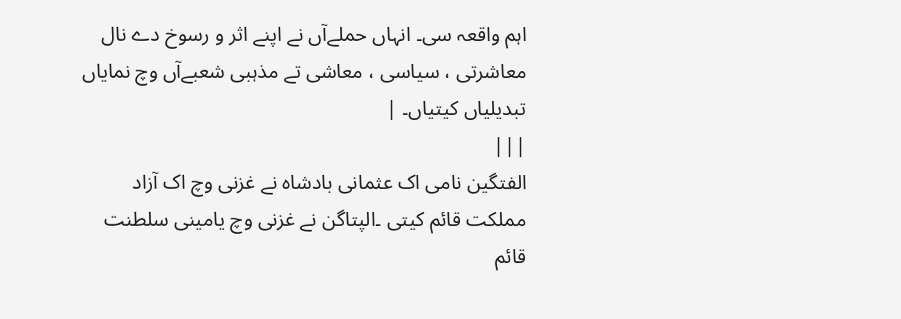اہم واقعہ سی۔ انہاں حملےآں نے اپنے اثر و رسوخ دے نال معاشرتی ، سیاسی ، معاشی تے مذہبی شعبےآں وچ نمایاں تبدیلیاں کيتياں۔ |
|||
الفتگین نامی اک عثمانی بادشاہ نے غزنی وچ اک آزاد مملکت قائم کيتی ۔الپتاگن نے غزنی وچ یامینی سلطنت قائم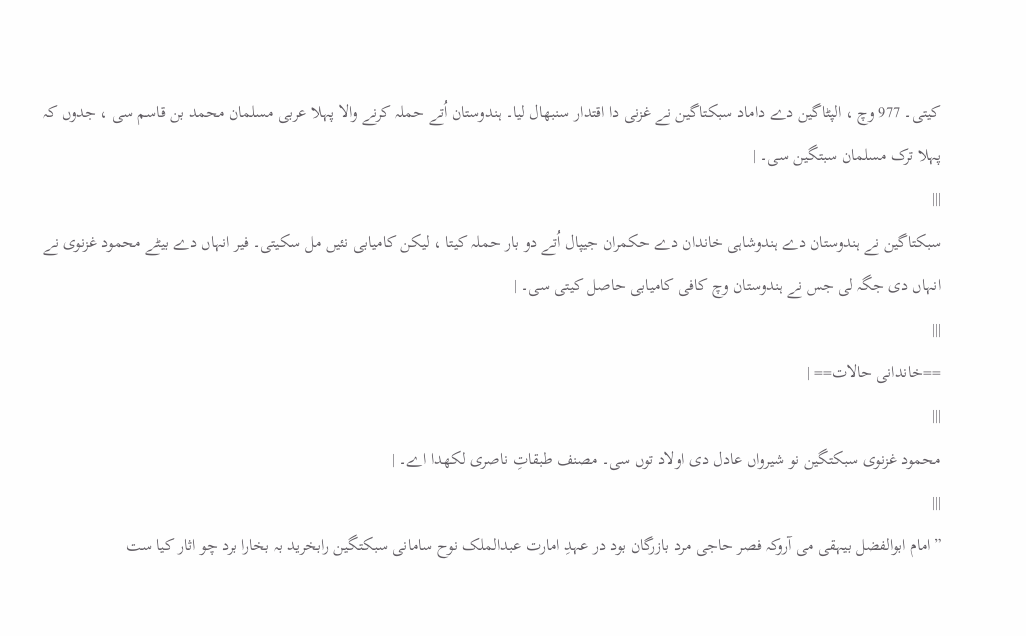کيتی۔ 977 وچ ، الپٹاگین دے داماد سبکتاگین نے غزنی دا اقتدار سنبھال لیا۔ ہندوستان اُتے حملہ کرنے والا پہلا عربی مسلمان محمد بن قاسم سی ، جدوں کہ پہلا ترک مسلمان سبتگین سی۔ |
|||
سبکتاگین نے ہندوستان دے ہندوشاہی خاندان دے حکمران جیپال اُتے دو بار حملہ کيتا ، لیکن کامیابی نئيں مل سکيتی۔ فیر انہاں دے بیٹے محمود غزنوی نے انہاں دی جگہ لی جس نے ہندوستان وچ کافی کامیابی حاصل کيتی سی۔ |
|||
==خاندانی حالات== |
|||
محمود غزنوی سبکتگین نو شیرواں عادل دی اولاد توں سی۔ مصنف طبقاتِ ناصری لکھدا اے۔ |
|||
”امام ابوالفضل بیہقی می آروکہ فصر حاجی مرد بازرگان بود در عہدِ امارت عبدالملک نوح سامانی سبکتگین رابخرید بہ بخارا برد چو اثار کیا ست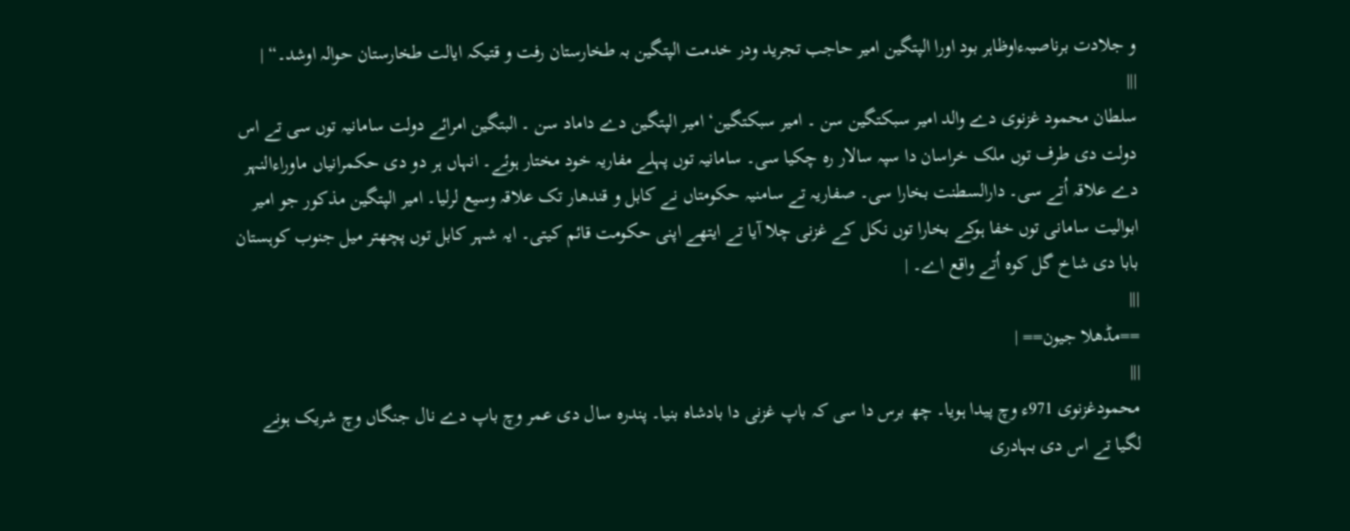و جلادت برناصیہءاوظاہر بود اورا الپتگین امیر حاجب تجرید ودر خدمت الپتگین بہ طخارستان رفت و قتیکہ ایالت طخارستان حوالہ اوشد۔“ |
|||
سلطان محمود غزنوی دے والد امیر سبکتگین سن ۔ امیر سبکتگین‘ امیر الپتگین دے داماد سن ۔ البتگین امرائے دولت سامانیہ توں سی تے اس دولت دی طرف توں ملک خراسان دا سپہ سالار رہ چکيا سی۔ سامانیہ توں پہلے مفاریہ خود مختار ہوئے۔ انہاں ہر دو دی حکمرانیاں ماوراءالنہر دے علاقہ اُتے سی۔ دارالسطنت بخارا سی۔ صفاریہ تے سامنیہ حکومتاں نے کابل و قندھار تک علاقہ وسیع لرلیا۔ امیر الپتگین مذکور جو امیر ابوالیت سامانی توں خفا ہوکے بخارا توں نکل کے غزنی چلا آیا تے ایتھے اپنی حکومت قائم کيتی۔ ایہ شہر کابل توں پچھتر میل جنوب کوہستان بابا دی شاخ گل کوہ اُتے واقع اے۔ |
|||
==مڈھلا جیون== |
|||
محمودغزنوی 971ء وچ پیدا ہويا۔ چھ برس دا سی کہ باپ غزنی دا بادشاہ بنیا۔ پندرہ سال دی عمر وچ باپ دے نال جنگاں وچ شریک ہونے لگیا تے اس دی بہادری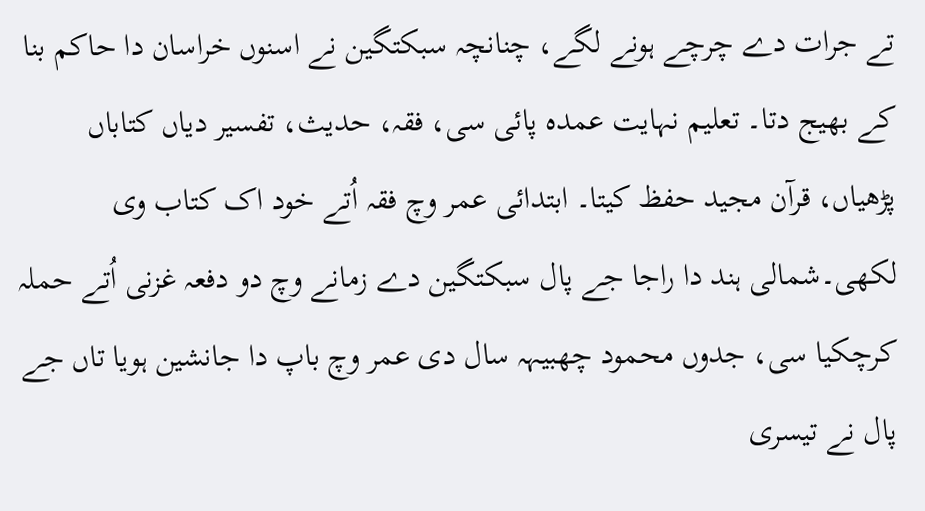تے جرات دے چرچے ہونے لگے، چنانچہ سبکتگین نے اسنوں خراسان دا حاکم بنا کے بھیج دتا۔ تعلیم نہایت عمدہ پائی سی، فقہ، حدیث، تفسیر دیاں کتاباں پڑھیاں، قرآن مجید حفظ کيتا۔ ابتدائی عمر وچ فقہ اُتے خود اک کتاب وی لکھی۔شمالی ہند دا راجا جے پال سبکتگین دے زمانے وچ دو دفعہ غزنی اُتے حملہ کرچکيا سی، جدوں محمود چھبیہہ سال دی عمر وچ باپ دا جانشین ہويا تاں جے پال نے تیسری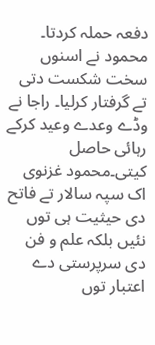دفعہ حملہ کردتا۔ محمود نے اسنوں سخت شکست دتی تے گرفتار کرلیا۔ راجا نے وڈے وعدے وعید کرکے رہائی حاصل کيتی۔محمود غزنوی اک سپہ سالار تے فاتح دی حیثیت ہی توں نئيں بلکہ علم و فن دی سرپرستی دے اعتبار توں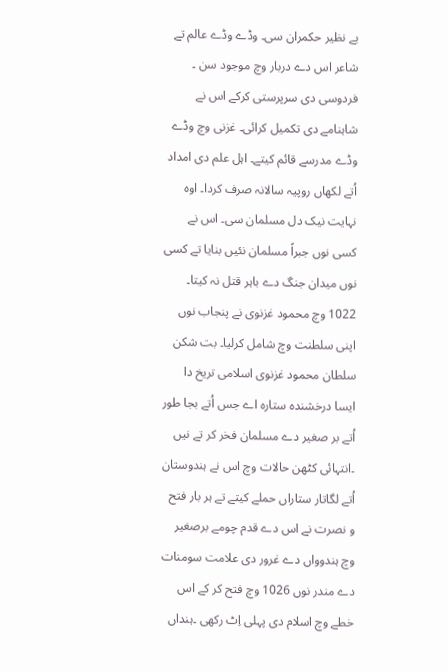بے نظیر حکمران سی۔ وڈے وڈے عالم تے شاعر اس دے دربار وچ موجود سن ۔ فردوسی دی سرپرستی کرکے اس نے شاہنامے دی تکمیل کرائی۔ غزنی وچ وڈے وڈے مدرسے قائم کيتے۔ اہل علم دی امداد اُتے لکھاں روپیہ سالانہ صرف کردا۔ اوہ نہایت نیک دل مسلمان سی۔ اس نے کسی نوں جبراً مسلمان نئيں بنایا تے کسی نوں میدان جنگ دے باہر قتل نہ کيتا۔ 1022 وچ محمود غزنوی نے پنجاب نوں اپنی سلطنت وچ شامل کرلیا۔ بت شکن سلطان محمود غزنوی اسلامی تریخ دا ایسا درخشندہ ستارہ اے جس اُتے بجا طور اُتے بر صغیر دے مسلمان فخر کر تے نيں ۔انتہائی کٹھن حالات وچ اس نے ہندوستان اُتے لگاتار ستاراں حملے کيتے تے ہر بار فتح و نصرت نے اس دے قدم چومے برصغیر وچ ہندوواں دے غرور دی علامت سومنات دے مندر نوں 1026 وچ فتح کر کے اس خطے وچ اسلام دی پہلی اِٹ رکھی ۔ہنداں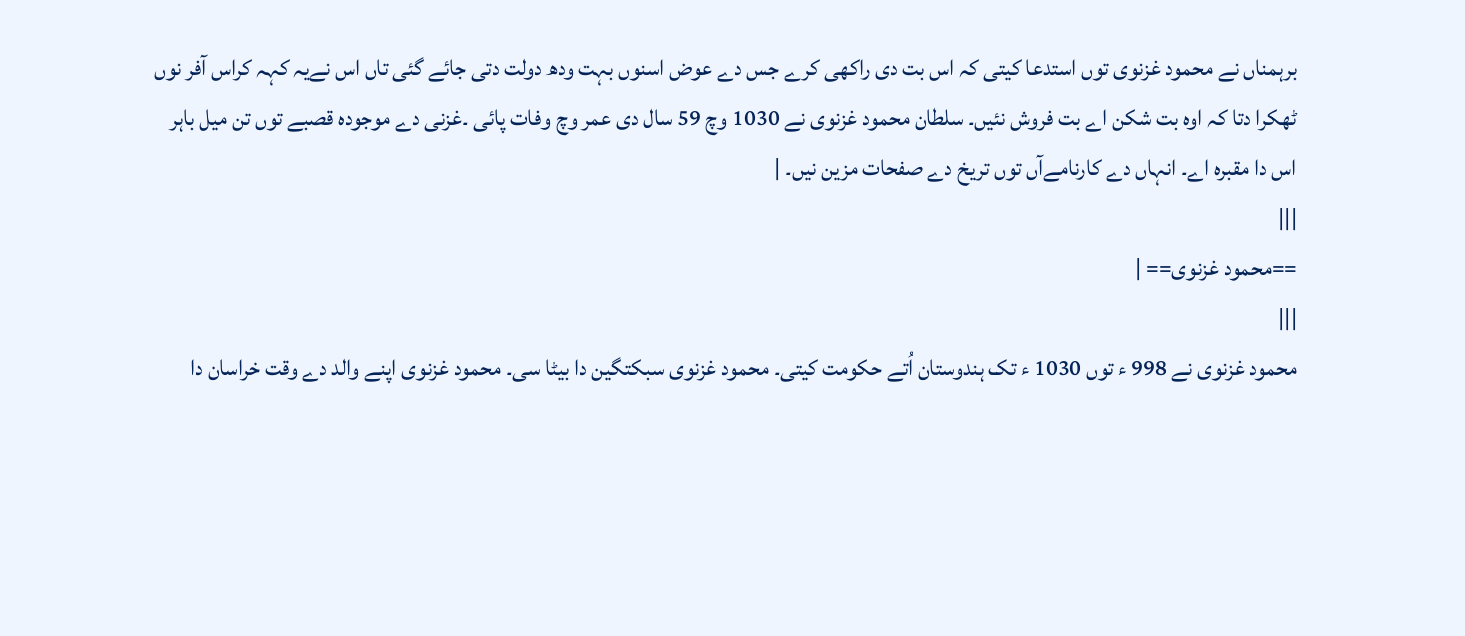برہمناں نے محمود غزنوی توں استدعا کيتی کہ اس بت دی راکھی کرے جس دے عوض اسنوں بہت ودھ دولت دتی جائے گئی تاں اس نےیہ کہہ کراس آفر نوں ٹھکرا دتا کہ اوہ بت شکن اے بت فروش نئيں۔ سلطان محمود غزنوی نے 1030 وچ 59 سال دی عمر وچ وفات پائی ۔غزنی دے موجودہ قصبے توں تن میل باہر اس دا مقبرہ اے۔ انہاں دے کارنامےآں توں تریخ دے صفحات مزین نيں۔ |
|||
==محمود غزنوی== |
|||
محمود غزنوی نے 998 ء توں 1030 ء تک ہندوستان اُتے حکومت کیتی۔ محمود غزنوی سبکتگین دا بیٹا سی۔ محمود غزنوی اپنے والد دے وقت خراسان دا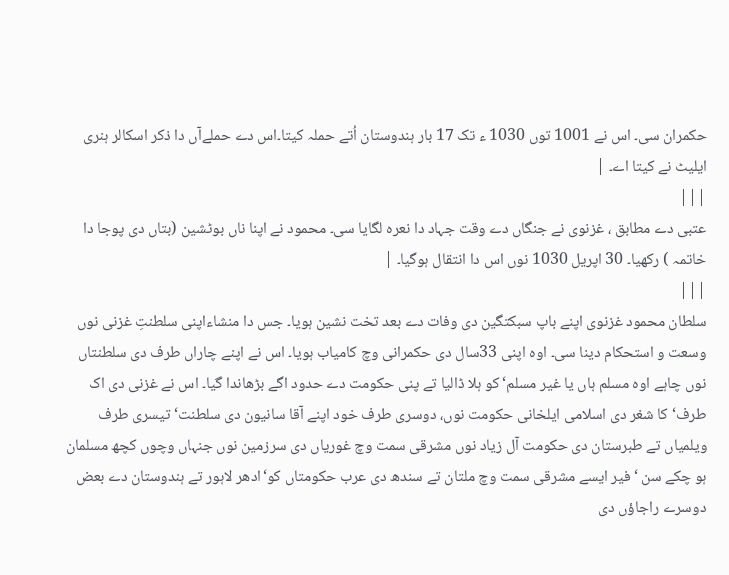حکمران سی۔ اس نے 1001 توں 1030 ء تک 17 بار ہندوستان اُتے حملہ کيتا۔اس دے حملےآں دا ذکر اسکالر ہنری ایلیٹ نے کيتا اے۔ |
|||
عتبی دے مطابق ، غزنوی نے جنگاں دے وقت جہاد دا نعرہ لگایا سی۔ محمود نے اپنا ناں بوٹشین (بتاں دی پوجا دا خاتمہ ) رکھیا۔ 30 اپریل 1030 نوں اس دا انتقال ہوگیا۔ |
|||
سلطان محمود غزنوی اپنے باپ سبکتگین دی وفات دے بعد تخت نشین ہويا۔ جس دا منشاءاپنی سلطنتِ غزنی نوں وسعت و استحکام دینا سی۔ اوہ اپنی 33سال دی حکمرانی وچ کامیاب ہويا۔ اس نے اپنے چاراں طرف دی سلطنتاں نوں چاہے اوہ مسلم ہاں یا غیر مسلم‘کو ہلا ڈالیا تے پنی حکومت دے حدود اگے بڑھاندا گیا۔ اس نے غزنی دی اک طرف‘کا شغر دی اسلامی ایلخانی حکومت نوں، دوسری طرف خود اپنے آقا سانیون دی سلطنت‘ تیسری طرف ویلمیاں تے طبرستان دی حکومت آل زیاد نوں مشرقی سمت وچ غوریاں دی سرزمین نوں جنہاں وچوں کچھ مسلمان ہو چکے سن ‘ فیر ايسے مشرقی سمت وچ ملتان تے سندھ دی عرب حکومتاں کو‘ادھر لاہور تے ہندوستان دے بعض دوسرے راجاؤں دی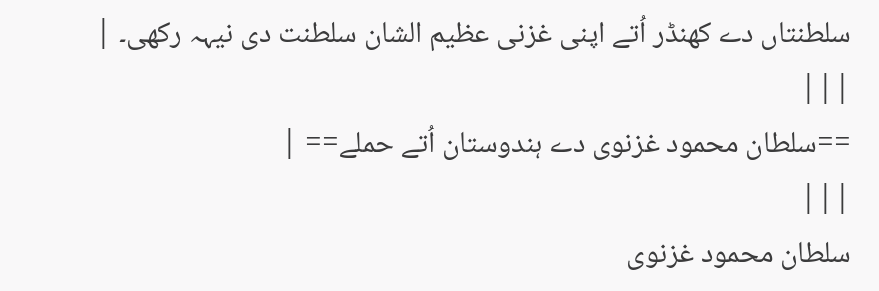سلطنتاں دے کھنڈر اُتے اپنی غزنی عظیم الشان سلطنت دی نیہہ رکھی۔ |
|||
==سلطان محمود غزنوی دے ہندوستان اُتے حملے== |
|||
سلطان محمود غزنوی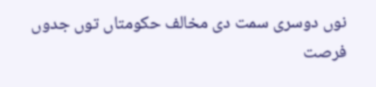نوں دوسری سمت دی مخالف حکومتاں توں جدوں فرصت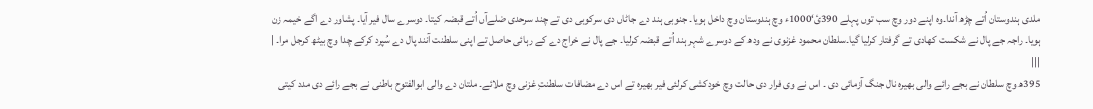ملدی ہندوستان اُتے چڑھ آندا۔وہ اپنے دور وچ سب توں پہلے 390ئ‘1000ء وچ ہندوستان وچ داخل ہويا۔ جنوبی ہند دے جاٹاں دی سرکوبی دی تے چند سرحدی ضلےآں اُتے قبضہ کيتا۔ دوسرے سال فیر آیا۔ پشاور دے اگے خیمہ زن ہويا۔ راجہ جے پال نے شکست کھادی تے گرفتار کرلیا گیا۔سلطان محمود غزنوی نے ودھ کے دوسرے شہر ہند اُتے قبضہ کرلیا۔ جے پال نے خراج دے کے رہائی حاصل تے اپنی سلطنت آنند پال دے سُپرد کرکے چدا وچ بیٹھ کرجل مرا۔ |
|||
395ھ وچ سلطان نے بجے رائے والی بھیرہ نال جنگ آزمائی دی ۔ اس نے وی فرار دی حالت وچ خودکشی کرلئی فیر بھیرہ تے اس دے مضافات سلطنتِ غزنی وچ ملائے۔ ملتان دے والی ابوالفتوح باطنی نے بجے رائے دی مدد کيتی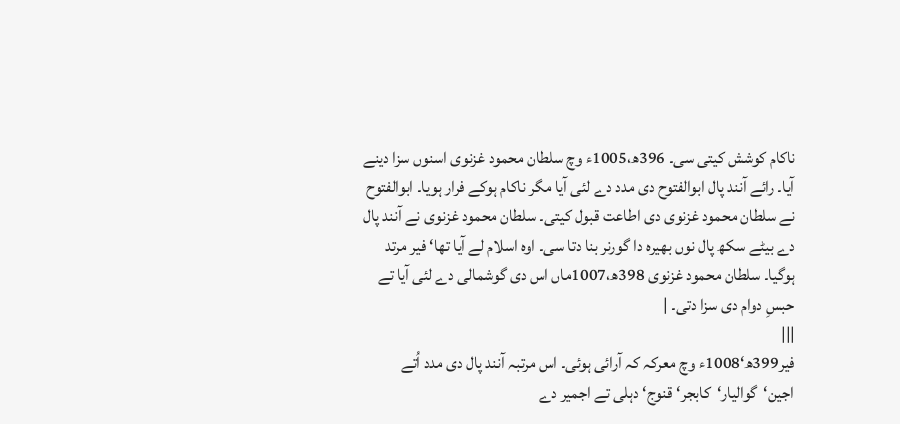ناکام کوشش کيتی سی۔ 396ھ،1005ء وچ سلطان محمود غزنوی اسنوں سزا دینے آیا۔ رائے آنند پال ابوالفتوح دی مدد دے لئی آیا مگر ناکام ہوکے فرار ہويا۔ ابوالفتوح نے سلطان محمود غزنوی دی اطاعت قبول کيتی۔ سلطان محمود غزنوی نے آنند پال دے بیٹے سکھ پال نوں بھیرہ دا گورنر بنا دتا سی۔ اوہ اسلام لے آیا تھا‘ فیر مرتد ہوگیا۔ سلطان محمود غزنوی 398ھ،1007ماں اس دی گوشمالی دے لئی آیا تے حبسِ دوام دی سزا دتی۔ |
|||
فیر399ھ‘1008ء وچ معرکہ کہ آرائی ہوئی۔ اس مرتبہ آنند پال دی مدد اُتے اجین‘گوالیار‘کابجر‘قنوج‘دہلی تے اجمیر دے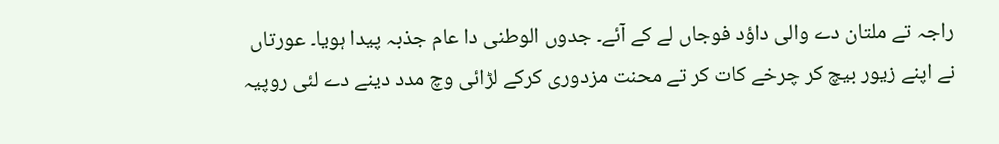راجہ تے ملتان دے والی داؤد فوجاں لے کے آئے۔ جدوں الوطنی دا عام جذبہ پیدا ہويا۔ عورتاں نے اپنے زیور بیچ کر چرخے کات کر تے محنت مزدوری کرکے لڑائی وچ مدد دینے دے لئی روپیہ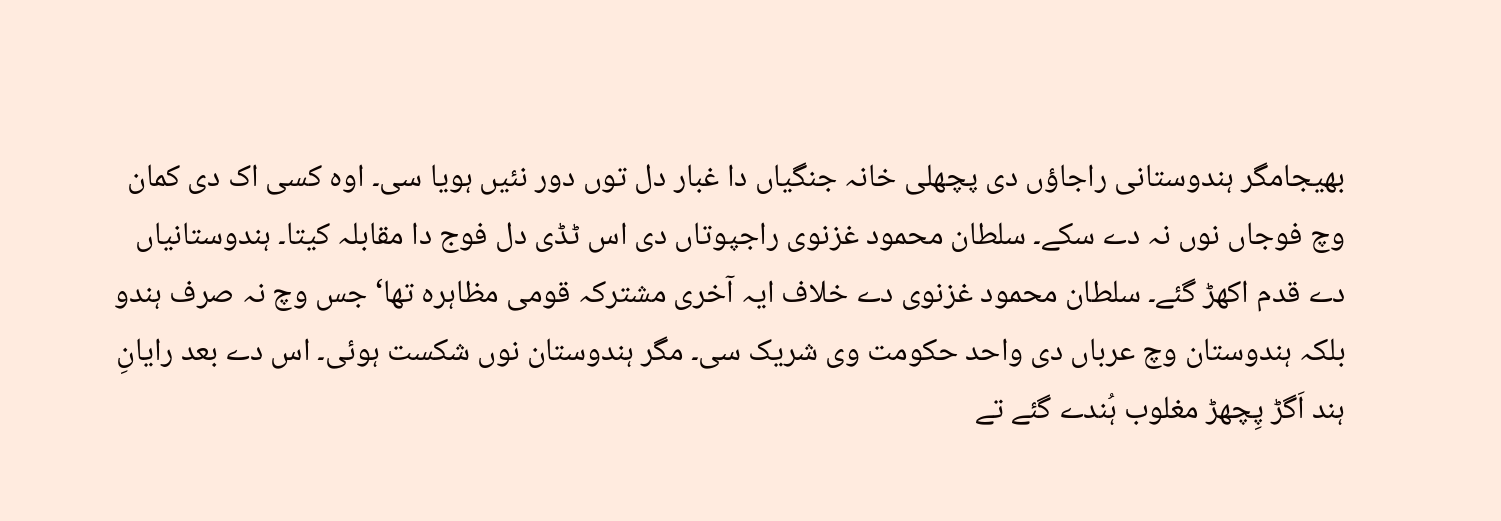بھیجامگر ہندوستانی راجاؤں دی پچھلی خانہ جنگیاں دا غبار دل توں دور نئيں ہويا سی۔ اوہ کسی اک دی کمان وچ فوجاں نوں نہ دے سکے۔ سلطان محمود غزنوی راجپوتاں دی اس ٹڈی دل فوج دا مقابلہ کيتا۔ ہندوستانیاں دے قدم اکھڑ گئے۔ سلطان محمود غزنوی دے خلاف ایہ آخری مشترکہ قومی مظاہرہ تھا‘جس وچ نہ صرف ہندو بلکہ ہندوستان وچ عرباں دی واحد حکومت وی شریک سی۔ مگر ہندوستان نوں شکست ہوئی۔ اس دے بعد رایانِ ہند اَگڑ پِچھڑ مغلوب ہُندے گئے تے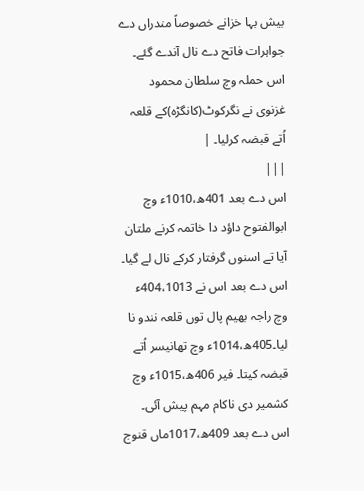بیش بہا خزانے خصوصاً مندراں دے جواہرات فاتح دے نال آندے گئے۔ اس حملہ وچ سلطان محمود غزنوی نے نگرکوٹ(کانگڑہ)کے قلعہ اُتے قبضہ کرلیا۔ |
|||
اس دے بعد 401ھ،1010ء وچ ابوالفتوح داؤد دا خاتمہ کرنے ملتان آیا تے اسنوں گرفتار کرکے نال لے گیا۔ اس دے بعد اس نے 404،1013ء وچ راجہ بھیم پال توں قلعہ نندو نا لیا۔405ھ،1014ء وچ تھانیسر اُتے قبضہ کيتا۔ فیر 406ھ،1015ء وچ کشمیر دی ناکام مہم پیش آئی۔ اس دے بعد 409ھ،1017ماں قنوج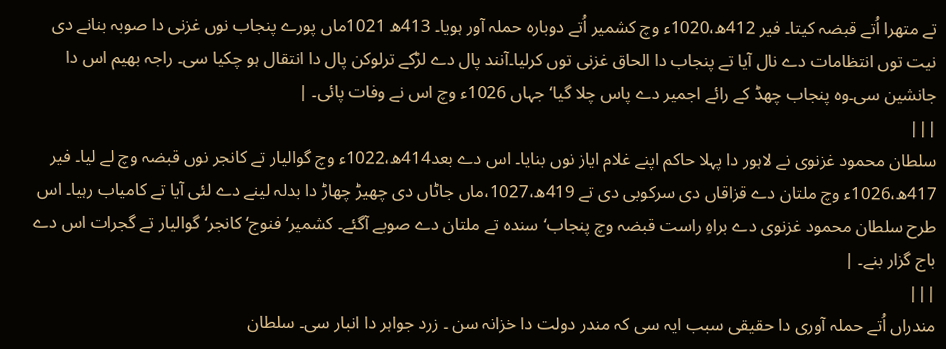تے متھرا اُتے قبضہ کيتا۔ فیر 412ھ،1020ء وچ کشمیر اُتے دوبارہ حملہ آور ہويا۔ 413ھ 1021ماں پورے پنجاب نوں غزنی دا صوبہ بنانے دی نیت توں انتظامات دے نال آیا تے پنجاب دا الحاق غزنی توں کرلیا۔آنند پال دے لڑکے ترلوکن پال دا انتقال ہو چکيا سی۔ راجہ بھیم اس دا جانشین سی۔وہ پنجاب چھڈ کے رائے اجمیر دے پاس چلا گیا‘جہاں 1026ء وچ اس نے وفات پائی۔ |
|||
سلطان محمود غزنوی نے لاہور دا پہلا حاکم اپنے غلام ایاز نوں بنایا۔ اس دے بعد414ھ،1022ء وچ گوالیار تے کانجر نوں قبضہ وچ لے لیا۔ فیر 417ھ،1026ء وچ ملتان دے قزاقاں دی سرکوبی دی تے 419ھ،1027،ماں جاٹاں دی چھیڑ چھاڑ دا بدلہ لینے دے لئی آیا تے کامیاب رہیا۔ اس طرح سلطان محمود غزنوی دے براہِ راست قبضہ وچ پنجاب‘سندہ تے ملتان دے صوبے آگئے۔ کشمیر‘فنوج‘ کانجر‘گوالیار تے گجرات اس دے باج گزار بنے۔ |
|||
مندراں اُتے حملہ آوری دا حقیقی سبب ایہ سی کہ مندر دولت دا خزانہ سن ۔ زرد جواہر دا انبار سی۔ سلطان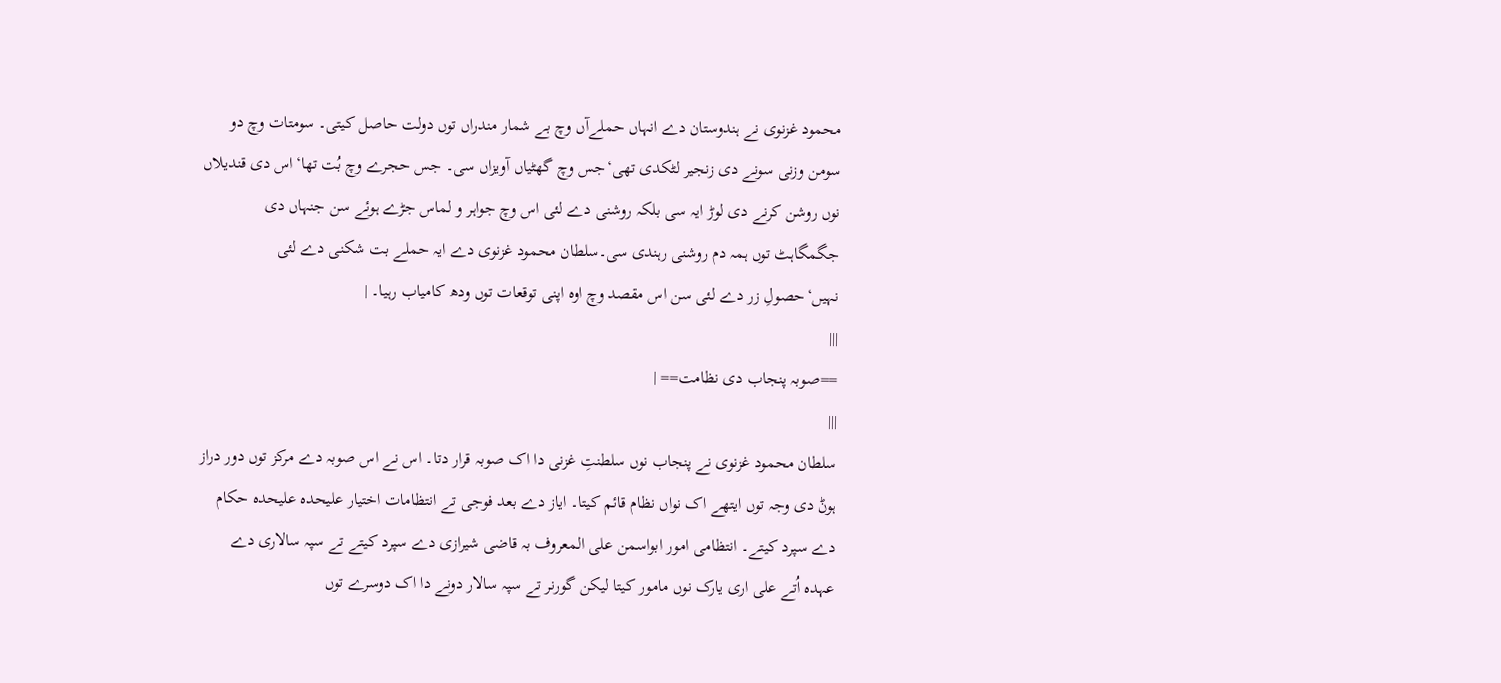محمود غزنوی نے ہندوستان دے انہاں حملےآں وچ بے شمار مندراں توں دولت حاصل کيتی۔ سومتات وچ دو سومن وزنی سونے دی زنجیر لٹکدی تھی‘جس وچ گھٹیاں آویزاں سی۔ جس حجرے وچ بُت تھا‘اس دی قندیلاں نوں روشن کرنے دی لوڑ ایہ سی بلکہ روشنی دے لئی اس وچ جواہر و لماس جڑے ہوئے سن جنہاں دی جگمگاہٹ توں ہمہ دم روشنی رہندی سی۔سلطان محمود غزنوی دے ایہ حملے بت شکنی دے لئی نہیں‘حصولِ زر دے لئی سن اس مقصد وچ اوہ اپنی توقعات توں ودھ کامیاب رہیا۔ |
|||
==صوبہ پنجاب دی نظامت== |
|||
سلطان محمود غزنوی نے پنجاب نوں سلطنتِ غزنی دا اک صوبہ قرار دتا۔ اس نے اس صوبہ دے مرکز توں دور دراز ہوݨ دی وجہ توں ایتھے اک نواں نظام قائم کيتا۔ ایاز دے بعد فوجی تے انتظامات اختیار علیحدہ علیحدہ حکام دے سپرد کيتے۔ انتظامی امور ابواسمن علی المعروف بہ قاضی شیرازی دے سپرد کيتے تے سپہ سالاری دے عہدہ اُتے علی اری یارک نوں مامور کيتا لیکن گورنر تے سپہ سالار دونے دا اک دوسرے توں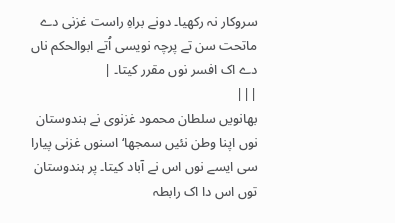سروکار نہ رکھیا۔ دونے براہِ راست غزنی دے ماتحت سن تے پرچہ نویسی اُتے ابوالحکم ناں دے اک افسر نوں مقرر کيتا۔ |
|||
بھانويں سلطان محمود غزنوی نے ہندوستان نوں اپنا وطن نئيں سمجھا‘اسنوں غزنی پیارا سی ايسے نوں اس نے آباد کيتا۔ پر ہندوستان توں اس دا اک رابطہ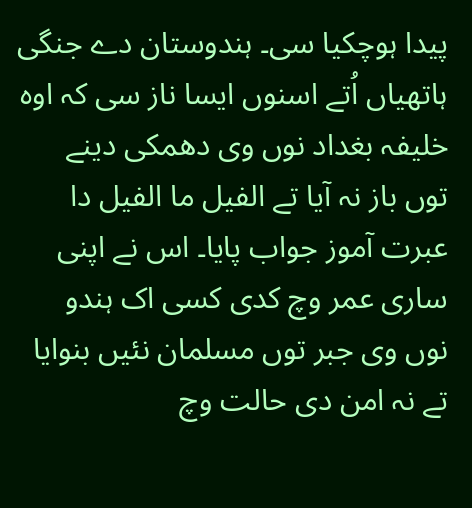پیدا ہوچکيا سی۔ ہندوستان دے جنگی ہاتھیاں اُتے اسنوں ایسا ناز سی کہ اوہ خلیفہ بغداد نوں وی دھمکی دینے توں باز نہ آیا تے الفیل ما الفیل دا عبرت آموز جواب پایا۔ اس نے اپنی ساری عمر وچ کدی کسی اک ہندو نوں وی جبر توں مسلمان نئيں بنوایا تے نہ امن دی حالت وچ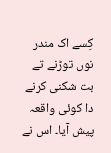کِسے اک مندر نوں توڑنے تے بت شکنی کرنے دا کوئی واقعہ پیش آیا۔ اس نے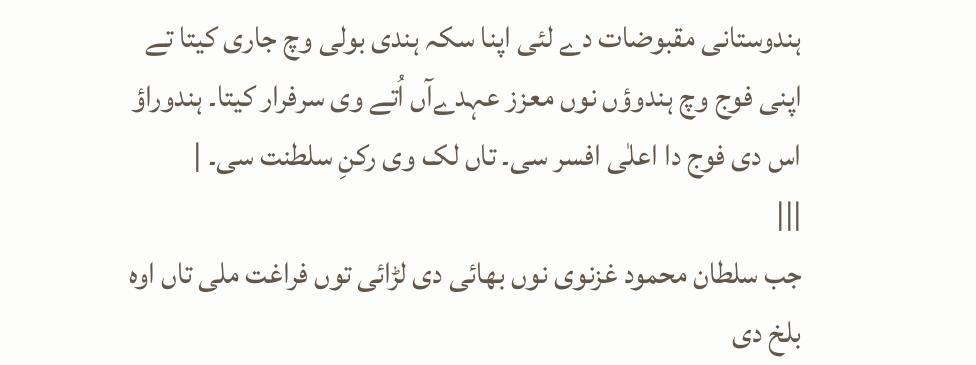ہندوستانی مقبوضات دے لئی اپنا سکہ ہندی بولی وچ جاری کيتا تے اپنی فوج وچ ہندوؤں نوں معزز عہدےآں اُتے وی سرفرار کيتا۔ ہندوراؤ اس دی فوج دا اعلٰی افسر سی۔ تاں لک وی رکنِ سلطنت سی۔ |
|||
جب سلطان محمود غزنوی نوں بھائی دی لڑائی توں فراغت ملی تاں اوہ بلخ دی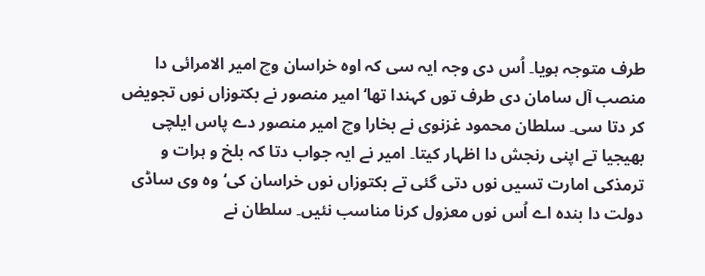طرف متوجہ ہويا۔ اُس دی وجہ ایہ سی کہ اوہ خراسان وچ امیر الامرائی دا منصب آل سامان دی طرف توں کہندا تھا‘ امیر منصور نے بکتوزاں نوں تجویض کر دتا سی۔ سلطان محمود غزنوی نے بخارا وچ امیر منصور دے پاس ایلچی بھیجیا تے اپنی رنجش دا اظہار کيتا۔ امیر نے ایہ جواب دتا کہ بلخ و ہرات و ترمذکی امارت تسيں نوں دتی گئی تے بکتوزاں نوں خراسان کی‘وہ وی ساڈی دولت دا بندہ اے اُس نوں معزول کرنا مناسب نئيں۔ سلطان نے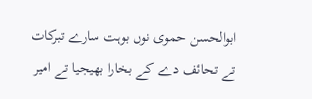ابوالحسن حموی نوں بوہت سارے تبرکات تے تحائف دے کے بخارا بھیجیا تے امیر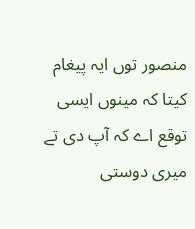منصور توں ایہ پیغام کيتا کہ مینوں ایسی توقع اے کہ آپ دی تے میری دوستی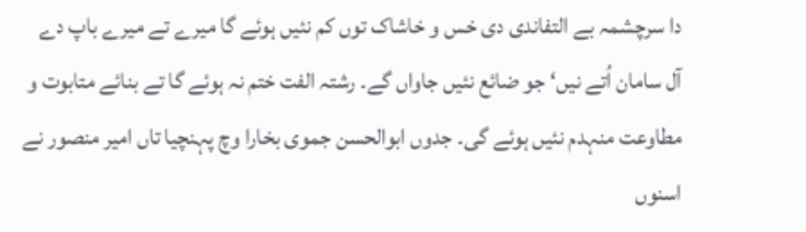دا سرچشمہ بے التفاندی دی خس و خاشاک توں کم نئيں ہوئے گا میرے تے میرے باپ دے آل سامان اُتے نيں‘ جو ضائع نئيں جاواں گے۔ رشتہ الفت ختم نہ ہوئے گا تے بنائے متابوت و مطاوعت منہدم نئيں ہوئے گی۔ جدوں ابوالحسن جموی بخارا وچ پہنچیا تاں امیر منصور نے اسنوں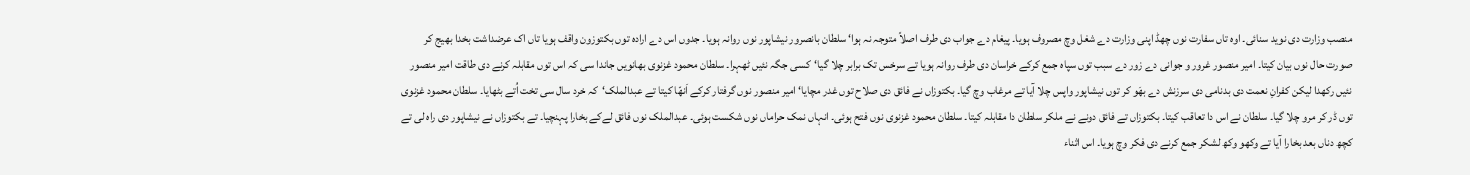منصب وزارت دی نوید سنائی۔ اوہ تاں سفارت نوں چھڈ اپنی وزارت دے شغل وچ مصروف ہويا۔ پیغام دے جواب دی طرف اصلاً متوجہ نہ ہوا‘ سلطان بانصرور نیشاپور نوں روانہ ہويا۔ جدوں اس دے ارادہ توں بکتوزون واقف ہويا تاں اک عرضداشت بخدا بھیج کر صورت حال نوں بیان کيتا۔ امیر منصور غرور و جوانی دے زور دے سبب توں سپاہ جمع کرکے خراسان دی طرف روانہ ہويا تے سرخس تک برابر چلا گیا‘کسی جگہ نئيں ٹھہرا۔ سلطان محمود غزنوی بھانويں جاندا سی کہ اس توں مقابلہ کرنے دی طاقت امیر منصور نئيں رکھدا لیکن کفرانِ نعمت دی بدنامی دی سرزنش دے بھَو کر توں نیشاپور واپس چلا آیا تے مرغاب وچ گیا۔ بکتوزاں نے فائق دی صلاح توں غدر مچایا‘ امیر منصور نوں گرفتار کرکے اَنھّا کيتا تے عبدالملک‘کہ خرد سال سی تخت اُتے بٹھایا۔ سلطان محمود غزنوی توں ڈر کر مرو چلا گیا۔ سلطان نے اس دا تعاقب کيتا۔ بکتوزاں تے فائق دونے نے ملکر سلطان دا مقابلہ کيتا۔ سلطان محمود غزنوی نوں فتح ہوئی۔ انہاں نمک حراماں نوں شکست ہوئی۔ عبدالملک نوں فائق لےکے بخارا پہنچیا۔ تے بکتوزاں نے نیشاپور دی راہ لی تے کچھ دناں بعد بخارا آیا تے وکھو وکھ لشکر جمع کرنے دی فکر وچ ہويا۔ اس اثناء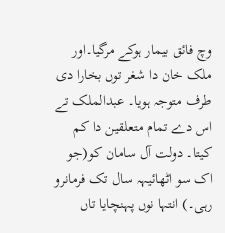وچ فائق بیمار ہوکے مرگیا۔اور ملک خان دا شغر توں بخارا دی طرف متوجہ ہويا۔ عبدالملک تے اس دے تمام متعلقین دا کم کيتا۔ دولت آل سامان کو(جو اک سو اٹھائیہہ سال تک فرمانرو رہی۔) انتہا نوں پہنچایا تاں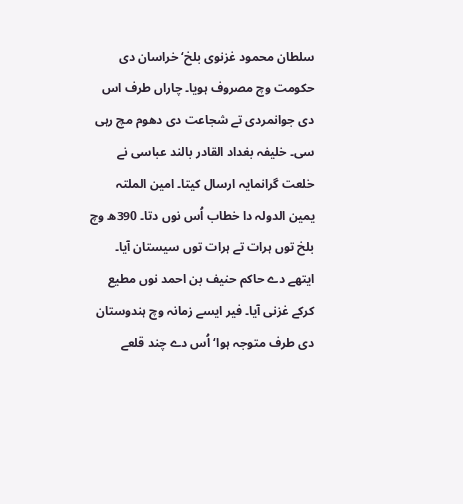سلطان محمود غزنوی بلخ‘ خراسان دی حکومت وچ مصروف ہويا۔ چاراں طرف اس دی جوانمردی تے شجاعت دی دھوم مچ رہی سی۔ خلیفہ بغداد القادر بالند عباسی نے خلعت گرانمایہ ارسال کيتا۔ امین الملتہ یمین الدولہ دا خطاب اُس نوں دتا۔ 390ھ وچ بلخ توں ہرات تے ہرات توں سیستان آیا۔ ایتھے دے حاکم حنیف بن احمد نوں مطیع کرکے غزنی آیا۔ فیر ايسے زمانہ وچ ہندوستان دی طرف متوجہ ہوا‘ اُس دے چند قلعے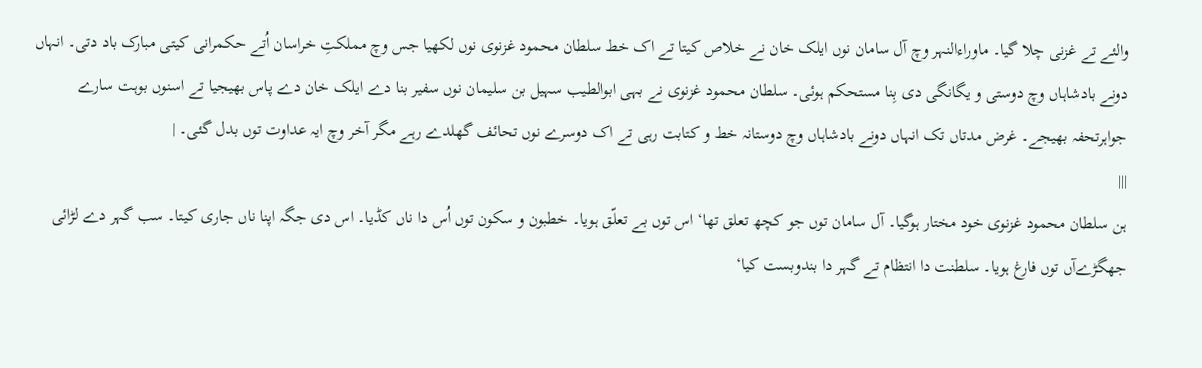والئے تے غزنی چلا گیا۔ ماوراءالنہر وچ آل سامان نوں ایلک خان نے خلاص کيتا تے اک خط سلطان محمود غزنوی نوں لکھیا جس وچ مملکتِ خراسان اُتے حکمرانی کيتی مبارک باد دتی۔ انہاں دونے بادشاہاں وچ دوستی و یگانگی دی بِنا مستحکم ہوئی۔ سلطان محمود غزنوی نے بہی ابوالطیب سہیل بن سلیمان نوں سفیر بنا دے ایلک خان دے پاس بھیجیا تے اسنوں بوہت سارے جواہرتحفہ بھیجے۔ غرض مدتاں تک انہاں دونے بادشاہاں وچ دوستانہ خط و کتابت رہی تے اک دوسرے نوں تحائف گھلدے رہے مگر آخر وچ ایہ عداوت توں بدل گئی۔ |
|||
ہن سلطان محمود غزنوی خود مختار ہوگیا۔ آل سامان توں جو کچھ تعلق تھا‘ اس توں بے تعلّق ہويا۔ خطبون و سکون توں اُس دا ناں کڈیا۔ اس دی جگہ اپنا ناں جاری کيتا۔ سب گہر دے لڑائی جھگڑےآں توں فارغ ہويا۔ سلطنت دا انتظام تے گہر دا بندوبست کیا‘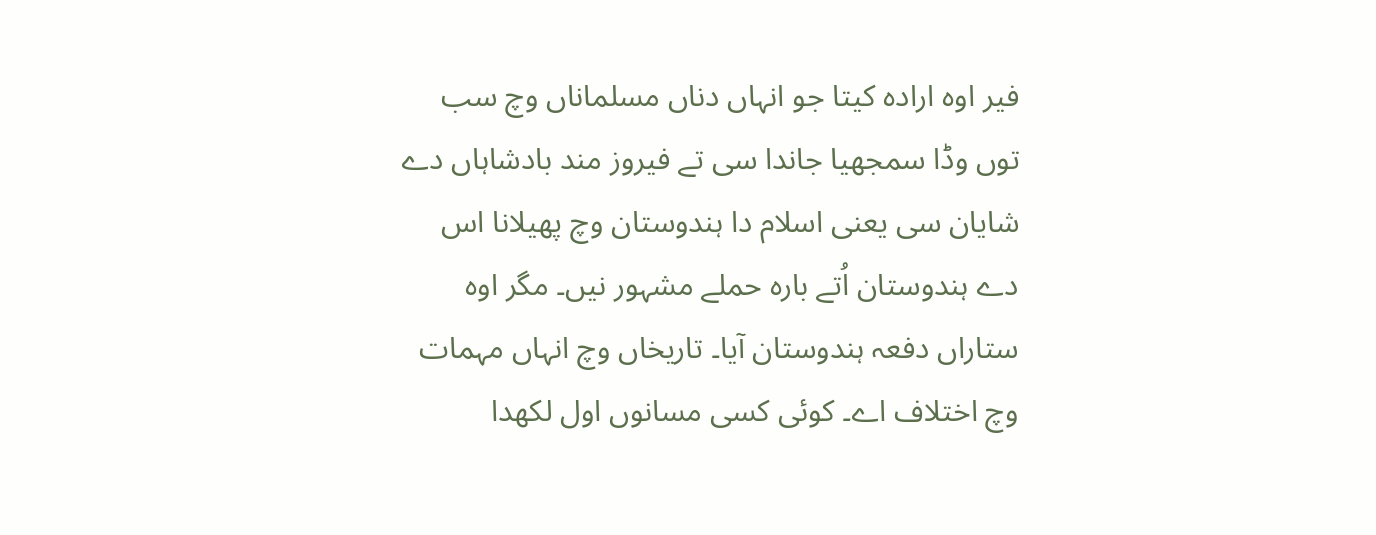فیر اوہ ارادہ کيتا جو انہاں دناں مسلماناں وچ سب توں وڈا سمجھیا جاندا سی تے فیروز مند بادشاہاں دے شایان سی یعنی اسلام دا ہندوستان وچ پھیلانا اس دے ہندوستان اُتے بارہ حملے مشہور نيں۔ مگر اوہ ستاراں دفعہ ہندوستان آیا۔ تاریخاں وچ انہاں مہمات وچ اختلاف اے۔ کوئی کسی مسانوں اول لکھدا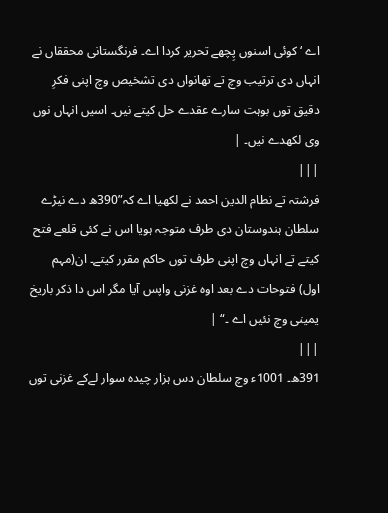اے ‘ کوئی اسنوں پِچھے تحریر کردا اے۔ فرنگستانی محققاں نے انہاں دی ترتیب وچ تے تھانواں دی تشخیص وچ اپنی فکرِ دقیق توں بوہت سارے عقدے حل کيتے نيں۔ اسيں انہاں نوں وی لکھدے نيں۔ |
|||
فرشتہ تے نطام الدین احمد نے لکھیا اے کہ”390ھ دے نیڑے سلطان ہندوستان دی طرف متوجہ ہويا اس نے کئی قلعے فتح کيتے تے انہاں وچ اپنی طرف توں حاکم مقرر کيتے۔ ان(مہم اول) فتوحات دے بعد اوہ غزنی واپس آیا مگر اس دا ذکر باریخ یمینی وچ نئيں اے ۔“ |
|||
391ھ۔ 1001ء وچ سلطان دس ہزار چیدہ سوار لےکے غزنی توں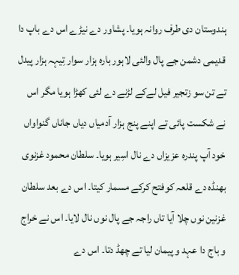ہندوستان دی طرف روانہ ہويا۔ پشاور دے نیڑے اس دے باپ دا قدیمی دشمن جے پال والئی لاہور بارہ ہزار سوار تِیہہ ہزار پیدل تے تن سو زتجیر فیل لےکے لڑنے دے لئی کھڑا ہويا مگر اس نے شکست پائی تے اپنے پنج ہزار آدمیاں دیاں جاناں گنواواں خود آپ پندرہ عزیزاں دے نال اسِیر ہويا۔ سلطان محمود غزنوی بھنڈہ دے قلعہ کوفتح کرکے مسمار کيتا۔ اس دے بعد سلطان غزنین نوں چلا آیا تاں راجہ جے پال نوں نال لایا۔ اس نے خراج و باج دا عہد و پیمان لیا تے چھڈ دتا۔ اس دے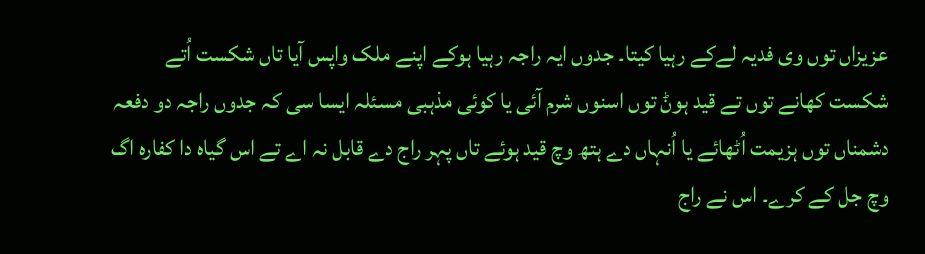عزیزاں توں وی فدیہ لےکے رہیا کيتا۔ جدوں ایہ راجہ رہیا ہوکے اپنے ملک واپس آیا تاں شکست اُتے شکست کھانے توں تے قید ہوݨ توں اسنوں شرم آئی یا کوئی مذہبی مسئلہ ایسا سی کہ جدوں راجہ دو دفعہ دشمناں توں ہزیمت اُٹھائے یا اُنہاں دے ہتھ وچ قید ہوئے تاں پہر راج دے قابل نہ اے تے اس گیاہ دا کفارہ اگ وچ جل کے کرے۔ اس نے راج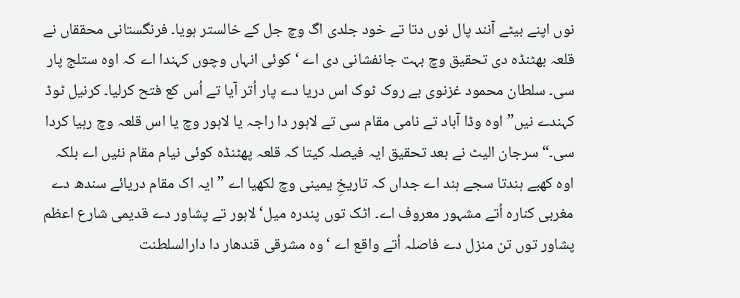نوں اپنے بیٹے آنند پال نوں دتا تے خود جلدی اگ وچ جل کے خالستر ہويا۔ فرنگستانی محققاں نے قلعہ بھٹنڈہ دی تحقیق وچ بہت جانفشانی دی اے ‘کوئی انہاں وچوں کہندا اے کہ اوہ ستلج پار سی۔ سلطان محمود غزنوی بے روک ٹوک اس دریا دے پار اُتر آیا تے اُس کع فتح کرلیا۔ کرنیل ٹوڈ کہندے نيں”اوہ وڈا آباد تے نامی مقام سی تے لاہور دا راجہ یا لاہور وچ یا اس قلعہ وچ رہیا کردا سی۔“سرجان الیٹ نے بعد تحقیق ایہ فیصلہ کيتا کہ قلعہ پھٹنڈہ کوئی نیام مقام نئيں اے بلکہ اوہ کھبے ہندتا سجے ہند اے جداں کہ تاریخِ یمینی وچ لکھیا اے ” ایہ اک مقام دریائے سندھ دے مغربی کنارہ اُتے مشہور معروف اے۔ اٹک توں پندرہ میل‘ لاہور تے پشاور دے قدیمی شارع اعظم پشاور توں تن منزل دے فاصلہ اُتے واقع اے ‘وہ مشرقی قندھار دا دارالسلطنت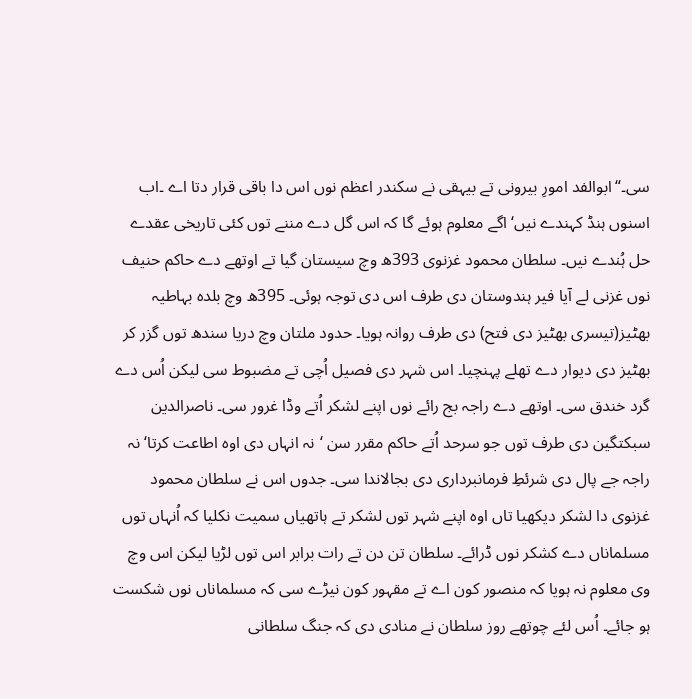سی۔“ابوالفد امورِ بیرونی تے بیہقی نے سکندر اعظم نوں اس دا باقی قرار دتا اے ۔اب اسنوں ہنڈ کہندے نيں‘ اگے معلوم ہوئے گا کہ اس گل دے مننے توں کئی تاریخی عقدے حل ہُندے نيں۔ سلطان محمود غزنوی 393ھ وچ سیستان گیا تے اوتھے دے حاکم حنیف نوں غزنی لے آیا فیر ہندوستان دی طرف اس دی توجہ ہوئی۔ 395ھ وچ بلدہ بہاطیہ بھٹیز(تیسری بھٹیز دی فتح) دی طرف روانہ ہويا۔ حدود ملتان وچ دریا سندھ توں گزر کر بھٹیز دی دیوار دے تھلے پہنچیا۔ اس شہر دی فصیل اُچی تے مضبوط سی لیکن اُس دے گرد خندق سی۔ اوتھے دے راجہ بج رائے نوں اپنے لشکر اُتے وڈا غرور سی۔ ناصرالدین سبکتگین دی طرف توں جو سرحد اُتے حاکم مقرر سن ‘نہ انہاں دی اوہ اطاعت کرتا‘ نہ راجہ جے پال دی شرئطِ فرمانبرداری دی بجالاندا سی۔ جدوں اس نے سلطان محمود غزنوی دا لشکر دیکھیا تاں اوہ اپنے شہر توں لشکر تے ہاتھیاں سمیت نکلیا کہ اُنہاں توں مسلماناں دے کشکر نوں ڈرائے۔ سلطان تن دن تے رات برابر اس توں لڑیا لیکن اس وچ وی معلوم نہ ہويا کہ منصور کون اے تے مقہور کون نیڑے سی کہ مسلماناں نوں شکست ہو جائے۔ اُس لئے چوتھے روز سلطان نے منادی دی کہ جنگ سلطانی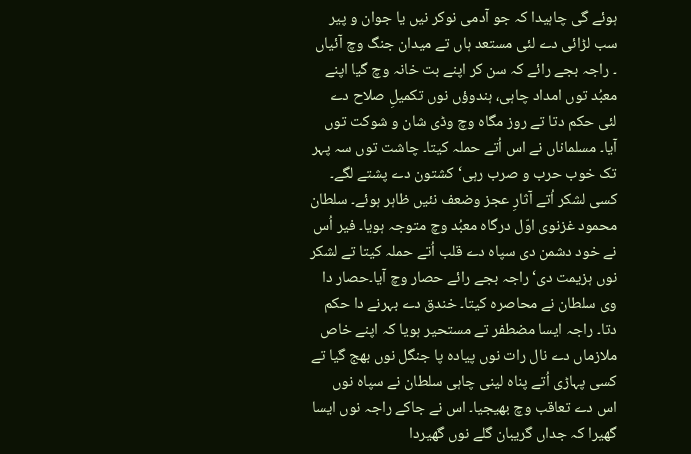ہوئے گی چاہیدا کہ جو آدمی نوکر نيں یا جوان و پیر سب لڑائی دے لئی مستعد ہاں تے میدان جنگ وچ آئیاں ۔ راجہ بجے رائے کہ سن کر اپنے بت خانہ وچ گیا اپنے معبُد توں امداد چاہی، ہندوؤں نوں تکمیلِ صلاح دے لئی حکم دتا تے روز مگاہ وچ وڈی شان و شوکت توں آیا۔ مسلماناں نے اس اُتے حملہ کيتا۔ چاشت توں سہ پہر تک خوب حرب و صرب رہی‘کشتون دے پشتے لگے۔ کسی لشکر اُتے آثارِ عجز وضعف نئيں ظاہر ہوئے۔ سلطان محمود غزنوی اوّل درگاہ معبُد وچ متوجہ ہويا۔ فیر اُس نے خود دشمن دی سپاہ دے قلب اُتے حملہ کيتا تے لشکر نوں ہزیمت دی‘راجہ بجے رائے حصار وچ آیا۔حصار دا وی سلطان نے محاصرہ کيتا۔ خندق دے بہرنے دا حکم دتا۔ راجہ ایسا مضطفر تے مستحیر ہويا کہ اپنے خاص ملازماں دے نال رات نوں پیادہ پا جنگل نوں بھج گیا تے کسی پہاڑی اُتے پناہ لینی چاہی سلطان نے سپاہ نوں اس دے تعاقب وچ بھیجیا۔ اس نے جاکے راجہ نوں ایسا گھیرا کہ جداں گریبان گلے نوں گھیردا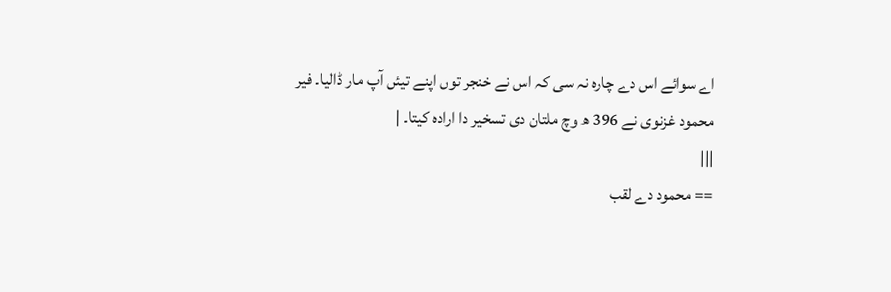اے سوائے اس دے چارہ نہ سی کہ اس نے خنجر توں اپنے تیئں آپ مار ڈالیا۔ فیر محمود غزنوی نے 396 ھ وچ ملتان دی تسخیر دا ارادہ کيتا۔ |
|||
== محمود دے لقب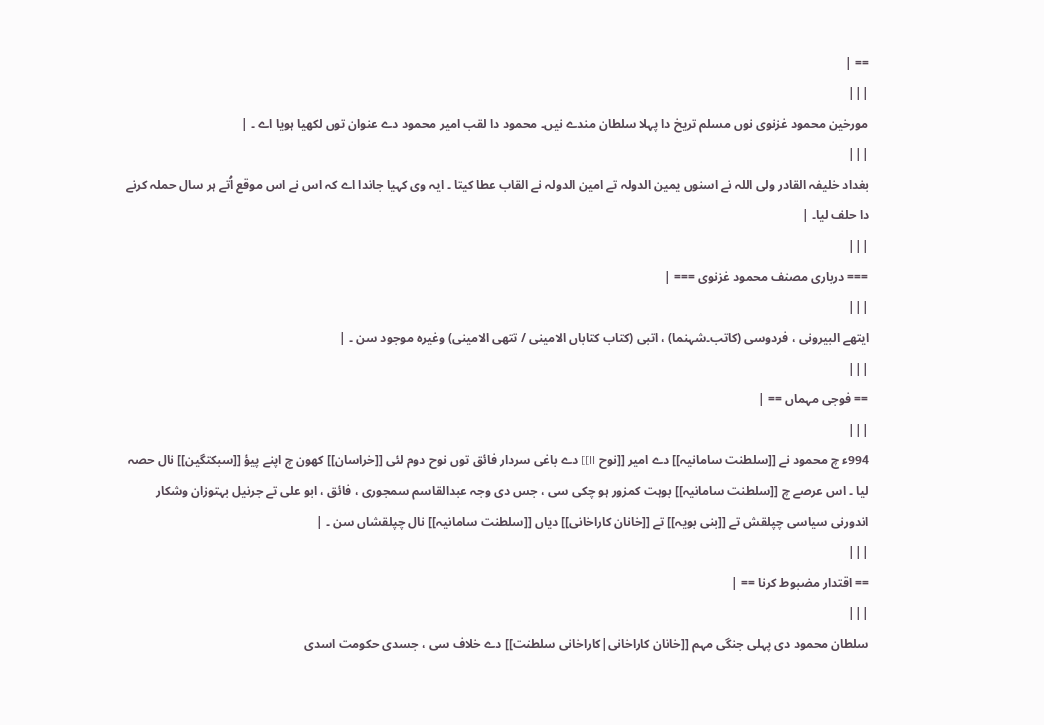== |
|||
مورخین محمود غزنوی نوں مسلم تریخ دا پہلا سلطان مندے نيں۔ محمود دا لقب امیر محمود دے عنوان توں لکھیا ہويا اے ۔ |
|||
بغداد خلیفہ القادر ولی اللہ نے اسنوں یمین الدولہ تے امین الدولہ نے القاب عطا کيتا ۔ ایہ وی کہیا جاندا اے کہ اس نے اس موقع اُتے ہر سال حملہ کرنے دا حلف لیا۔ |
|||
=== درباری مصنف محمود غزنوی === |
|||
ایتھے البیرونی ، فردوسی (کاتب۔شہنما) ، اتبی (کتاب کتاباں الامینی / تتھی الامینی) وغیرہ موجود سن ۔ |
|||
== فوجی مہماں == |
|||
994ء چ محمود نے [[سلطنت سامانیہ]] دے امیر [[نوح II]] دے باغی سردار فائق توں نوح دوم لئی [[خراسان]] کھون چ اپنے پیؤ [[سبکتگین]] نال حصہ لیا ۔ اس عرصے چ [[سلطنت سامانیہ]] بوہت کمزور ہو چکی سی ، جس دی وجہ عبدالقاسم سمجوری ، فائق ، ابو علی تے جرنیل بہتوزان وشکار اندورنی سیاسی چپلقش تے [[بنی بویہ]] تے [[خانان کاراخانی]] دیاں [[سلطنت سامانیہ]] نال چپلقشاں سن ۔ |
|||
== اقتدار مضبوط کرنا == |
|||
سلطان محمود دی پہلی جنگی مہم [[خانان کاراخانی|کاراخانی سلطنت]] دے خلاف سی ، جسدی حکومت اسدی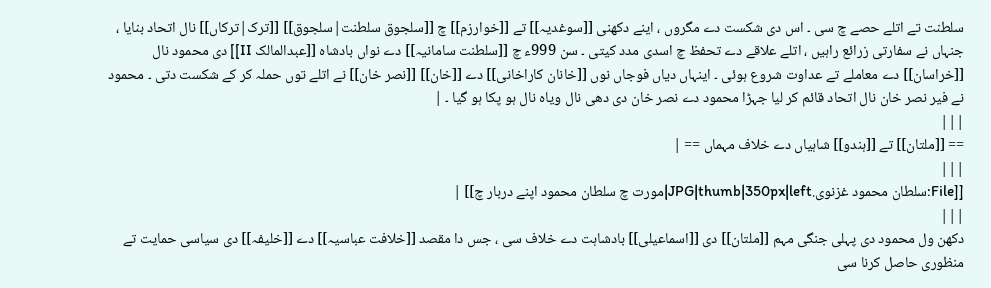سلطنت تے اتلے حصے چ سی ۔ اس دی شکست دے مگروں ، اینے دکھنی [[سوغدیہ]] تے [[خوارزم]] چ [[سلجوق سلطنت|سلجوق]] [[ترک|ترکاں]] نال اتحاد بنایا ، جنہاں نے سفارتی زرائع راہیں ، اتلے علاقے دے تحفظ چ اسدی مدد کیتی ۔ سن 999ء چ [[سلطنت سامانیہ]] دے نواں بادشاہ [[عبدالمالک II]] دی محمود نال [[خراسان]] دے معاملے تے عداوت شروع ہوئی ۔ اینہاں دیاں فوجاں نوں [[خانان کاراخانی]] دے [[خان]] [[نصر خان]] نے اتلے توں حملہ کر کے شکست دتی ۔ محمود نے فیر نصر خان نال اتحاد قائم کر لیا جہڑا محمود دے نصر خان دی دھی نال ویاہ نال ہو پکا ہو گیا ۔ |
|||
== [[ملتان]] تے [[ہندو]] شاہیاں دے خلاف مہماں == |
|||
[[File:سلطان محمود غزنوی.JPG|thumb|350px|left|مورت چ سلطان محمود اپنے دربار چ]] |
|||
دکھن ول محمود دی پہلی جنگی مہم [[ملتان]] دی [[اسماعیلی]] بادشاہت دے خلاف سی ، جس دا مقصد [[خلافت عباسیہ]] دے [[خلیفہ]] دی سیاسی حمایت تے منظوری حاصل کرنا سی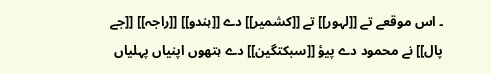۔ اس موقعے تے [[لہور]] تے [[کشمیر]] دے [[ہندو]] [[راجہ]] [[جے پال]] نے محمود دے پیؤ [[سبکتگین]] دے ہتھوں اپنیاں پہلیاں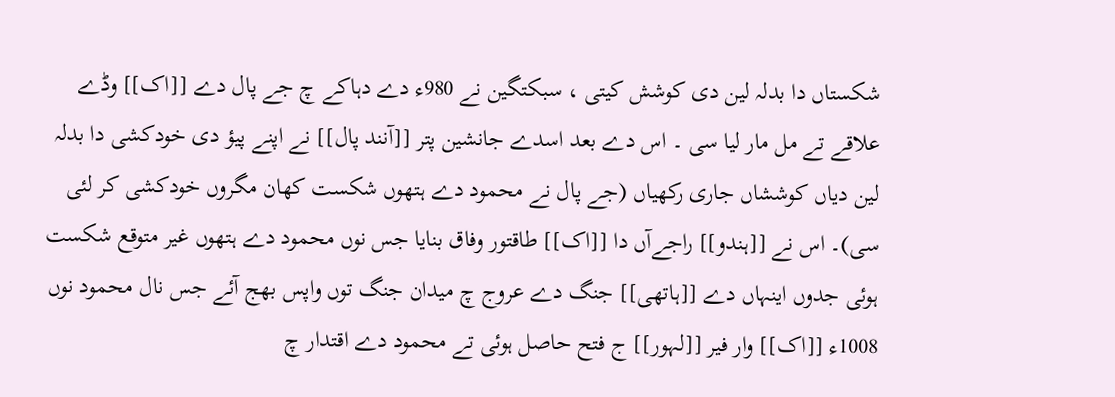شکستاں دا بدلہ لین دی کوشش کیتی ، سبکتگین نے 980ء دے دہاکے چ جے پال دے [[اک]] وڈے علاقے تے مل مار لیا سی ۔ اس دے بعد اسدے جانشین پتر [[آنند پال]] نے اپنے پیؤ دی خودکشی دا بدلہ لین دیاں کوششاں جاری رکھیاں (جے پال نے محمود دے ہتھوں شکست کھان مگروں خودکشی کر لئی سی)۔ اس نے [[ہندو]] راجےآں دا [[اک]] طاقتور وفاق بنایا جس نوں محمود دے ہتھوں غیر متوقع شکست ہوئی جدوں اینہاں دے [[ہاتھی]] جنگ دے عروج چ میدان جنگ توں واپس بھج آئے جس نال محمود نوں 1008ء [[اک]] وار فیر [[لہور]] ج فتح حاصل ہوئی تے محمود دے اقتدار چ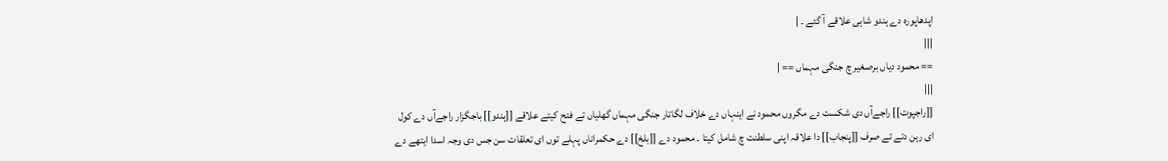اپدھاپورہ دے ہندو شاہی علاقے آ گئے ۔ |
|||
== محمود دیاں برصغیر چ جنگی مہماں == |
|||
[[راجپوت]] راجےآں دی شکست دے مگروں محمود نے اینہاں دے خلاف لگاتار جنگی مہماں گھلیاں تے فتح کیتے علاقے [[ہندو]] باجگزار راجےآں دے کول ای رہن دتے تے صرف [[پنجاب]] دا علاقہ اپنی سلطنت چ شامل کیتا ۔ محمود دے [[بلخ]] دے حکمراناں پہلے توں ای تعلقات سن جس دی وجہ اسدا ایتھے دے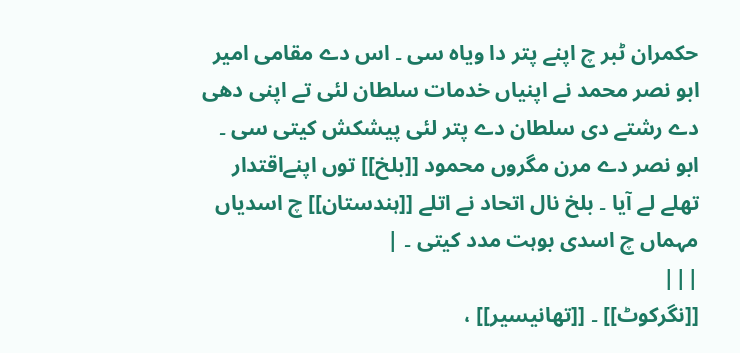حکمران ٹبر چ اپنے پتر دا ویاہ سی ۔ اس دے مقامی امیر ابو نصر محمد نے اپنیاں خدمات سلطان لئی تے اپنی دھی دے رشتے دی سلطان دے پتر لئی پیشکش کیتی سی ۔ ابو نصر دے مرن مگروں محمود [[بلخ]] توں اپنےاقتدار تھلے لے آیا ۔ بلخ نال اتحاد نے اتلے [[ہندستان]] چ اسدیاں مہماں چ اسدی بوہت مدد کیتی ۔ |
|||
[[نگرکوٹ]] ۔ [[تھانیسیر]] ،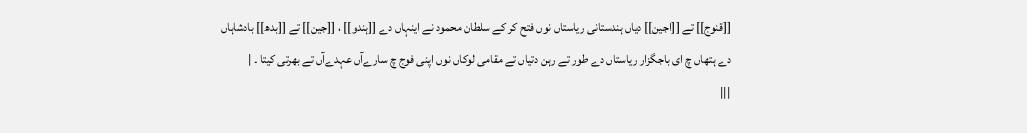[[قنوج]] تے [[اجین]] دیاں ہندستانی ریاستاں نوں فتح کر کے سلطان محمود نے اینہاں دے [[ہندو]] ، [[جین]] تے [[بدھ]] بادشاہاں دے ہتھاں چ ای باجگزار ریاستاں دے طور تے رہن دتیاں تے مقامی لوکاں نوں اپنی فوج چ سارےآں عہدےآں تے بھرتی کیتا ۔ |
|||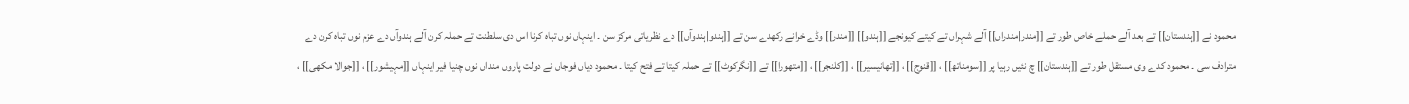محمود نے [[ہندستان]] تے بعد آلے حملے خاص طور تے [[مندر|مندراں]] آلے شہراں تے کیتے کیونجے [[ہندو]] [[مندر]] وڈے خرانے رکھدے سن تے [[ہندو|ہندوآں]] دے نظریاتی مرکز سن ۔ اینہاں نوں تباہ کرنا اس دی سلطنت تے حملہ کرن آلے ہندوآں دے عزم نوں تباہ کرن دے مترادف سی ۔ محمود کدے وی مستقل طور تے [[ہندستان]] چ نئیں رہیا پر [[سومناتھ]] ، [[قنوج]] ، [[تھانیسیر]] ، [[کلنجر]] ، [[متھورا]] تے [[نگرکوٹ]] تے حملہ کیتا تے فتح کیتا ۔ محمود دیاں فوجاں نے دولت پاروں منداں نوں چنیا فیر اینہاں [[مہیشور]] ، [[جوالا مکھی]] ،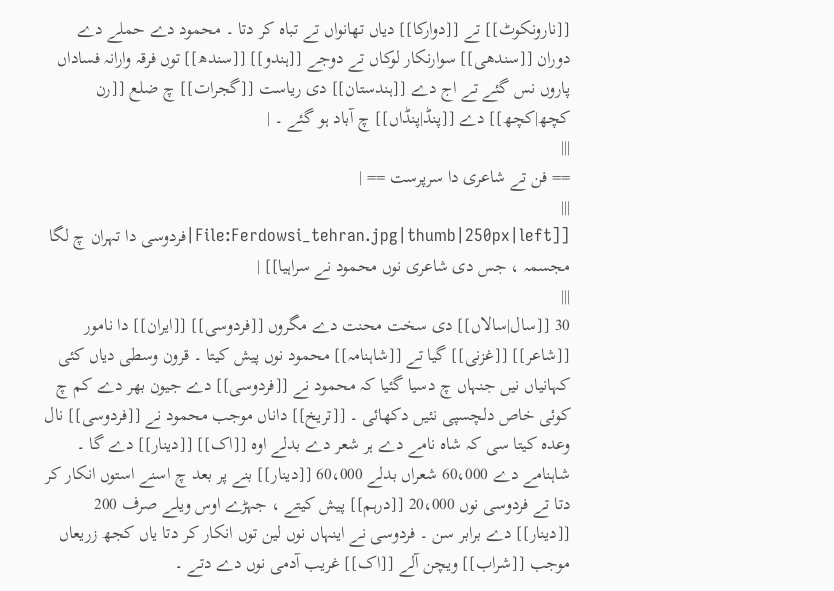[[نارونکوٹ]] تے [[دوارکا]] دیاں تھانواں تے تباہ کر دتا ۔ محمود دے حملے دے دوران [[سندھی]] سوارنکار لوکاں تے دوجے [[ہندو]] [[سندھ]] توں فرقہ وارانہ فساداں پاروں نس گئے تے اج دے [[ہندستان]] دی ریاست [[گجرات]] چ ضلع [[رن کچھ|کچھ]] دے [[پنڈ|پنڈاں]] چ آباد ہو گئے ۔ |
|||
== فن تے شاعری دا سرپرست == |
|||
[[File:Ferdowsi_tehran.jpg|thumb|250px|left|فردوسی دا تہران چ لگا مجسمہ ، جس دی شاعری نوں محمود نے سراہیا]] |
|||
30 [[سال|سالاں]] دی سخت محنت دے مگروں [[فردوسی]] [[ایران]] دا نامور [[شاعر]] [[غزنی]] گیا تے [[شاہنامہ]] محمود نوں پیش کیتا ۔ قرون وسطی دیاں کئی کہانیاں نیں جنہاں چ دسیا گئیا کہ محمود نے [[فردوسی]] دے جیون بھر دے کم چ کوئی خاص دلچسپی نئیں دکھائی ۔ [[تریخ]] داناں موجب محمود نے [[فردوسی]] نال وعدہ کیتا سی کہ شاہ نامے دے ہر شعر دے بدلے اوہ [[اک]] [[دینار]] دے گا ۔ شاہنامے دے 60،000 شعراں بدلے 60،000 [[دینار]] بنے پر بعد چ اسنے استوں انکار کر دتا تے فردوسی نوں 20،000 [[درہم]] پیش کیتے ، جہڑے اوس ویلے صرف 200 [[دینار]] دے برابر سن ۔ فردوسی نے اینہاں نوں لین توں انکار کر دتا یاں کجھ زریعاں موجب [[شراب]] ویچن آلے [[اک]] غریب آدمی نوں دے دتے ۔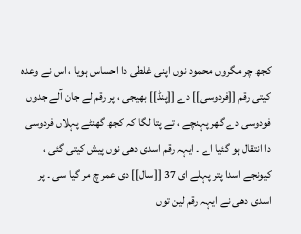کجھ چر مگروں محمود نوں اپنی غلطی دا احساس ہویا ، اس نے وعدہ کیتی رقم [[فردوسی]] دے [[پنڈ]] بھیجی ، پر رقم لے جان آلے جدوں فودوسی دے گھر پہنچے ، تے پتا لگا کہ کجھ گھنٹے پہلاں فردوسی دا انتقال ہو گئیا اے ۔ ایہہ رقم اسدی دھی نوں پیش کیتی گئی ، کیونجے اسدا پتر پہلے ای 37 [[سال]] دی عمر چ مر گیا سی ۔ پر اسدی دھی نے ایہہ رقم لین توں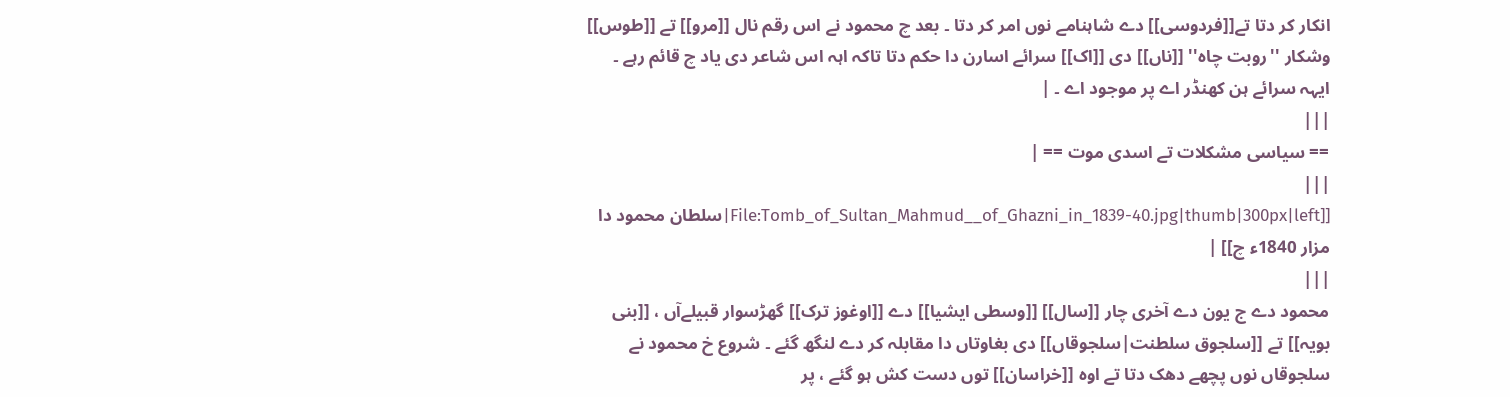انکار کر دتا تے[[فردوسی]] دے شاہنامے نوں امر کر دتا ۔ بعد چ محمود نے اس رقم نال [[مرو]] تے [[طوس]] وشکار ''روبت چاہ'' [[ناں]] دی [[اک]] سرائے اسارن دا حکم دتا تاکہ اہہ اس شاعر دی یاد چ قائم رہے ۔ ایہہ سرائے ہن کھنڈر اے پر موجود اے ۔ |
|||
== سیاسی مشکلات تے اسدی موت == |
|||
[[File:Tomb_of_Sultan_Mahmud__of_Ghazni_in_1839-40.jpg|thumb|300px|left|سلطان محمود دا مزار 1840ء چ]] |
|||
محمود دے ج یون دے آخری چار [[سال]] [[وسطی ایشیا]] دے [[اوغوز ترک]] گھڑسوار قبیلےآں ، [[بنی بویہ]] تے [[سلجوق سلطنت|سلجوقاں]] دی بغاوتاں دا مقابلہ کر دے لنگھ گئے ۔ شروع خ محمود نے سلجوقاں نوں پچھے دھک دتا تے اوہ [[خراسان]] توں دست کش ہو گئے ، پر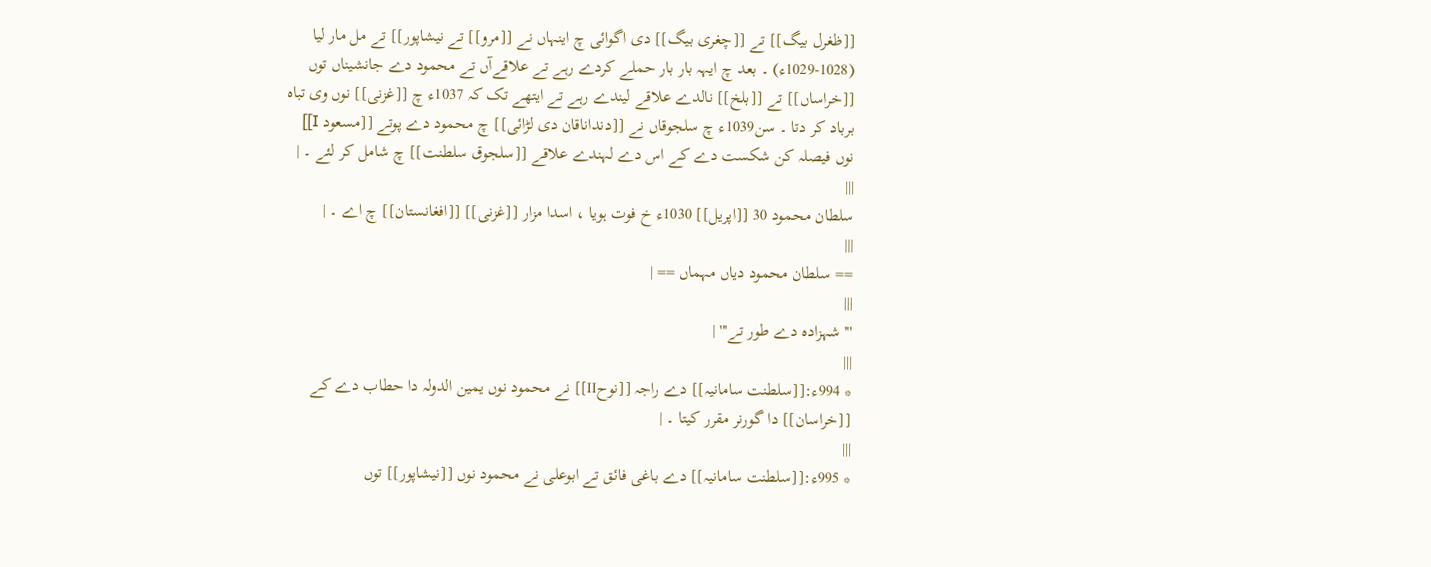[[ظغرل بیگ]] تے [[چغری بیگ]] دی اگوائی چ اینہاں نے [[مرو]] تے نیشاپور]] تے مل مار لیا (1028-1029ء) ۔ بعد چ ایہہ بار بار حملے کردے رہے تے علاقےآں تے محمود دے جانشیناں توں [[خراساں]] تے [[بلخ]] نالدے علاقے لیندے رہے تے ایتھے تک کہ 1037ء چ [[غزنی]] نوں وی تباہ برباد کر دتا ۔ سن1039ء چ سلجوقاں نے [[دنداناقان دی لڑائی]] چ محمود دے پوتے [[مسعود I]] نوں فیصلہ کن شکست دے کے اس دے لہندے علاقے [[سلجوق سلطنت]] چ شامل کر لئے ۔ |
|||
سلطان محمود 30 [[اپریل]] 1030ء خ فوت ہویا ، اسدا مزار [[غزنی]] [[افغانستان]] چ اے ۔ |
|||
== سلطان محمود دیاں مہماں == |
|||
'''شہزادہ دے طور تے''' |
|||
* 994ء:[[سلطنت سامانیہ]] دے راجہ [[نوحII]] نے محمود نوں یمین الدولہ دا حطاب دے کے [[خراسان]] دا گورنر مقرر کیتا ۔ |
|||
* 995ء:[[سلطنت سامانیہ]] دے باغی فائق تے ابوعلی نے محمود نوں [[نیشاپور]] توں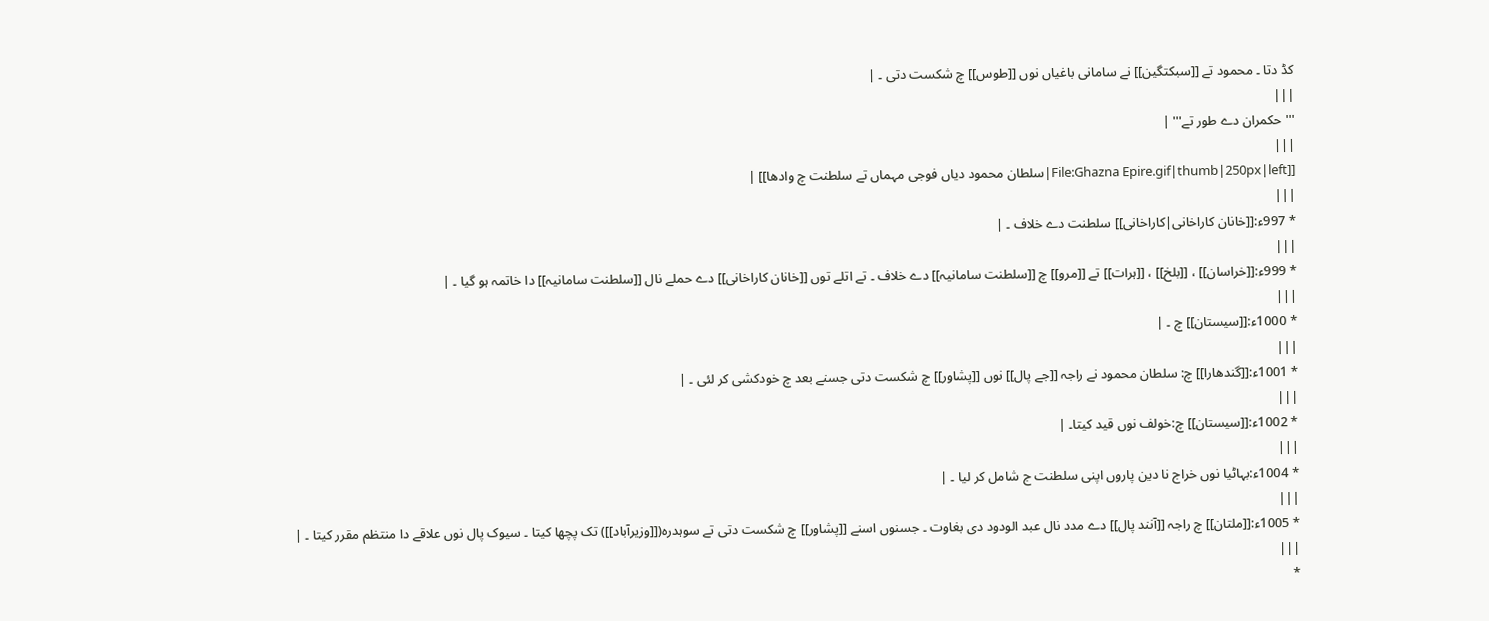کڈ دتا ۔ محمود تے [[سبکتگین]] نے سامانی باغیاں نوں [[طوس]] چ شکست دتی ۔ |
|||
'''حکمران دے طور تے''' |
|||
[[File:Ghazna Epire.gif|thumb|250px|left|سلطان محمود دیاں فوجی مہماں تے سلطنت چ وادھا]] |
|||
* 997ء:[[خانان کاراخانی|کاراخانی]] سلطنت دے خلاف ۔ |
|||
* 999ء:[[خراسان]] ، [[بلخ]] ، [[ہرات]] تے [[مرو]] چ [[سلطنت سامانیہ]] دے خلاف ۔ تے اتلے توں [[خانان کاراخانی]] دے حملے نال [[سلطنت سامانیہ]] دا خاتمہ ہو گیا ۔ |
|||
* 1000ء:[[سیستان]] چ ۔ |
|||
* 1001ء:[[گندھارا]] چ: سلطان محمود نے راجہ [[جے پال]] نوں [[پشاور]] چ شکست دتی جسنے بعد چ خودکشی کر لئی ۔ |
|||
* 1002ء:[[سیستان]] چ:خولف نوں قید کیتا۔ |
|||
* 1004ء:بہاٹیا نوں خراج نا دین پاروں اپنی سلطنت ج شامل کر لیا ۔ |
|||
* 1005ء:[[ملتان]] چ راجہ [[آنند پال]] دے مدد نال عبد الودود دی بغاوت ۔ جسنوں اسنے [[پشاور]] چ شکست دتی تے سوہدرہ([[وزیرآباد]]) تک پچھا کیتا ۔ سیوک پال نوں علاقے دا منتظم مقرر کیتا ۔ |
|||
*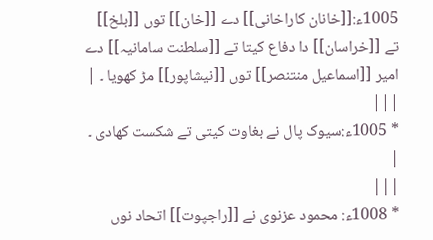1005ء:[[خانان کاراخانی]] دے [[خان]] توں [[بلخ]] تے [[خراسان]] دا دفاع کیتا تے [[سلطنت سامانیہ]] دے امیر [[اسماعیل منتنصر]] توں [[نیشاپور]] مڑ کھویا ۔ |
|||
* 1005ء:سیوک پال نے بغاوت کیتی تے شکست کھادی ۔ |
|||
* 1008ء: محمود عزنوی نے [[راجپوت]] اتحاد نوں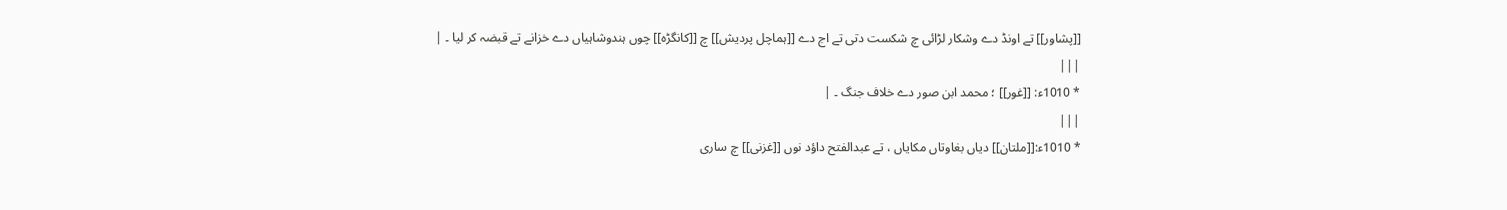[[پشاور]] تے اونڈ دے وشکار لڑائی چ شکست دتی تے اج دے [[ہماچل پردیش]] چ [[کانگڑہ]] چوں ہندوشاہیاں دے خزانے تے قبضہ کر لیا ۔ |
|||
* 1010ء: [[غور]] ؛ محمد ابن صور دے خلاف جنگ ۔ |
|||
* 1010ء:[[ملتان]] دیاں بغاوتاں مکایاں ، تے عبدالفتح داؤد نوں [[غزنی]] چ ساری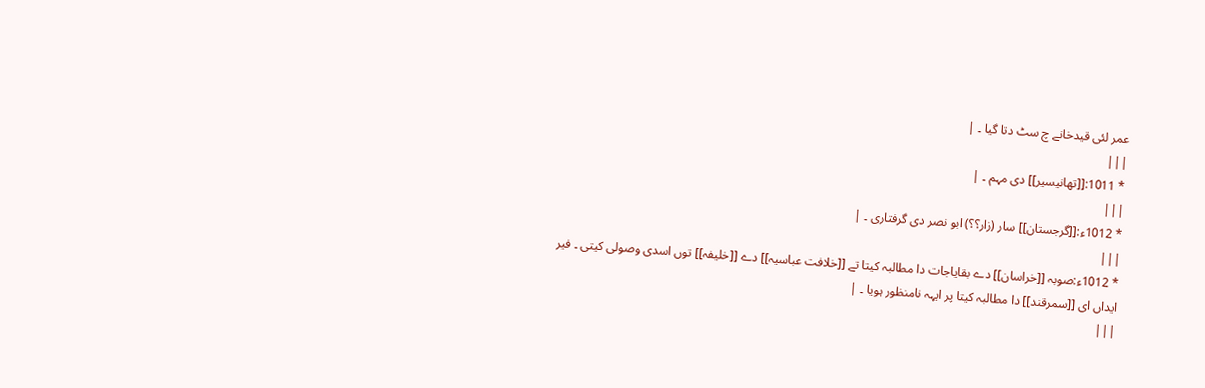عمر لئی قیدخانے چ سٹ دتا گیا ۔ |
|||
* 1011:[[تھانیسیر]] دی مہم ۔ |
|||
* 1012ء:[[گرجستان]] سار (زار؟؟) ابو نصر دی گرفتاری ۔ |
|||
* 1012ء:صوبہ [[خراسان]] دے بقایاجات دا مطالبہ کیتا تے [[خلافت عباسیہ]] دے [[خلیفہ]] توں اسدی وصولی کیتی ۔ فیر ایداں ای [[سمرقند]] دا مطالبہ کیتا پر ایہہ نامنظور ہویا ۔ |
|||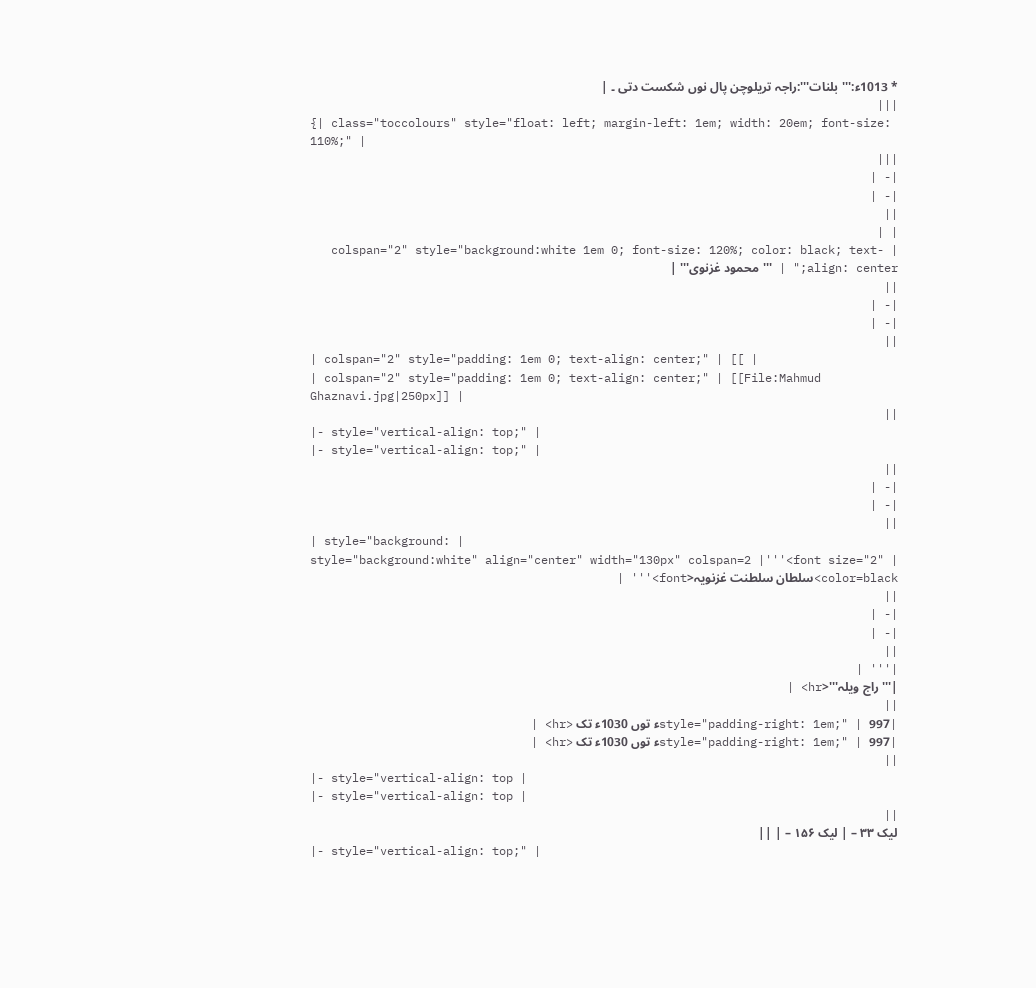* 1013ء:'''بلنات''':راجہ تریلوچن پال نوں شکست دتی ۔ |
|||
{| class="toccolours" style="float: left; margin-left: 1em; width: 20em; font-size: 110%;" |
|||
|- |
|- |
||
| |
| colspan="2" style="background:white 1em 0; font-size: 120%; color: black; text-align: center;" | '''محمود غزنوی''' |
||
|- |
|- |
||
| colspan="2" style="padding: 1em 0; text-align: center;" | [[ |
| colspan="2" style="padding: 1em 0; text-align: center;" | [[File:Mahmud Ghaznavi.jpg|250px]] |
||
|- style="vertical-align: top;" |
|- style="vertical-align: top;" |
||
|- |
|- |
||
| style="background: |
| style="background:white" align="center" width="130px" colspan=2 |'''<font size="2" color=black>سلطان سلطنت غزنویہ<font>''' |
||
|- |
|- |
||
|''' |
|'''راج ویلہ'''<hr> |
||
|style="padding-right: 1em;" | 997ء توں 1030ء تک <hr> |
|style="padding-right: 1em;" | 997ء توں 1030ء تک <hr> |
||
|- style="vertical-align: top |
|- style="vertical-align: top |
||
لیک ۳۳ – | لیک ۱۵۶ – | ||
|- style="vertical-align: top;" |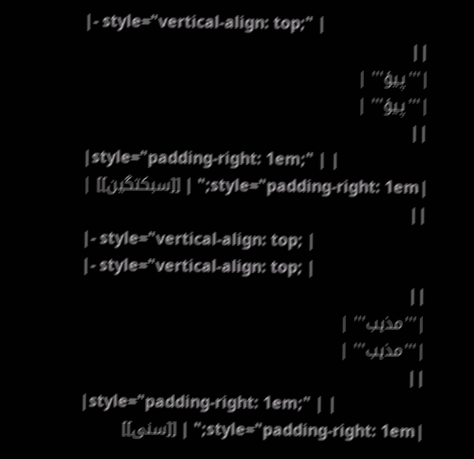|- style="vertical-align: top;" |
||
|'''پیؤ''' |
|'''پیؤ''' |
||
|style="padding-right: 1em;" | |
|style="padding-right: 1em;" | [[سبکتگین]] |
||
|- style="vertical-align: top; |
|- style="vertical-align: top; |
||
|'''مذہب''' |
|'''مذہب''' |
||
|style="padding-right: 1em;" | |
|style="padding-right: 1em;" | [[سنی]]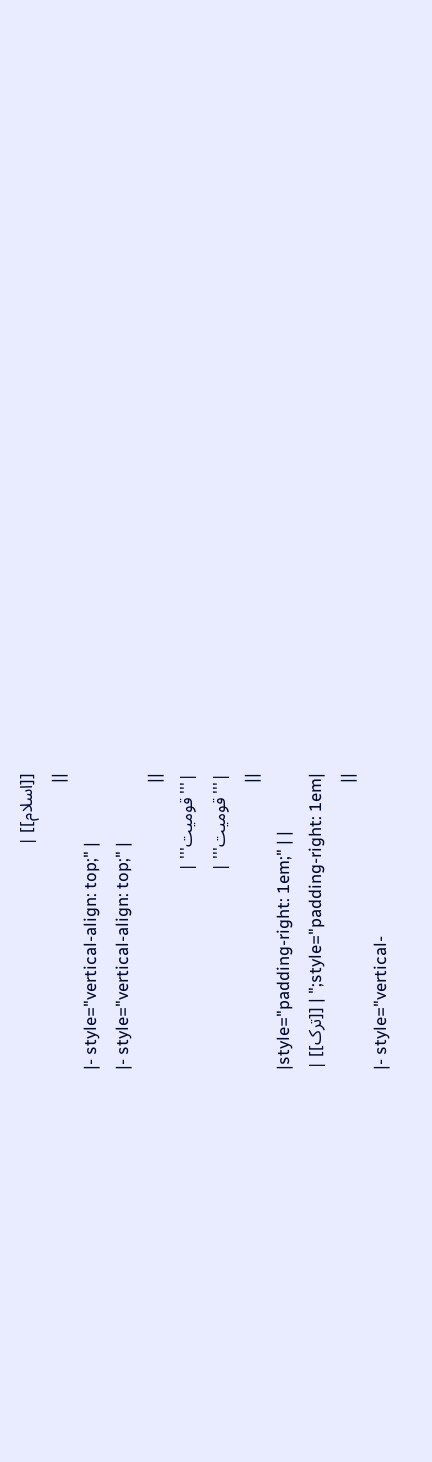[[اسلام]] |
||
|- style="vertical-align: top;" |
|- style="vertical-align: top;" |
||
|'''قومیت''' |
|'''قومیت''' |
||
|style="padding-right: 1em;" | |
|style="padding-right: 1em;" | [[ترک]] |
||
|- style="vertical-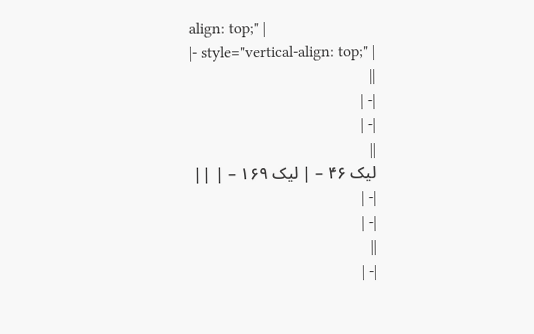align: top;" |
|- style="vertical-align: top;" |
||
|- |
|- |
||
لیک ۴۶ – | لیک ۱۶۹ – | ||
|- |
|- |
||
|- |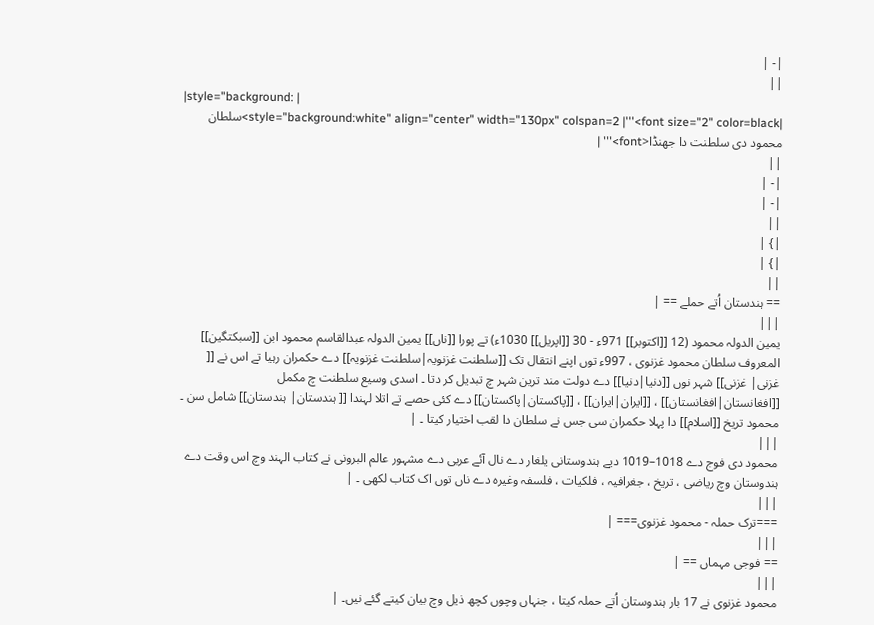|- |
||
|style="background: |
|style="background:white" align="center" width="130px" colspan=2 |'''<font size="2" color=black>سلطان محمود دی سلطنت دا جھنڈا<font>''' |
||
|- |
|- |
||
|} |
|} |
||
== ہندستان اُتے حملے == |
|||
یمین الدولہ محمود (12 [[اکتوبر]] 971ء - 30 [[اپریل]] 1030ء) تے پورا [[ناں]] یمین الدولہ عبدالقاسم محمود ابن [[سبکتگین]] المعروف سلطان محمود غزنوی ، 997ء توں اپنے انتقال تک [[سلطنت غزنویہ|سلطنت غزنویہ]] دے حکمران رہیا تے اس نے [[ غزنی| غزنی]] شہر نوں [[دنیا|دنیا]] دے دولت مند ترین شہر چ تبدیل کر دتا ۔ اسدی وسیع سلطنت چ مکمل [[افغانستان|افغانستان]] ، [[ایران|ایران]] ، [[پاکستان|پاکستان]] دے کئی حصے تے اتلا لہندا [[ ہندستان| ہندستان]] شامل سن ۔ محمود تریخ [[اسلام]] دا پہلا حکمران سی جس نے سلطان دا لقب اختیار کیتا ۔ |
|||
محمود دی فوج دے 1018–1019 دیے ہندوستانی یلغار دے نال آئے عربی دے مشہور عالم البرونی نے کتاب الہند وچ اس وقت دے ہندوستان وچ ریاضی ، تریخ ، جغرافیہ ، فلکیات ، فلسفہ وغیرہ دے ناں توں اک کتاب لکھی ۔ |
|||
===ترک حملہ - محمود غزنوی=== |
|||
== فوجی مہماں == |
|||
محمود غزنوی نے 17 بار ہندوستان اُتے حملہ کيتا ، جنہاں وچوں کچھ ذیل وچ بیان کیتے گئے نيں۔ |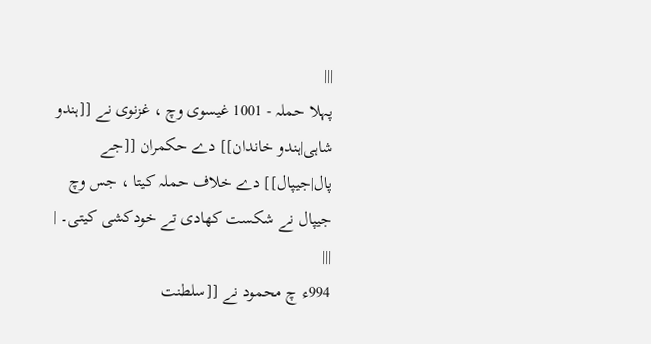|||
پہلا حملہ - 1001 غیسوی وچ ، غزنوی نے [[ہندو شاہی|ہندو خاندان]] دے حکمران [[جے پال|جیپال]] دے خلاف حملہ کيتا ، جس وچ جیپال نے شکست کھادی تے خودکشی کيتی۔ |
|||
994ء چ محمود نے [[سلطنت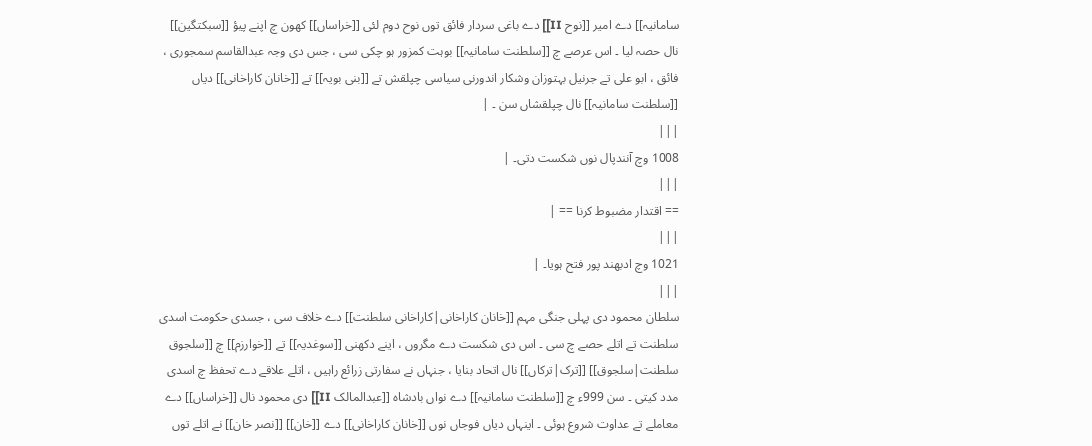سامانیہ]] دے امیر [[نوح II]] دے باغی سردار فائق توں نوح دوم لئی [[خراساں]] کھون چ اپنے پیؤ [[سبکتگین]] نال حصہ لیا ۔ اس عرصے چ [[سلطنت سامانیہ]] بوہت کمزور ہو چکی سی ، جس دی وجہ عبدالقاسم سمجوری ، فائق ، ابو علی تے جرنیل بہتوزان وشکار اندورنی سیاسی چپلقش تے [[بنی بویہ]] تے [[خانان کاراخانی]] دیاں [[سلطنت سامانیہ]] نال چپلقشاں سن ۔ |
|||
1008 وچ آنندپال نوں شکست دتی۔ |
|||
== اقتدار مضبوط کرنا == |
|||
1021 وچ ادبھند پور فتح ہويا۔ |
|||
سلطان محمود دی پہلی جنگی مہم [[خانان کاراخانی|کاراخانی سلطنت]] دے خلاف سی ، جسدی حکومت اسدی سلطنت تے اتلے حصے چ سی ۔ اس دی شکست دے مگروں ، اینے دکھنی [[سوغدیہ]] تے [[خوارزم]] چ [[سلجوق سلطنت|سلجوق]] [[ترک|ترکاں]] نال اتحاد بنایا ، جنہاں نے سفارتی زرائع راہیں ، اتلے علاقے دے تحفظ چ اسدی مدد کیتی ۔ سن 999ء چ [[سلطنت سامانیہ]] دے نواں بادشاہ [[عبدالمالک II]] دی محمود نال [[خراساں]] دے معاملے تے عداوت شروع ہوئی ۔ اینہاں دیاں فوجاں نوں [[خانان کاراخانی]] دے [[خان]] [[نصر خان]] نے اتلے توں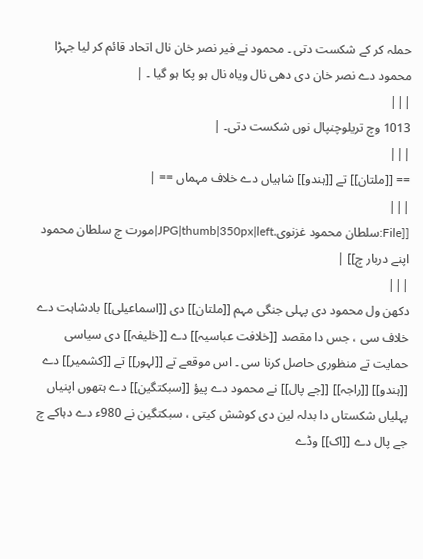حملہ کر کے شکست دتی ۔ محمود نے فیر نصر خان نال اتحاد قائم کر لیا جہڑا محمود دے نصر خان دی دھی نال ویاہ نال ہو پکا ہو گیا ۔ |
|||
1013 وچ تریلوچنپال نوں شکست دتی۔ |
|||
== [[ملتان]] تے [[ہندو]] شاہیاں دے خلاف مہماں == |
|||
[[File:سلطان محمود غزنوی.JPG|thumb|350px|left|مورت چ سلطان محمود اپنے دربار چ]] |
|||
دکھن ول محمود دی پہلی جنگی مہم [[ملتان]] دی [[اسماعیلی]] بادشاہت دے خلاف سی ، جس دا مقصد [[خلافت عباسیہ]] دے [[خلیفہ]] دی سیاسی حمایت تے منظوری حاصل کرنا سی ۔ اس موقعے تے [[لہور]] تے [[کشمیر]] دے [[ہندو]] [[راجہ]] [[جے پال]] نے محمود دے پیؤ [[سبکتگین]] دے ہتھوں اپنیاں پہلیاں شکستاں دا بدلہ لین دی کوشش کیتی ، سبکتگین نے 980ء دے دہاکے چ جے پال دے [[اک]] وڈے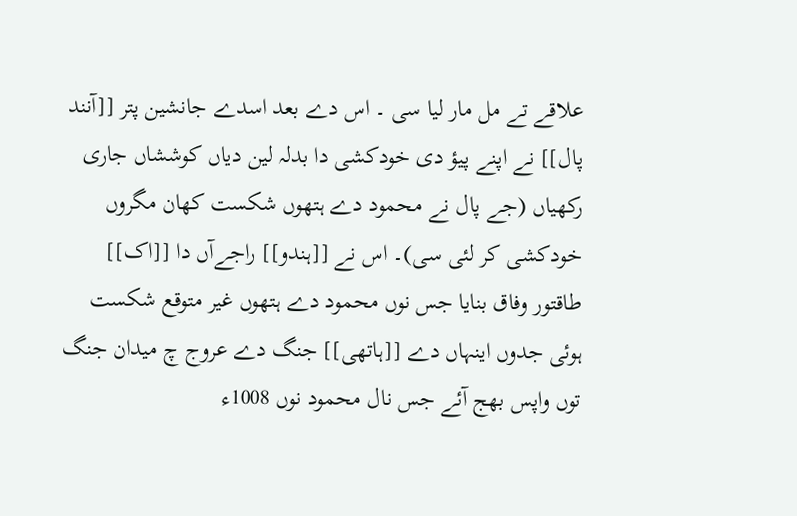علاقے تے مل مار لیا سی ۔ اس دے بعد اسدے جانشین پتر [[آنند پال]] نے اپنے پیؤ دی خودکشی دا بدلہ لین دیاں کوششاں جاری رکھیاں (جے پال نے محمود دے ہتھوں شکست کھان مگروں خودکشی کر لئی سی)۔ اس نے [[ہندو]] راجےآں دا [[اک]] طاقتور وفاق بنایا جس نوں محمود دے ہتھوں غیر متوقع شکست ہوئی جدوں اینہاں دے [[ہاتھی]] جنگ دے عروج چ میدان جنگ توں واپس بھج آئے جس نال محمود نوں 1008ء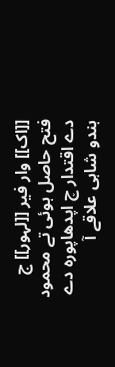[[اک]] وار فیر [[لہور]] ج فتح حاصل ہوئی تے محمود دے اقتدار چ اپدھاپورہ دے ہندو شاہی علاقے آ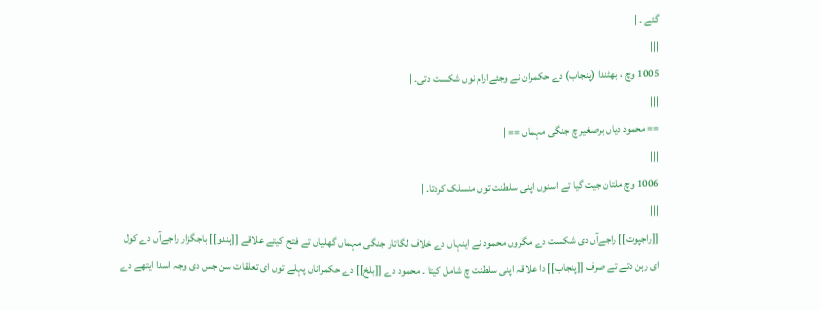گئے ۔ |
|||
1005 وچ ، بھٹندا (پنجاب) دے حکمران نے وجئےارام نوں شکست دتی۔ |
|||
== محمود دیاں برصغیر چ جنگی مہماں == |
|||
1006 وچ ملتان جیت گیا تے اسنوں اپنی سلطنت توں منسلک کردتا۔ |
|||
[[راجپوت]] راجےآں دی شکست دے مگروں محمود نے اینہاں دے خلاف لگاتار جنگی مہماں گھلیاں تے فتح کیتے علاقے [[ہندو]] باجگزار راجےآں دے کول ای رہن دتے تے صرف [[پنجاب]] دا علاقہ اپنی سلطنت چ شامل کیتا ۔ محمود دے [[بلخ]] دے حکمراناں پہلے توں ای تعلقات سن جس دی وجہ اسدا ایتھے دے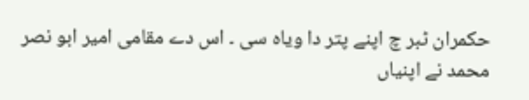حکمران ٹبر چ اپنے پتر دا ویاہ سی ۔ اس دے مقامی امیر ابو نصر محمد نے اپنیاں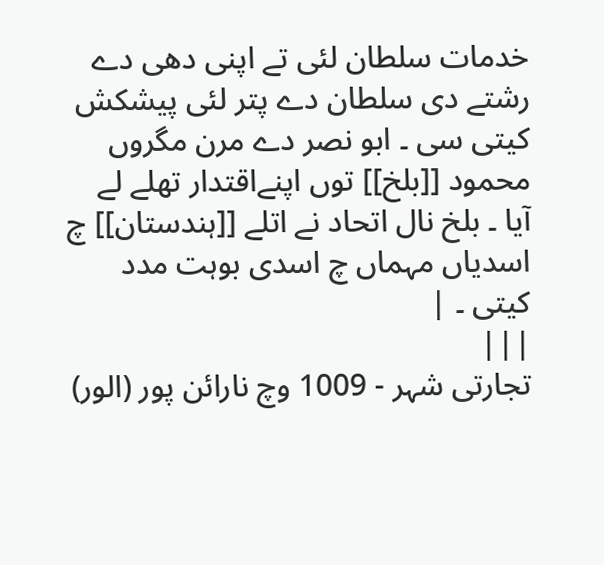خدمات سلطان لئی تے اپنی دھی دے رشتے دی سلطان دے پتر لئی پیشکش کیتی سی ۔ ابو نصر دے مرن مگروں محمود [[بلخ]] توں اپنےاقتدار تھلے لے آیا ۔ بلخ نال اتحاد نے اتلے [[ہندستان]] چ اسدیاں مہماں چ اسدی بوہت مدد کیتی ۔ |
|||
تجارتی شہر - 1009 وچ نارائن پور (الور)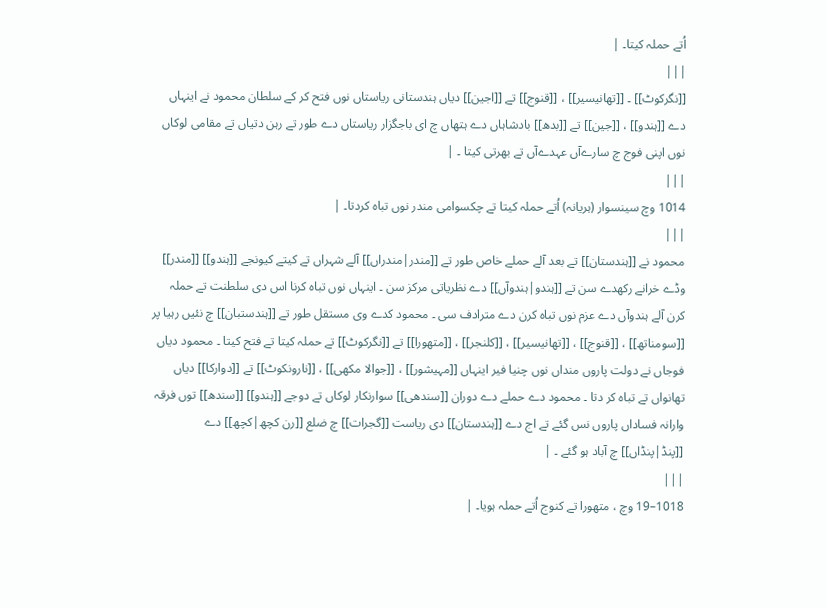اُتے حملہ کيتا۔ |
|||
[[نگرکوٹ]] ۔ [[تھانیسیر]] ، [[قنوج]] تے [[اجین]] دیاں ہندستانی ریاستاں نوں فتح کر کے سلطان محمود نے اینہاں دے [[ہندو]] ، [[جین]] تے [[بدھ]] بادشاہاں دے ہتھاں چ ای باجگزار ریاستاں دے طور تے رہن دتیاں تے مقامی لوکاں نوں اپنی فوج چ سارےآں عہدےآں تے بھرتی کیتا ۔ |
|||
1014 وچ سینسوار (ہریانہ) اُتے حملہ کيتا تے چکسوامی مندر نوں تباہ کردتا۔ |
|||
محمود نے [[ہندستان]] تے بعد آلے حملے خاص طور تے [[مندر|مندراں]] آلے شہراں تے کیتے کیونجے [[ہندو]] [[مندر]] وڈے خرانے رکھدے سن تے [[ہندو|ہندوآں]] دے نظریاتی مرکز سن ۔ اینہاں نوں تباہ کرنا اس دی سلطنت تے حملہ کرن آلے ہندوآں دے عزم نوں تباہ کرن دے مترادف سی ۔ محمود کدے وی مستقل طور تے [[ہندستبان]] چ نئیں رہیا پر [[سومناتھ]] ، [[قنوج]] ، [[تھانیسیر]] ، [[کلنجر]] ، [[متھورا]] تے [[نگرکوٹ]] تے حملہ کیتا تے فتح کیتا ۔ محمود دیاں فوجاں نے دولت پاروں منداں نوں چنیا فیر اینہاں [[مہیشور]] ، [[جوالا مکھی]] ، [[نارونکوٹ]] تے [[دوارکا]] دیاں تھانواں تے تباہ کر دتا ۔ محمود دے حملے دے دوران [[سندھی]] سوارنکار لوکاں تے دوجے [[ہندو]] [[سندھ]] توں فرقہ وارانہ فساداں پاروں نس گئے تے اج دے [[ہندستان]] دی ریاست [[گجرات]] چ ضلع [[رن کچھ|کچھ]] دے [[پنڈ|پنڈاں]] چ آباد ہو گئے ۔ |
|||
1018–19 وچ ، متھورا تے کنوج اُتے حملہ ہويا۔ |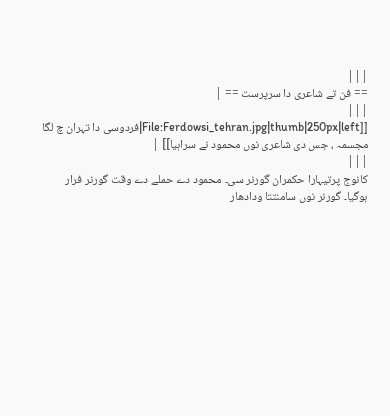|||
== فن تے شاعری دا سرپرست == |
|||
[[File:Ferdowsi_tehran.jpg|thumb|250px|left|فردوسی دا تہران چ لگا مجسمہ ، جس دی شاعری نوں محمود نے سراہیا]] |
|||
کانوج پرتیہارا حکمران گورنر سی۔ محمود دے حملے دے وقت گورنر فرار ہوگیا۔ گورنر نوں سامنتتا ودادھار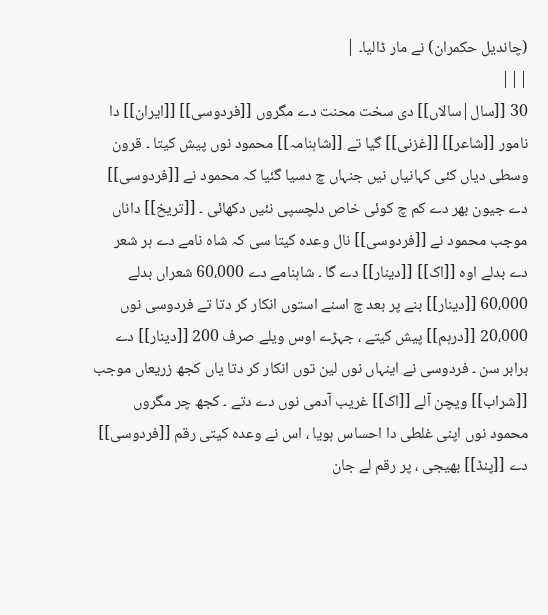(چاندیل حکمران) نے مار ڈالیا۔ |
|||
30 [[سال|سالاں]] دی سخت محنت دے مگروں [[فردوسی]] [[ایران]] دا نامور [[شاعر]] [[غزنی]] گیا تے [[شاہنامہ]] محمود نوں پیش کیتا ۔ قرون وسطی دیاں کئی کہانیاں نیں جنہاں چ دسیا گئیا کہ محمود نے [[فردوسی]] دے جیون بھر دے کم چ کوئی خاص دلچسپی نئیں دکھائی ۔ [[تریخ]] داناں موجب محمود نے [[فردوسی]] نال وعدہ کیتا سی کہ شاہ نامے دے ہر شعر دے بدلے اوہ [[اک]] [[دینار]] دے گا ۔ شاہنامے دے 60،000 شعراں بدلے 60،000 [[دینار]] بنے پر بعد چ اسنے استوں انکار کر دتا تے فردوسی نوں 20،000 [[درہم]] پیش کیتے ، جہڑے اوس ویلے صرف 200 [[دینار]] دے برابر سن ۔ فردوسی نے اینہاں نوں لین توں انکار کر دتا یاں کجھ زریعاں موجب [[شراب]] ویچن آلے [[اک]] غریب آدمی نوں دے دتے ۔ کجھ چر مگروں محمود نوں اپنی غلطی دا احساس ہویا ، اس نے وعدہ کیتی رقم [[فردوسی]] دے [[پنڈ]] بھیجی ، پر رقم لے جان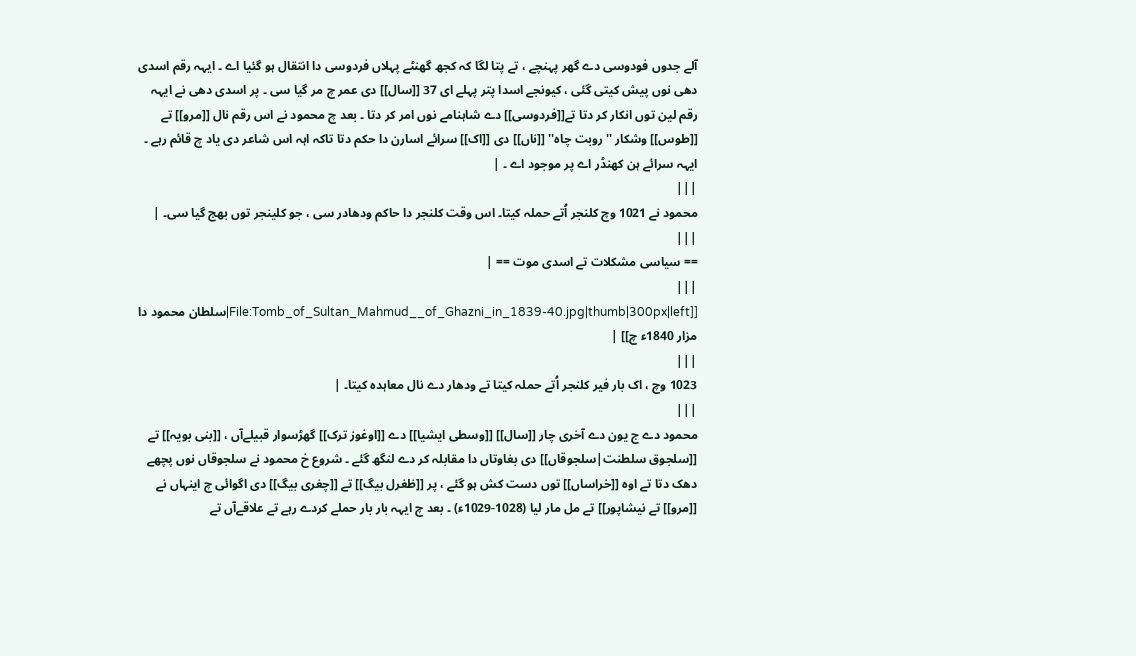آلے جدوں فودوسی دے گھر پہنچے ، تے پتا لگا کہ کجھ گھنٹے پہلاں فردوسی دا انتقال ہو گئیا اے ۔ ایہہ رقم اسدی دھی نوں پیش کیتی گئی ، کیونجے اسدا پتر پہلے ای 37 [[سال]] دی عمر چ مر گیا سی ۔ پر اسدی دھی نے ایہہ رقم لین توں انکار کر دتا تے[[فردوسی]] دے شاہنامے نوں امر کر دتا ۔ بعد چ محمود نے اس رقم نال [[مرو]] تے [[طوس]] وشکار ''روبت چاہ'' [[ناں]] دی [[اک]] سرائے اسارن دا حکم دتا تاکہ اہہ اس شاعر دی یاد چ قائم رہے ۔ ایہہ سرائے ہن کھنڈر اے پر موجود اے ۔ |
|||
محمود نے 1021 وچ کلنجر اُتے حملہ کيتا۔ اس وقت کلنجر دا حاکم ودھادر سی ، جو کلینجر توں بھج گیا سی۔ |
|||
== سیاسی مشکلات تے اسدی موت == |
|||
[[File:Tomb_of_Sultan_Mahmud__of_Ghazni_in_1839-40.jpg|thumb|300px|left|سلطان محمود دا مزار 1840ء چ]] |
|||
1023 وچ ، اک بار فیر کلنجر اُتے حملہ کيتا تے ودھار دے نال معاہدہ کيتا۔ |
|||
محمود دے ج یون دے آخری چار [[سال]] [[وسطی ایشیا]] دے [[اوغوز ترک]] گھڑسوار قبیلےآں ، [[بنی بویہ]] تے [[سلجوق سلطنت|سلجوقاں]] دی بغاوتاں دا مقابلہ کر دے لنگھ گئے ۔ شروع خ محمود نے سلجوقاں نوں پچھے دھک دتا تے اوہ [[خراساں]] توں دست کش ہو گئے ، پر [[ظغرل بیگ]] تے [[چغری بیگ]] دی اگوائی چ اینہاں نے [[مرو]] تے نیشاپور]] تے مل مار لیا (1028-1029ء) ۔ بعد چ ایہہ بار بار حملے کردے رہے تے علاقےآں تے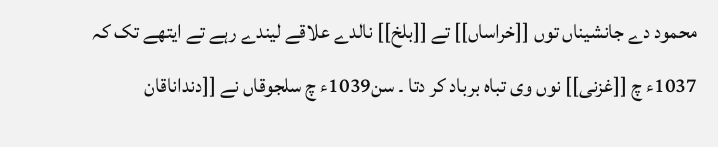محمود دے جانشیناں توں [[خراساں]] تے [[بلخ]] نالدے علاقے لیندے رہے تے ایتھے تک کہ 1037ء چ [[غزنی]] نوں وی تباہ برباد کر دتا ۔ سن1039ء چ سلجوقاں نے [[دنداناقان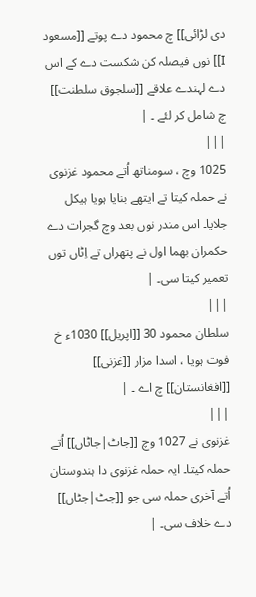دی لڑائی]] چ محمود دے پوتے [[مسعود I]] نوں فیصلہ کن شکست دے کے اس دے لہندے علاقے [[سلجوق سلطنت]] چ شامل کر لئے ۔ |
|||
1025 وچ ، سومناتھ اُتے محمود غزنوی نے حملہ کيتا تے ایتھے بنایا ہويا ہیکل جلایا۔ اس مندر نوں بعد وچ گجرات دے حکمران بھما اول نے پتھراں تے اِٹاں توں تعمیر کيتا سی۔ |
|||
سلطان محمود 30 [[اپریل]] 1030ء خ فوت ہویا ، اسدا مزار [[غزنی]] [[افغانستان]] چ اے ۔ |
|||
غزنوی نے 1027 وچ [[جاٹ|جاٹاں]] اُتے حملہ کيتا۔ ایہ حملہ غزنوی دا ہندوستان اُتے آخری حملہ سی جو [[جٹ|جٹاں]] دے خلاف سی۔ |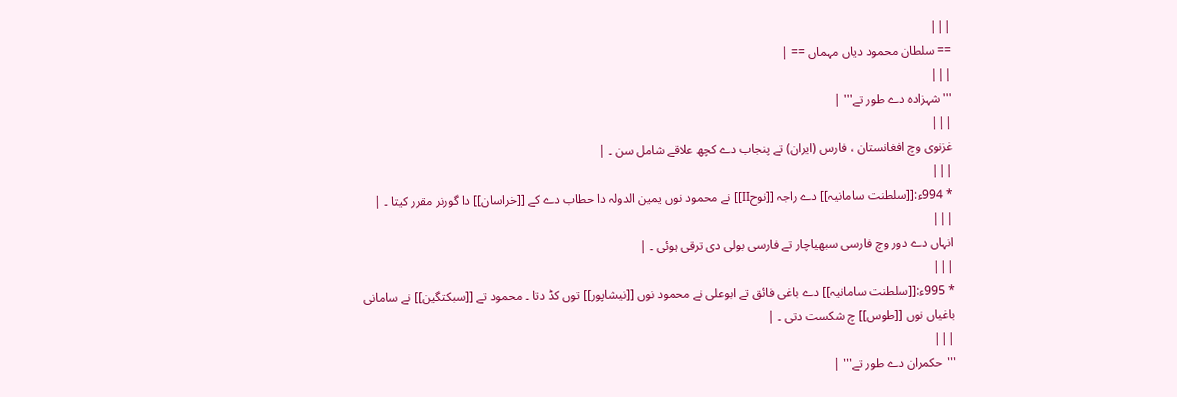|||
== سلطان محمود دیاں مہماں == |
|||
'''شہزادہ دے طور تے''' |
|||
غزنوی وچ افغانستان ، فارس (ایران) تے پنجاب دے کچھ علاقے شامل سن ۔ |
|||
* 994ء:[[سلطنت سامانیہ]] دے راجہ [[نوحII]] نے محمود نوں یمین الدولہ دا حطاب دے کے [[خراسان]] دا گورنر مقرر کیتا ۔ |
|||
انہاں دے دور وچ فارسی سبھیاچار تے فارسی بولی دی ترقی ہوئی ۔ |
|||
* 995ء:[[سلطنت سامانیہ]] دے باغی فائق تے ابوعلی نے محمود نوں [[نیشاپور]] توں کڈ دتا ۔ محمود تے [[سبکتگین]] نے سامانی باغیاں نوں [[طوس]] چ شکست دتی ۔ |
|||
'''حکمران دے طور تے''' |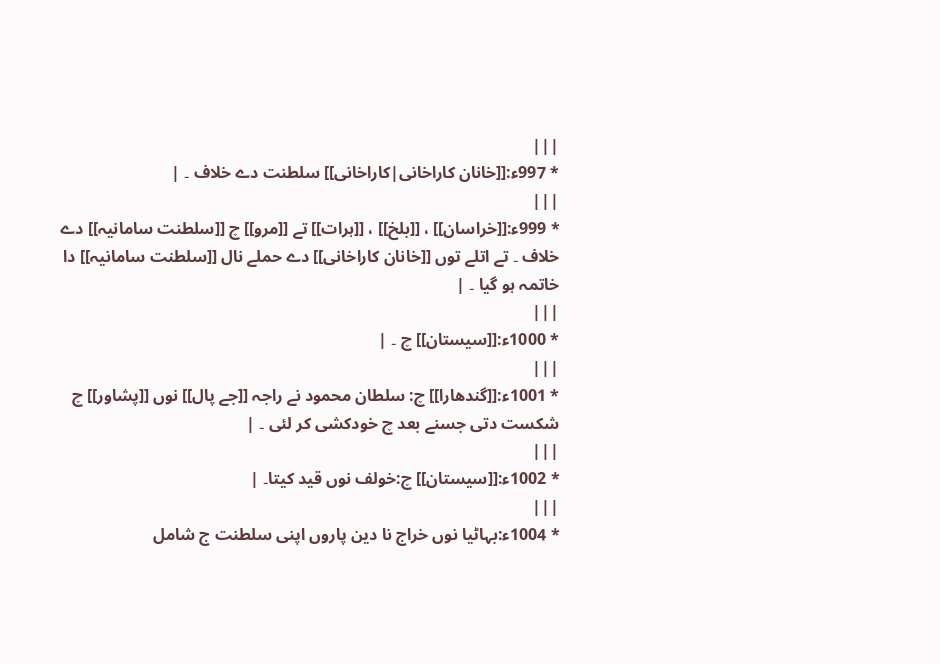|||
* 997ء:[[خانان کاراخانی|کاراخانی]] سلطنت دے خلاف ۔ |
|||
* 999ء:[[خراسان]] ، [[بلخ]] ، [[ہرات]] تے [[مرو]] چ [[سلطنت سامانیہ]] دے خلاف ۔ تے اتلے توں [[خانان کاراخانی]] دے حملے نال [[سلطنت سامانیہ]] دا خاتمہ ہو گیا ۔ |
|||
* 1000ء:[[سیستان]] چ ۔ |
|||
* 1001ء:[[گندھارا]] چ: سلطان محمود نے راجہ [[جے پال]] نوں [[پشاور]] چ شکست دتی جسنے بعد چ خودکشی کر لئی ۔ |
|||
* 1002ء:[[سیستان]] چ:خولف نوں قید کیتا۔ |
|||
* 1004ء:بہاٹیا نوں خراج نا دین پاروں اپنی سلطنت ج شامل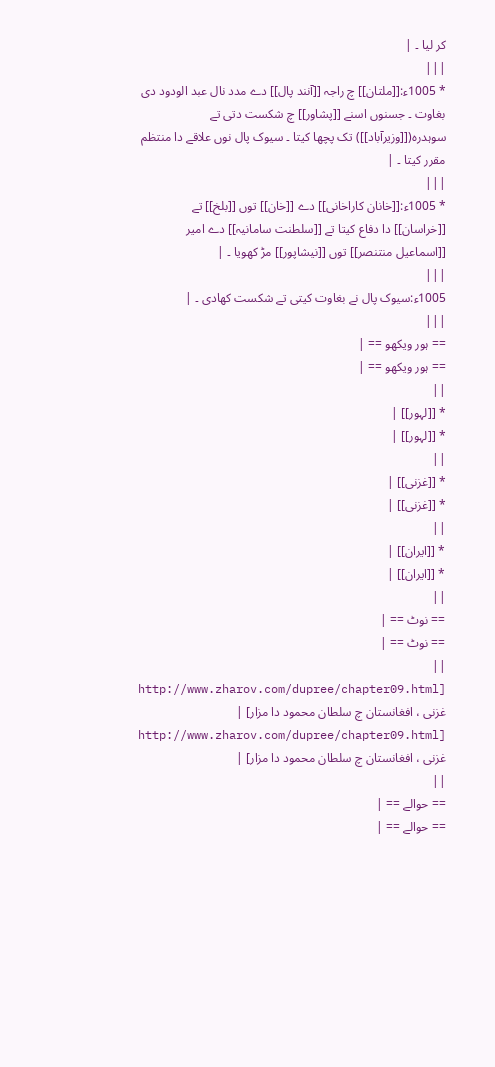کر لیا ۔ |
|||
* 1005ء:[[ملتان]] چ راجہ [[آنند پال]] دے مدد نال عبد الودود دی بغاوت ۔ جسنوں اسنے [[پشاور]] چ شکست دتی تے سوہدرہ([[وزیرآباد]]) تک پچھا کیتا ۔ سیوک پال نوں علاقے دا منتظم مقرر کیتا ۔ |
|||
* 1005ء:[[خانان کاراخانی]] دے [[خان]] توں [[بلخ]] تے [[خراسان]] دا دفاع کیتا تے [[سلطنت سامانیہ]] دے امیر [[اسماعیل منتنصر]] توں [[نیشاپور]] مڑ کھویا ۔ |
|||
1005ء:سیوک پال نے بغاوت کیتی تے شکست کھادی ۔ |
|||
== ہور ویکھو == |
== ہور ویکھو == |
||
* [[لہور]] |
* [[لہور]] |
||
* [[غزنی]] |
* [[غزنی]] |
||
* [[ایران]] |
* [[ایران]] |
||
== نوٹ == |
== نوٹ == |
||
[http://www.zharov.com/dupree/chapter09.html غزنی ، افغانستان چ سلطان محمود دا مزار] |
[http://www.zharov.com/dupree/chapter09.html غزنی ، افغانستان چ سلطان محمود دا مزار] |
||
== حوالے == |
== حوالے == |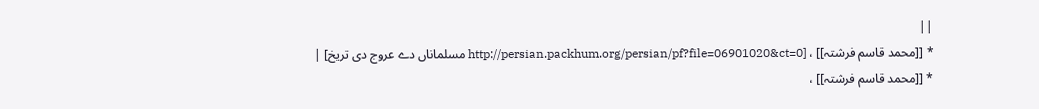||
* [[محمد قاسم فرشتہ]] ، [http://persian.packhum.org/persian/pf?file=06901020&ct=0 مسلماناں دے عروج دی تریخ] |
* [[محمد قاسم فرشتہ]] ،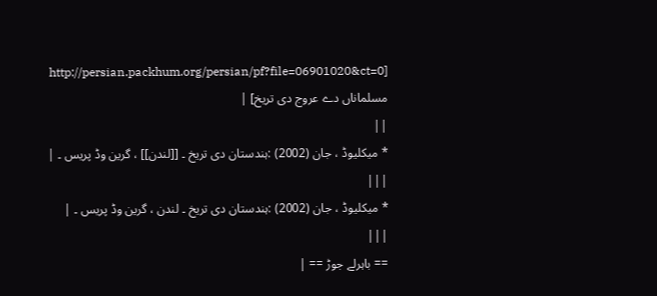[http://persian.packhum.org/persian/pf?file=06901020&ct=0 مسلماناں دے عروج دی تریخ] |
||
* میکلیوڈ ، جان (2002) :ہندستان دی تریخ ۔ [[لندن]] ، گرین وڈ پریس ۔ |
|||
* میکلیوڈ ، جان (2002) :ہندستان دی تریخ ۔ لندن ، گرین وڈ پریس ۔ |
|||
== باہرلے جوڑ == |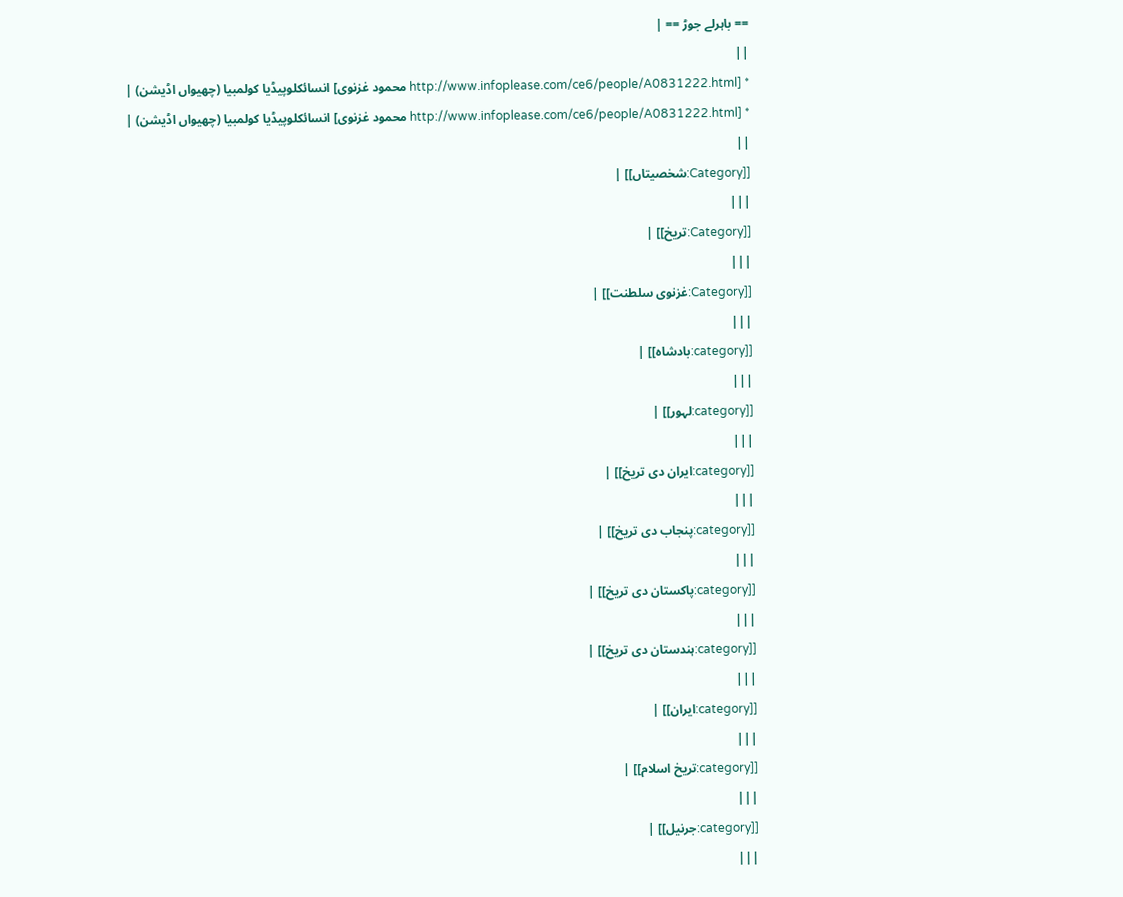== باہرلے جوڑ == |
||
* [http://www.infoplease.com/ce6/people/A0831222.html محمود غزنوی] انسائکلوپیڈیا کولمبیا (چھیواں اڈیشن) |
* [http://www.infoplease.com/ce6/people/A0831222.html محمود غزنوی] انسائکلوپیڈیا کولمبیا (چھیواں اڈیشن) |
||
[[Category:شخصیتاں]] |
|||
[[Category:تریخ]] |
|||
[[Category:غزنوی سلطنت]] |
|||
[[category:بادشاہ]] |
|||
[[category:لہور]] |
|||
[[category:ایران دی تریخ]] |
|||
[[category:پنجاب دی تریخ]] |
|||
[[category:پاکستان دی تریخ]] |
|||
[[category:ہندستان دی تریخ]] |
|||
[[category:ایران]] |
|||
[[category:تریخ اسلام]] |
|||
[[category:جرنیل]] |
|||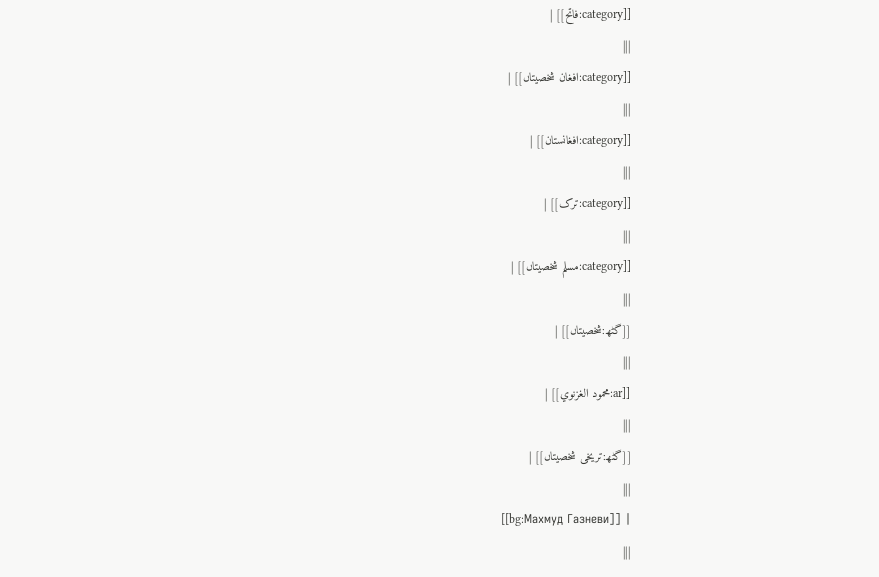[[category:فاتح]] |
|||
[[category:افغان شخصیتاں]] |
|||
[[category:افغانستان]] |
|||
[[category:ترک]] |
|||
[[category:مسلم شخصیتاں]] |
|||
[[گٹھ:شخصیتاں]] |
|||
[[ar:محمود الغزنوي]] |
|||
[[گٹھ:تریخی شخصیتاں]] |
|||
[[bg:Махмуд Газневи]] |
|||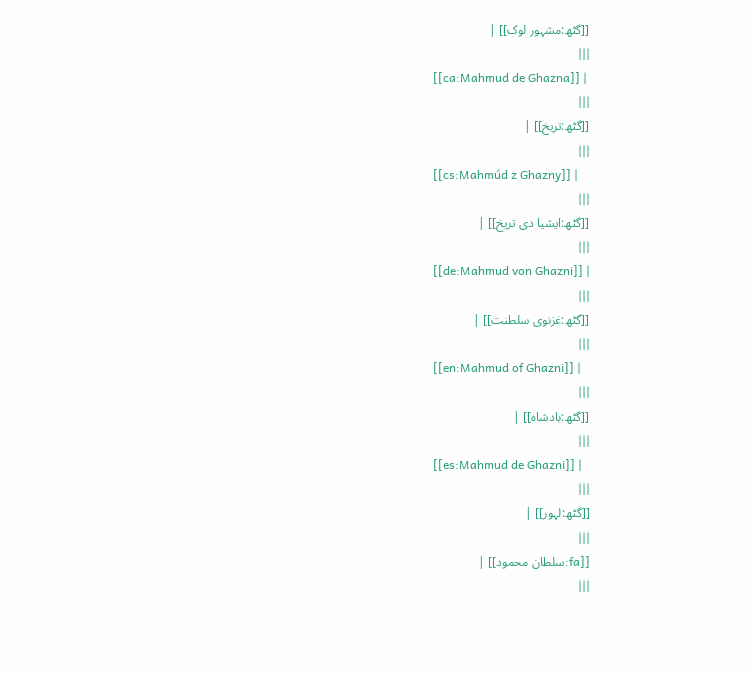[[گٹھ:مشہور لوک]] |
|||
[[ca:Mahmud de Ghazna]] |
|||
[[گٹھ:تریخ]] |
|||
[[cs:Mahmúd z Ghazny]] |
|||
[[گٹھ:ایشیا دی تریخ]] |
|||
[[de:Mahmud von Ghazni]] |
|||
[[گٹھ:غزنوی سلطنت]] |
|||
[[en:Mahmud of Ghazni]] |
|||
[[گٹھ:بادشاہ]] |
|||
[[es:Mahmud de Ghazni]] |
|||
[[گٹھ:لہور]] |
|||
[[fa:سلطان محمود]] |
|||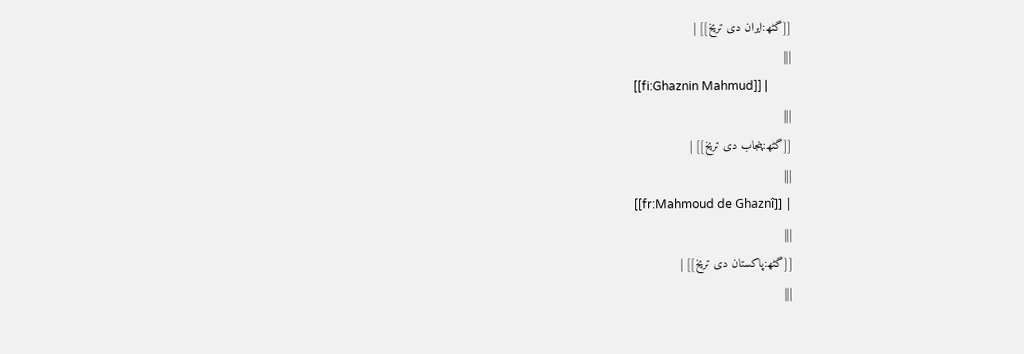[[گٹھ:ایران دی تریخ]] |
|||
[[fi:Ghaznin Mahmud]] |
|||
[[گٹھ:پنجاب دی تریخ]] |
|||
[[fr:Mahmoud de Ghaznî]] |
|||
[[گٹھ:پاکستان دی تریخ]] |
|||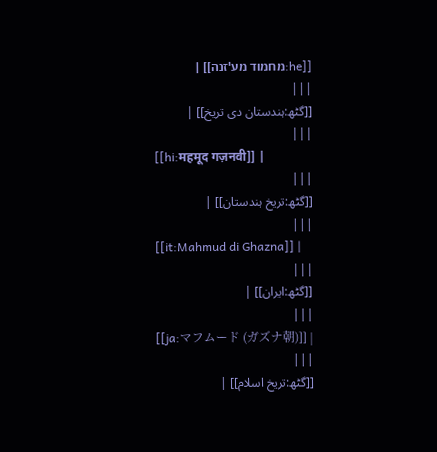[[he:מחמוד מע'זנה]] |
|||
[[گٹھ:ہندستان دی تریخ]] |
|||
[[hi:महमूद गज़नवी]] |
|||
[[گٹھ:تریخ ہندستان]] |
|||
[[it:Mahmud di Ghazna]] |
|||
[[گٹھ:ایران]] |
|||
[[ja:マフムード (ガズナ朝)]] |
|||
[[گٹھ:تریخ اسلام]] |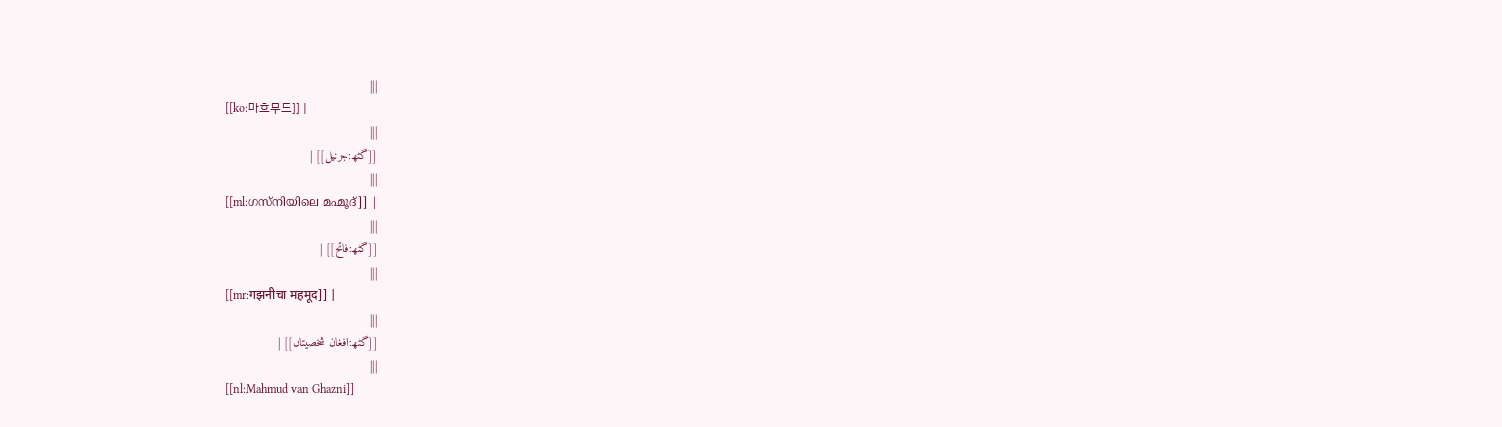|||
[[ko:마흐무드]] |
|||
[[گٹھ:جرنیل]] |
|||
[[ml:ഗസ്നിയിലെ മഹ്മൂദ്]] |
|||
[[گٹھ:فاتح]] |
|||
[[mr:गझनीचा महमूद]] |
|||
[[گٹھ:افغان شخصیتاں]] |
|||
[[nl:Mahmud van Ghazni]]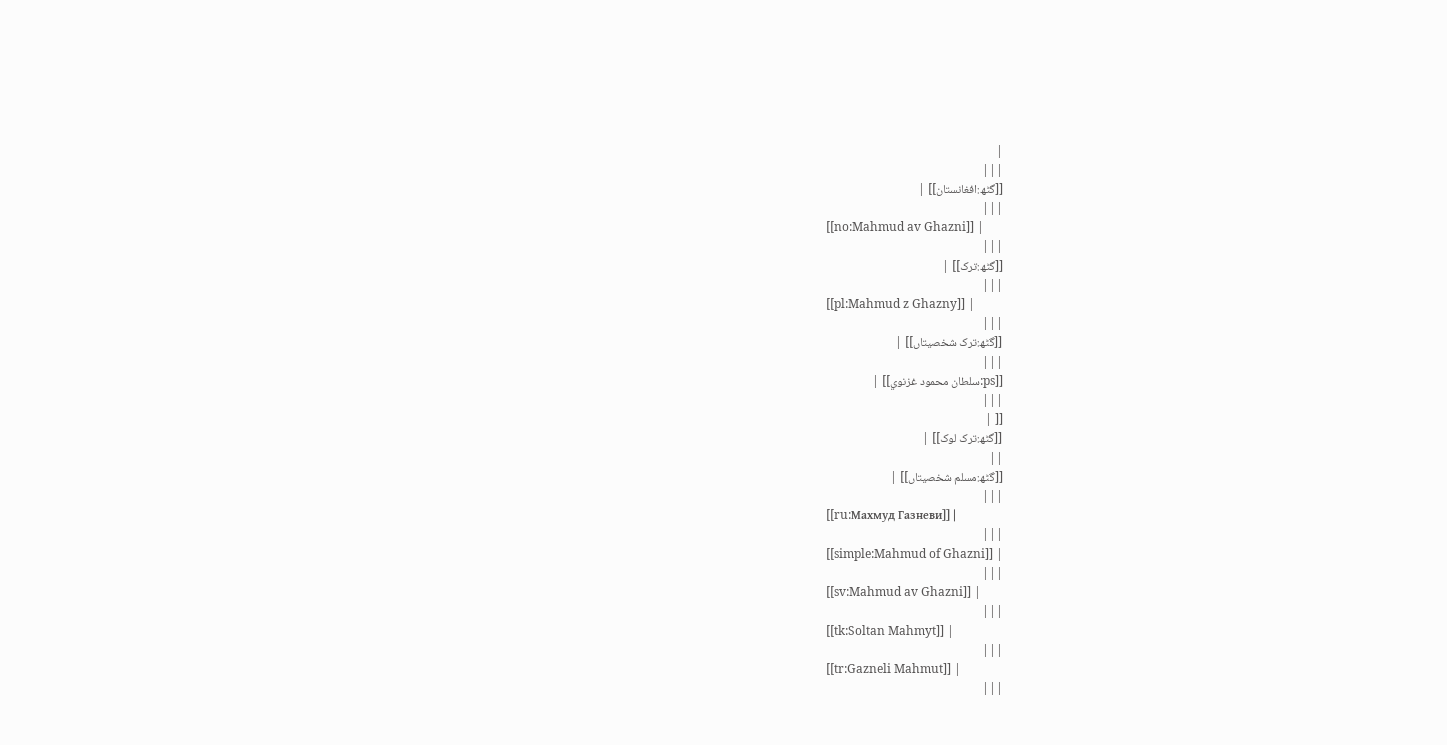|
|||
[[گٹھ:افغانستان]] |
|||
[[no:Mahmud av Ghazni]] |
|||
[[گٹھ:ترک]] |
|||
[[pl:Mahmud z Ghazny]] |
|||
[[گٹھ:ترک شخصیتاں]] |
|||
[[ps:سلطان محمود غزنوي]] |
|||
[[ |
[[گٹھ:ترک لوک]] |
||
[[گٹھ:مسلم شخصیتاں]] |
|||
[[ru:Махмуд Газневи]] |
|||
[[simple:Mahmud of Ghazni]] |
|||
[[sv:Mahmud av Ghazni]] |
|||
[[tk:Soltan Mahmyt]] |
|||
[[tr:Gazneli Mahmut]] |
|||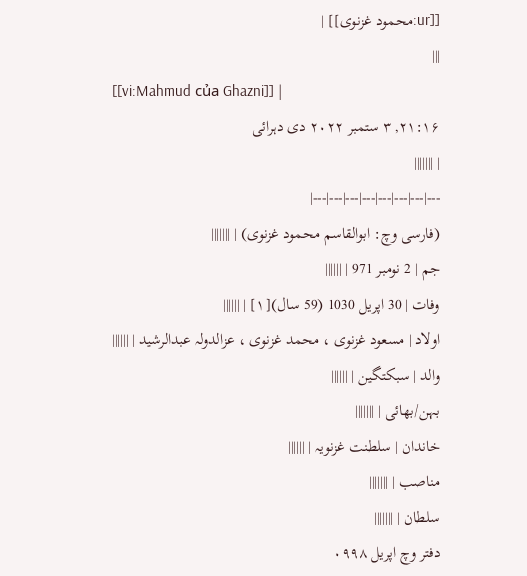[[ur:محمود غزنوی]] |
|||
[[vi:Mahmud của Ghazni]] |
۲۱:۱۶, ۳ ستمبر ۲۰۲۲ دی دہرائی
| |||||||
---|---|---|---|---|---|---|---|
(فارسی وچ: ابوالقاسم محمود غزنوی) | |||||||
جم | 2 نومبر 971 | ||||||
وفات | 30 اپریل 1030 (59 سال)[۱] | ||||||
اولاد | مسعود غزنوی ، محمد غزنوی ، عزالدولہ عبدالرشید | ||||||
والد | سبکتگین | ||||||
بہن/بھائی | |||||||
خاندان | سلطنت غزنویہ | ||||||
مناصب | |||||||
سلطان | |||||||
دفتر وچ اپریل ۰۹۹۸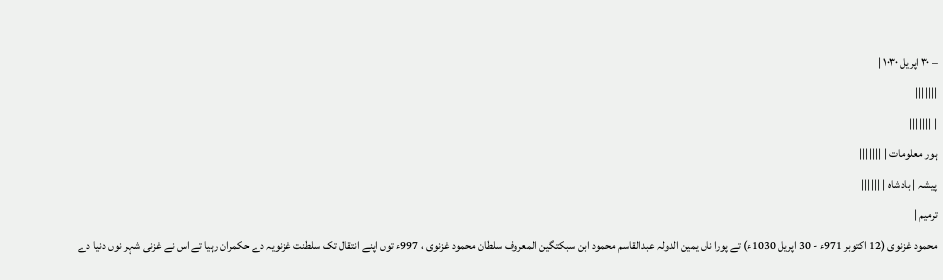– ۳۰ اپریل ۱۰۳۰ |
|||||||
| |||||||
ہور معلومات | |||||||
پیشہ | بادشاہ | ||||||
ترمیم |
محمود غزنوی (12 اکتوبر 971ء - 30 اپریل 1030ء) تے پورا ناں یمین الدولہ عبدالقاسم محمود ابن سبکتگین المعروف سلطان محمود غزنوی ، 997ء توں اپنے انتقال تک سلطنت غزنویہ دے حکمران رہیا تے اس نے غزنی شہر نوں دنیا دے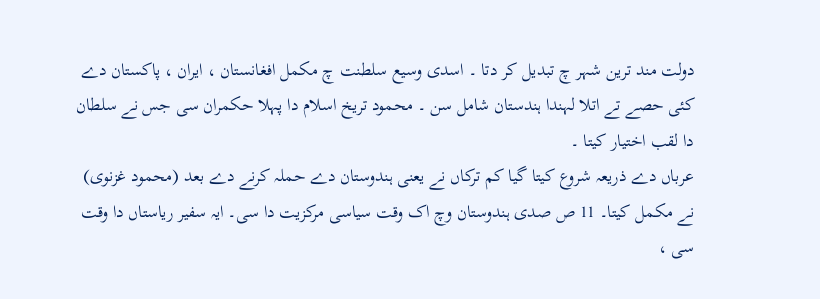دولت مند ترین شہر چ تبدیل کر دتا ۔ اسدی وسیع سلطنت چ مکمل افغانستان ، ایران ، پاکستان دے کئی حصے تے اتلا لہندا ہندستان شامل سن ۔ محمود تریخ اسلام دا پہلا حکمران سی جس نے سلطان دا لقب اختیار کیتا ۔
عرباں دے ذریعہ شروع کيتا گیا کم ترکاں نے یعنی ہندوستان دے حملہ کرنے دے بعد (محمود غزنوی) نے مکمل کيتا۔ 11 ص صدی ہندوستان وچ اک وقت سیاسی مرکزیت دا سی۔ ایہ سفیر ریاستاں دا وقت سی ،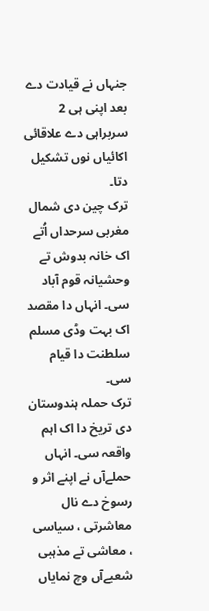جنہاں نے قیادت دے بعد اپنی ہی 2 سربراہی دے علاقائی اکائیاں نوں تشکیل دتا۔
ترک چین دی شمال مغربی سرحداں اُتے اک خانہ بدوش تے وحشیانہ قوم آباد سی۔ انہاں دا مقصد اک بہت وڈی مسلم سلطنت دا قیام سی۔
ترک حملہ ہندوستان دی تریخ دا اک اہم واقعہ سی۔ انہاں حملےآں نے اپنے اثر و رسوخ دے نال معاشرتی ، سیاسی ، معاشی تے مذہبی شعبےآں وچ نمایاں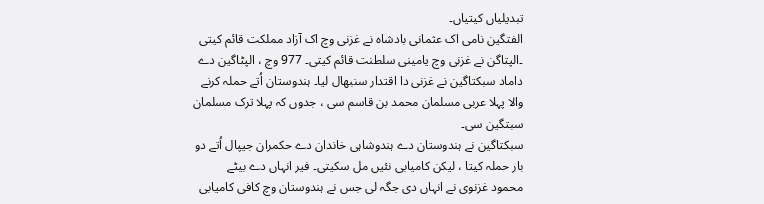تبدیلیاں کيتياں۔
الفتگین نامی اک عثمانی بادشاہ نے غزنی وچ اک آزاد مملکت قائم کيتی ۔الپتاگن نے غزنی وچ یامینی سلطنت قائم کيتی۔ 977 وچ ، الپٹاگین دے داماد سبکتاگین نے غزنی دا اقتدار سنبھال لیا۔ ہندوستان اُتے حملہ کرنے والا پہلا عربی مسلمان محمد بن قاسم سی ، جدوں کہ پہلا ترک مسلمان سبتگین سی۔
سبکتاگین نے ہندوستان دے ہندوشاہی خاندان دے حکمران جیپال اُتے دو بار حملہ کيتا ، لیکن کامیابی نئيں مل سکيتی۔ فیر انہاں دے بیٹے محمود غزنوی نے انہاں دی جگہ لی جس نے ہندوستان وچ کافی کامیابی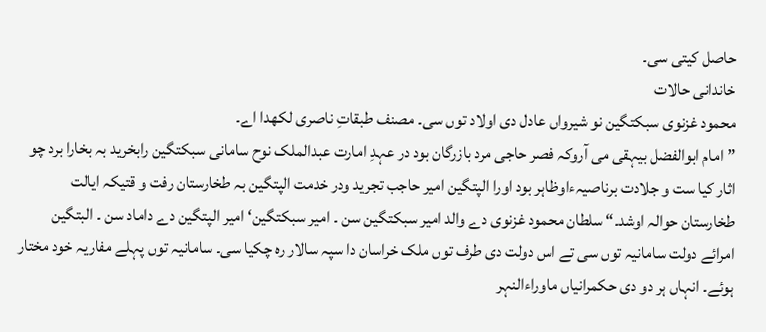حاصل کيتی سی۔
خاندانی حالات
محمود غزنوی سبکتگین نو شیرواں عادل دی اولاد توں سی۔ مصنف طبقاتِ ناصری لکھدا اے۔
”امام ابوالفضل بیہقی می آروکہ فصر حاجی مرد بازرگان بود در عہدِ امارت عبدالملک نوح سامانی سبکتگین رابخرید بہ بخارا برد چو اثار کیا ست و جلادت برناصیہءاوظاہر بود اورا الپتگین امیر حاجب تجرید ودر خدمت الپتگین بہ طخارستان رفت و قتیکہ ایالت طخارستان حوالہ اوشد۔“ سلطان محمود غزنوی دے والد امیر سبکتگین سن ۔ امیر سبکتگین‘ امیر الپتگین دے داماد سن ۔ البتگین امرائے دولت سامانیہ توں سی تے اس دولت دی طرف توں ملک خراسان دا سپہ سالار رہ چکيا سی۔ سامانیہ توں پہلے مفاریہ خود مختار ہوئے۔ انہاں ہر دو دی حکمرانیاں ماوراءالنہر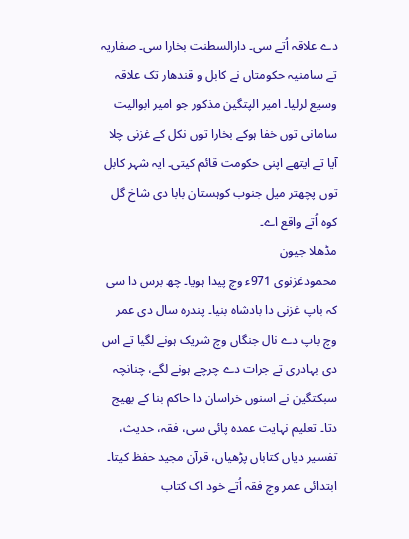دے علاقہ اُتے سی۔ دارالسطنت بخارا سی۔ صفاریہ تے سامنیہ حکومتاں نے کابل و قندھار تک علاقہ وسیع لرلیا۔ امیر الپتگین مذکور جو امیر ابوالیت سامانی توں خفا ہوکے بخارا توں نکل کے غزنی چلا آیا تے ایتھے اپنی حکومت قائم کيتی۔ ایہ شہر کابل توں پچھتر میل جنوب کوہستان بابا دی شاخ گل کوہ اُتے واقع اے۔
مڈھلا جیون
محمودغزنوی 971ء وچ پیدا ہويا۔ چھ برس دا سی کہ باپ غزنی دا بادشاہ بنیا۔ پندرہ سال دی عمر وچ باپ دے نال جنگاں وچ شریک ہونے لگیا تے اس دی بہادری تے جرات دے چرچے ہونے لگے، چنانچہ سبکتگین نے اسنوں خراسان دا حاکم بنا کے بھیج دتا۔ تعلیم نہایت عمدہ پائی سی، فقہ، حدیث، تفسیر دیاں کتاباں پڑھیاں، قرآن مجید حفظ کيتا۔ ابتدائی عمر وچ فقہ اُتے خود اک کتاب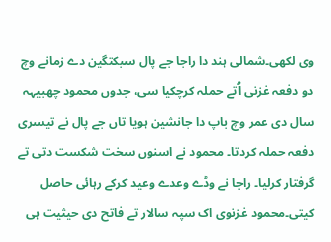وی لکھی۔شمالی ہند دا راجا جے پال سبکتگین دے زمانے وچ دو دفعہ غزنی اُتے حملہ کرچکيا سی، جدوں محمود چھبیہہ سال دی عمر وچ باپ دا جانشین ہويا تاں جے پال نے تیسری دفعہ حملہ کردتا۔ محمود نے اسنوں سخت شکست دتی تے گرفتار کرلیا۔ راجا نے وڈے وعدے وعید کرکے رہائی حاصل کيتی۔محمود غزنوی اک سپہ سالار تے فاتح دی حیثیت ہی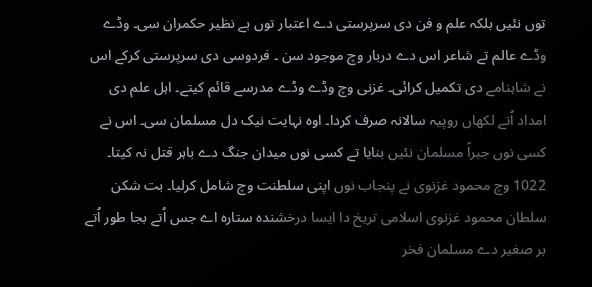توں نئيں بلکہ علم و فن دی سرپرستی دے اعتبار توں بے نظیر حکمران سی۔ وڈے وڈے عالم تے شاعر اس دے دربار وچ موجود سن ۔ فردوسی دی سرپرستی کرکے اس نے شاہنامے دی تکمیل کرائی۔ غزنی وچ وڈے وڈے مدرسے قائم کيتے۔ اہل علم دی امداد اُتے لکھاں روپیہ سالانہ صرف کردا۔ اوہ نہایت نیک دل مسلمان سی۔ اس نے کسی نوں جبراً مسلمان نئيں بنایا تے کسی نوں میدان جنگ دے باہر قتل نہ کيتا۔ 1022 وچ محمود غزنوی نے پنجاب نوں اپنی سلطنت وچ شامل کرلیا۔ بت شکن سلطان محمود غزنوی اسلامی تریخ دا ایسا درخشندہ ستارہ اے جس اُتے بجا طور اُتے بر صغیر دے مسلمان فخر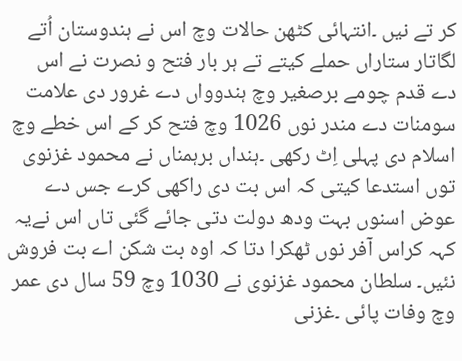کر تے نيں ۔انتہائی کٹھن حالات وچ اس نے ہندوستان اُتے لگاتار ستاراں حملے کيتے تے ہر بار فتح و نصرت نے اس دے قدم چومے برصغیر وچ ہندوواں دے غرور دی علامت سومنات دے مندر نوں 1026 وچ فتح کر کے اس خطے وچ اسلام دی پہلی اِٹ رکھی ۔ہنداں برہمناں نے محمود غزنوی توں استدعا کيتی کہ اس بت دی راکھی کرے جس دے عوض اسنوں بہت ودھ دولت دتی جائے گئی تاں اس نےیہ کہہ کراس آفر نوں ٹھکرا دتا کہ اوہ بت شکن اے بت فروش نئيں۔ سلطان محمود غزنوی نے 1030 وچ 59 سال دی عمر وچ وفات پائی ۔غزنی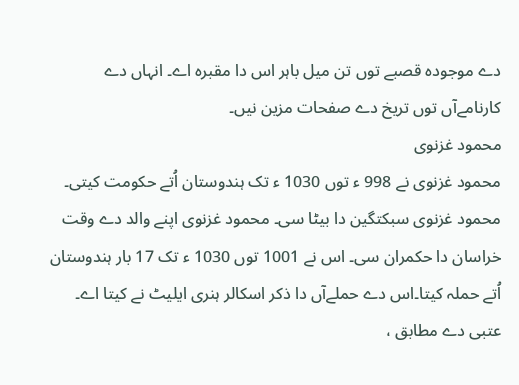دے موجودہ قصبے توں تن میل باہر اس دا مقبرہ اے۔ انہاں دے کارنامےآں توں تریخ دے صفحات مزین نيں۔
محمود غزنوی
محمود غزنوی نے 998 ء توں 1030 ء تک ہندوستان اُتے حکومت کیتی۔ محمود غزنوی سبکتگین دا بیٹا سی۔ محمود غزنوی اپنے والد دے وقت خراسان دا حکمران سی۔ اس نے 1001 توں 1030 ء تک 17 بار ہندوستان اُتے حملہ کيتا۔اس دے حملےآں دا ذکر اسکالر ہنری ایلیٹ نے کيتا اے۔
عتبی دے مطابق ،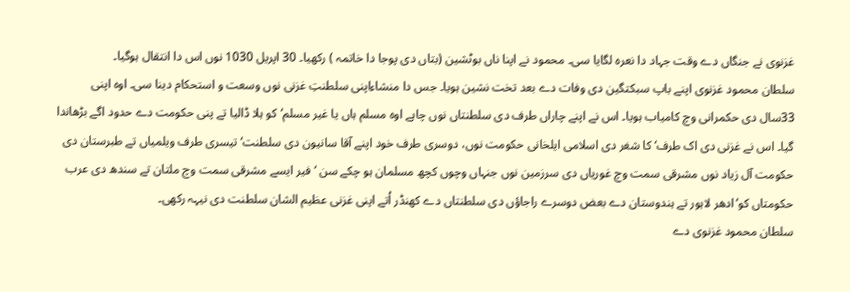غزنوی نے جنگاں دے وقت جہاد دا نعرہ لگایا سی۔ محمود نے اپنا ناں بوٹشین (بتاں دی پوجا دا خاتمہ ) رکھیا۔ 30 اپریل 1030 نوں اس دا انتقال ہوگیا۔
سلطان محمود غزنوی اپنے باپ سبکتگین دی وفات دے بعد تخت نشین ہويا۔ جس دا منشاءاپنی سلطنتِ غزنی نوں وسعت و استحکام دینا سی۔ اوہ اپنی 33سال دی حکمرانی وچ کامیاب ہويا۔ اس نے اپنے چاراں طرف دی سلطنتاں نوں چاہے اوہ مسلم ہاں یا غیر مسلم‘کو ہلا ڈالیا تے پنی حکومت دے حدود اگے بڑھاندا گیا۔ اس نے غزنی دی اک طرف‘کا شغر دی اسلامی ایلخانی حکومت نوں، دوسری طرف خود اپنے آقا سانیون دی سلطنت‘ تیسری طرف ویلمیاں تے طبرستان دی حکومت آل زیاد نوں مشرقی سمت وچ غوریاں دی سرزمین نوں جنہاں وچوں کچھ مسلمان ہو چکے سن ‘ فیر ايسے مشرقی سمت وچ ملتان تے سندھ دی عرب حکومتاں کو‘ادھر لاہور تے ہندوستان دے بعض دوسرے راجاؤں دی سلطنتاں دے کھنڈر اُتے اپنی غزنی عظیم الشان سلطنت دی نیہہ رکھی۔
سلطان محمود غزنوی دے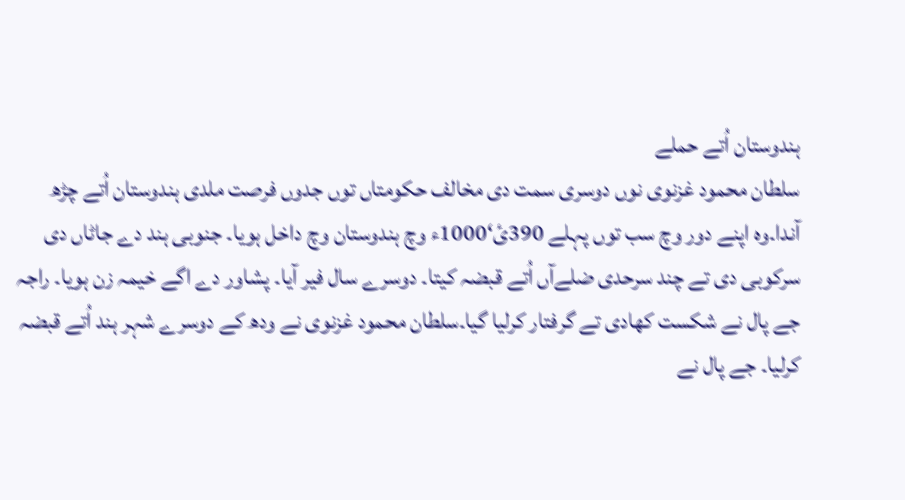ہندوستان اُتے حملے
سلطان محمود غزنوی نوں دوسری سمت دی مخالف حکومتاں توں جدوں فرصت ملدی ہندوستان اُتے چڑھ آندا۔وہ اپنے دور وچ سب توں پہلے 390ئ‘1000ء وچ ہندوستان وچ داخل ہويا۔ جنوبی ہند دے جاٹاں دی سرکوبی دی تے چند سرحدی ضلےآں اُتے قبضہ کيتا۔ دوسرے سال فیر آیا۔ پشاور دے اگے خیمہ زن ہويا۔ راجہ جے پال نے شکست کھادی تے گرفتار کرلیا گیا۔سلطان محمود غزنوی نے ودھ کے دوسرے شہر ہند اُتے قبضہ کرلیا۔ جے پال نے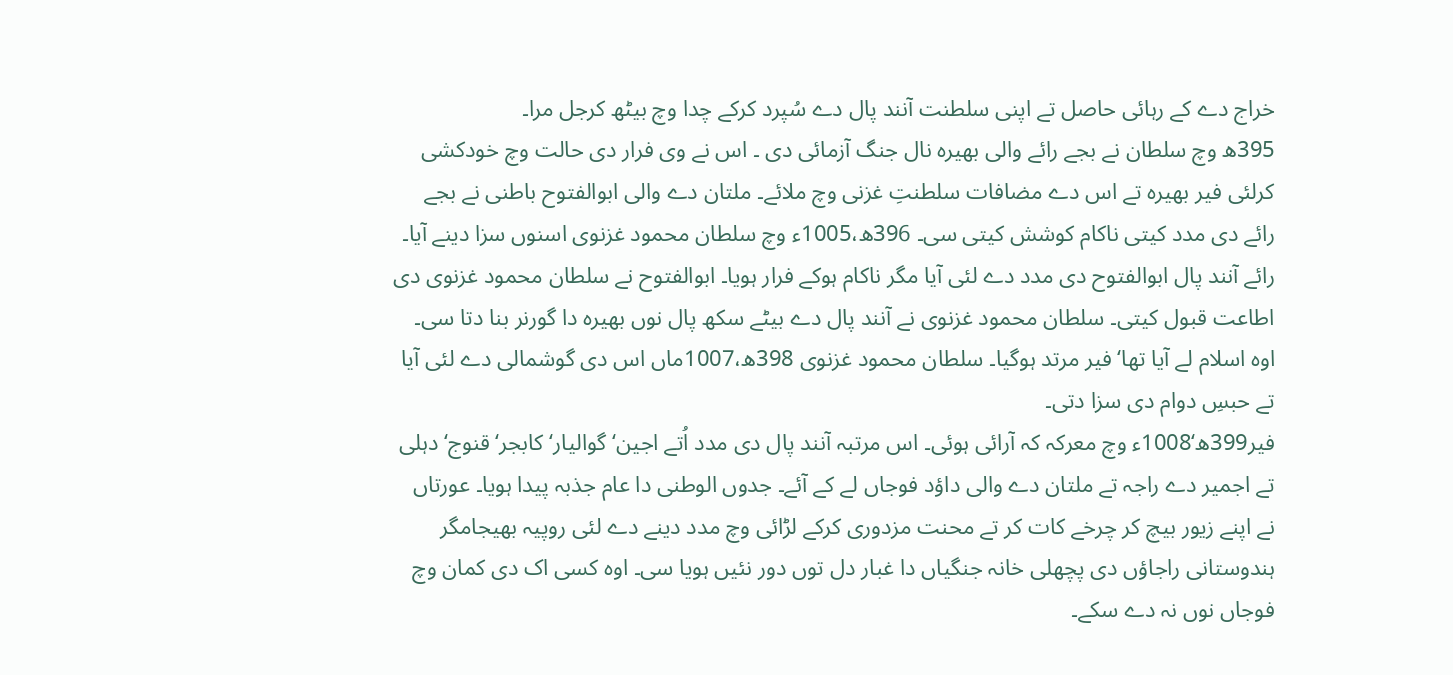خراج دے کے رہائی حاصل تے اپنی سلطنت آنند پال دے سُپرد کرکے چدا وچ بیٹھ کرجل مرا۔
395ھ وچ سلطان نے بجے رائے والی بھیرہ نال جنگ آزمائی دی ۔ اس نے وی فرار دی حالت وچ خودکشی کرلئی فیر بھیرہ تے اس دے مضافات سلطنتِ غزنی وچ ملائے۔ ملتان دے والی ابوالفتوح باطنی نے بجے رائے دی مدد کيتی ناکام کوشش کيتی سی۔ 396ھ،1005ء وچ سلطان محمود غزنوی اسنوں سزا دینے آیا۔ رائے آنند پال ابوالفتوح دی مدد دے لئی آیا مگر ناکام ہوکے فرار ہويا۔ ابوالفتوح نے سلطان محمود غزنوی دی اطاعت قبول کيتی۔ سلطان محمود غزنوی نے آنند پال دے بیٹے سکھ پال نوں بھیرہ دا گورنر بنا دتا سی۔ اوہ اسلام لے آیا تھا‘ فیر مرتد ہوگیا۔ سلطان محمود غزنوی 398ھ،1007ماں اس دی گوشمالی دے لئی آیا تے حبسِ دوام دی سزا دتی۔
فیر399ھ‘1008ء وچ معرکہ کہ آرائی ہوئی۔ اس مرتبہ آنند پال دی مدد اُتے اجین‘گوالیار‘کابجر‘قنوج‘دہلی تے اجمیر دے راجہ تے ملتان دے والی داؤد فوجاں لے کے آئے۔ جدوں الوطنی دا عام جذبہ پیدا ہويا۔ عورتاں نے اپنے زیور بیچ کر چرخے کات کر تے محنت مزدوری کرکے لڑائی وچ مدد دینے دے لئی روپیہ بھیجامگر ہندوستانی راجاؤں دی پچھلی خانہ جنگیاں دا غبار دل توں دور نئيں ہويا سی۔ اوہ کسی اک دی کمان وچ فوجاں نوں نہ دے سکے۔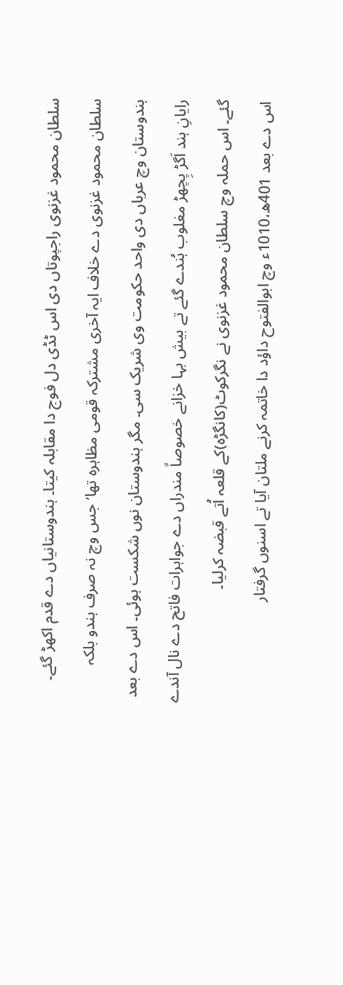سلطان محمود غزنوی راجپوتاں دی اس ٹڈی دل فوج دا مقابلہ کيتا۔ ہندوستانیاں دے قدم اکھڑ گئے۔ سلطان محمود غزنوی دے خلاف ایہ آخری مشترکہ قومی مظاہرہ تھا‘جس وچ نہ صرف ہندو بلکہ ہندوستان وچ عرباں دی واحد حکومت وی شریک سی۔ مگر ہندوستان نوں شکست ہوئی۔ اس دے بعد رایانِ ہند اَگڑ پِچھڑ مغلوب ہُندے گئے تے بیش بہا خزانے خصوصاً مندراں دے جواہرات فاتح دے نال آندے گئے۔ اس حملہ وچ سلطان محمود غزنوی نے نگرکوٹ(کانگڑہ)کے قلعہ اُتے قبضہ کرلیا۔
اس دے بعد 401ھ،1010ء وچ ابوالفتوح داؤد دا خاتمہ کرنے ملتان آیا تے اسنوں گرفتار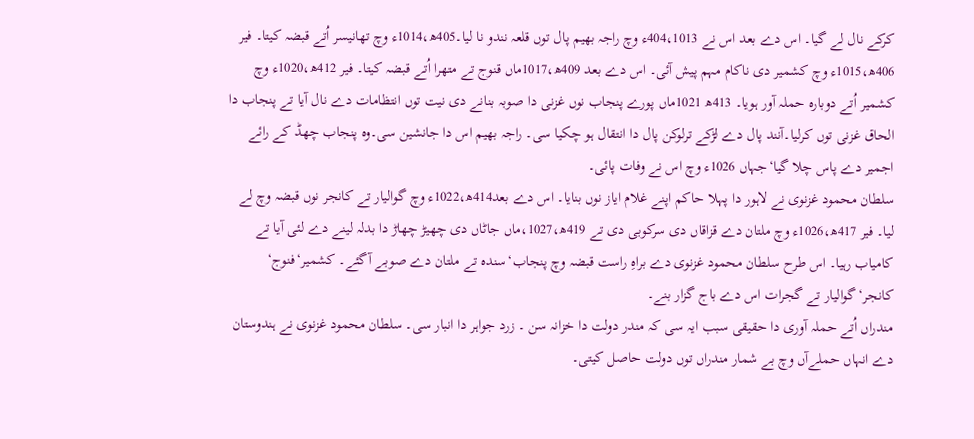کرکے نال لے گیا۔ اس دے بعد اس نے 404،1013ء وچ راجہ بھیم پال توں قلعہ نندو نا لیا۔405ھ،1014ء وچ تھانیسر اُتے قبضہ کيتا۔ فیر 406ھ،1015ء وچ کشمیر دی ناکام مہم پیش آئی۔ اس دے بعد 409ھ،1017ماں قنوج تے متھرا اُتے قبضہ کيتا۔ فیر 412ھ،1020ء وچ کشمیر اُتے دوبارہ حملہ آور ہويا۔ 413ھ 1021ماں پورے پنجاب نوں غزنی دا صوبہ بنانے دی نیت توں انتظامات دے نال آیا تے پنجاب دا الحاق غزنی توں کرلیا۔آنند پال دے لڑکے ترلوکن پال دا انتقال ہو چکيا سی۔ راجہ بھیم اس دا جانشین سی۔وہ پنجاب چھڈ کے رائے اجمیر دے پاس چلا گیا‘جہاں 1026ء وچ اس نے وفات پائی۔
سلطان محمود غزنوی نے لاہور دا پہلا حاکم اپنے غلام ایاز نوں بنایا۔ اس دے بعد414ھ،1022ء وچ گوالیار تے کانجر نوں قبضہ وچ لے لیا۔ فیر 417ھ،1026ء وچ ملتان دے قزاقاں دی سرکوبی دی تے 419ھ،1027،ماں جاٹاں دی چھیڑ چھاڑ دا بدلہ لینے دے لئی آیا تے کامیاب رہیا۔ اس طرح سلطان محمود غزنوی دے براہِ راست قبضہ وچ پنجاب‘سندہ تے ملتان دے صوبے آگئے۔ کشمیر‘فنوج‘ کانجر‘گوالیار تے گجرات اس دے باج گزار بنے۔
مندراں اُتے حملہ آوری دا حقیقی سبب ایہ سی کہ مندر دولت دا خزانہ سن ۔ زرد جواہر دا انبار سی۔ سلطان محمود غزنوی نے ہندوستان دے انہاں حملےآں وچ بے شمار مندراں توں دولت حاصل کيتی۔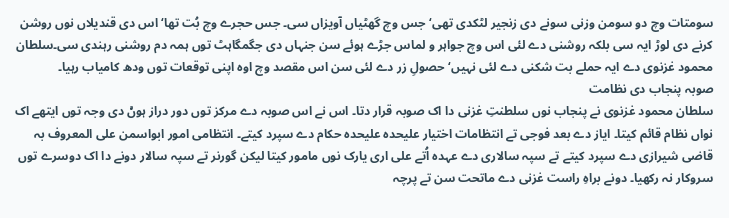سومتات وچ دو سومن وزنی سونے دی زنجیر لٹکدی تھی‘جس وچ گھٹیاں آویزاں سی۔ جس حجرے وچ بُت تھا‘اس دی قندیلاں نوں روشن کرنے دی لوڑ ایہ سی بلکہ روشنی دے لئی اس وچ جواہر و لماس جڑے ہوئے سن جنہاں دی جگمگاہٹ توں ہمہ دم روشنی رہندی سی۔سلطان محمود غزنوی دے ایہ حملے بت شکنی دے لئی نہیں‘حصولِ زر دے لئی سن اس مقصد وچ اوہ اپنی توقعات توں ودھ کامیاب رہیا۔
صوبہ پنجاب دی نظامت
سلطان محمود غزنوی نے پنجاب نوں سلطنتِ غزنی دا اک صوبہ قرار دتا۔ اس نے اس صوبہ دے مرکز توں دور دراز ہوݨ دی وجہ توں ایتھے اک نواں نظام قائم کيتا۔ ایاز دے بعد فوجی تے انتظامات اختیار علیحدہ علیحدہ حکام دے سپرد کيتے۔ انتظامی امور ابواسمن علی المعروف بہ قاضی شیرازی دے سپرد کيتے تے سپہ سالاری دے عہدہ اُتے علی اری یارک نوں مامور کيتا لیکن گورنر تے سپہ سالار دونے دا اک دوسرے توں سروکار نہ رکھیا۔ دونے براہِ راست غزنی دے ماتحت سن تے پرچہ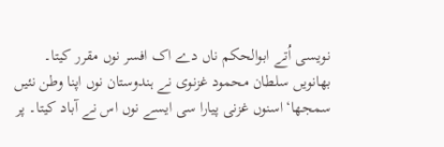نویسی اُتے ابوالحکم ناں دے اک افسر نوں مقرر کيتا۔
بھانويں سلطان محمود غزنوی نے ہندوستان نوں اپنا وطن نئيں سمجھا‘اسنوں غزنی پیارا سی ايسے نوں اس نے آباد کيتا۔ پر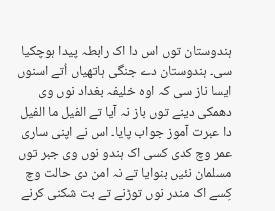ہندوستان توں اس دا اک رابطہ پیدا ہوچکيا سی۔ ہندوستان دے جنگی ہاتھیاں اُتے اسنوں ایسا ناز سی کہ اوہ خلیفہ بغداد نوں وی دھمکی دینے توں باز نہ آیا تے الفیل ما الفیل دا عبرت آموز جواب پایا۔ اس نے اپنی ساری عمر وچ کدی کسی اک ہندو نوں وی جبر توں مسلمان نئيں بنوایا تے نہ امن دی حالت وچ کِسے اک مندر نوں توڑنے تے بت شکنی کرنے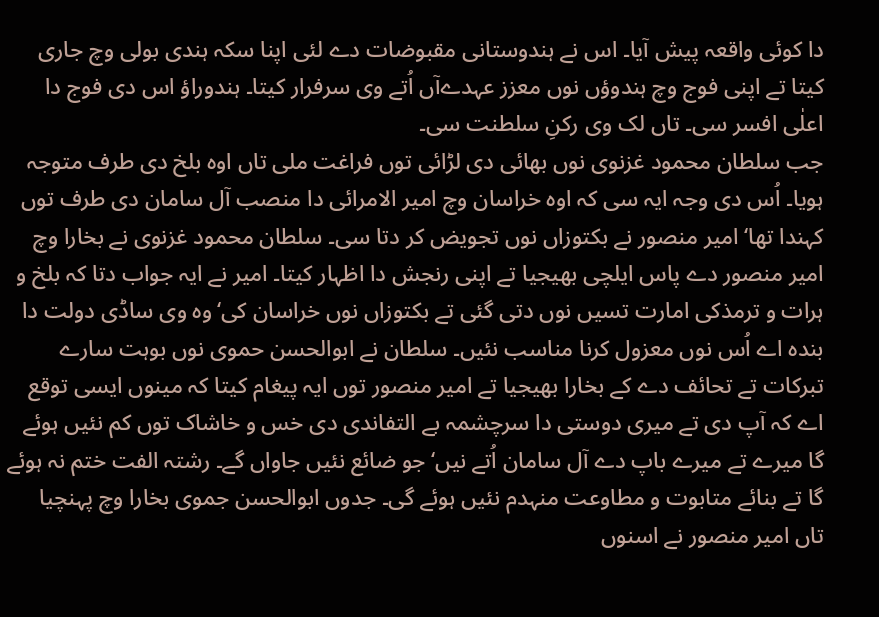دا کوئی واقعہ پیش آیا۔ اس نے ہندوستانی مقبوضات دے لئی اپنا سکہ ہندی بولی وچ جاری کيتا تے اپنی فوج وچ ہندوؤں نوں معزز عہدےآں اُتے وی سرفرار کيتا۔ ہندوراؤ اس دی فوج دا اعلٰی افسر سی۔ تاں لک وی رکنِ سلطنت سی۔
جب سلطان محمود غزنوی نوں بھائی دی لڑائی توں فراغت ملی تاں اوہ بلخ دی طرف متوجہ ہويا۔ اُس دی وجہ ایہ سی کہ اوہ خراسان وچ امیر الامرائی دا منصب آل سامان دی طرف توں کہندا تھا‘ امیر منصور نے بکتوزاں نوں تجویض کر دتا سی۔ سلطان محمود غزنوی نے بخارا وچ امیر منصور دے پاس ایلچی بھیجیا تے اپنی رنجش دا اظہار کيتا۔ امیر نے ایہ جواب دتا کہ بلخ و ہرات و ترمذکی امارت تسيں نوں دتی گئی تے بکتوزاں نوں خراسان کی‘وہ وی ساڈی دولت دا بندہ اے اُس نوں معزول کرنا مناسب نئيں۔ سلطان نے ابوالحسن حموی نوں بوہت سارے تبرکات تے تحائف دے کے بخارا بھیجیا تے امیر منصور توں ایہ پیغام کيتا کہ مینوں ایسی توقع اے کہ آپ دی تے میری دوستی دا سرچشمہ بے التفاندی دی خس و خاشاک توں کم نئيں ہوئے گا میرے تے میرے باپ دے آل سامان اُتے نيں‘ جو ضائع نئيں جاواں گے۔ رشتہ الفت ختم نہ ہوئے گا تے بنائے متابوت و مطاوعت منہدم نئيں ہوئے گی۔ جدوں ابوالحسن جموی بخارا وچ پہنچیا تاں امیر منصور نے اسنوں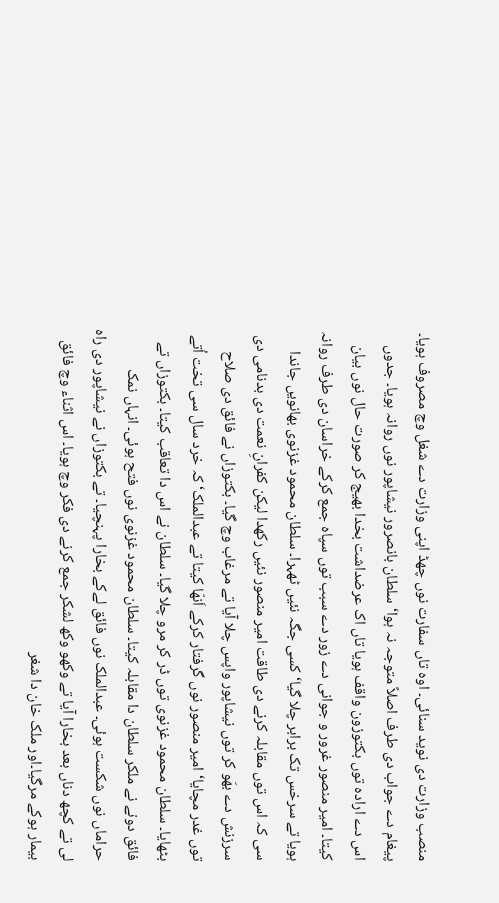منصب وزارت دی نوید سنائی۔ اوہ تاں سفارت نوں چھڈ اپنی وزارت دے شغل وچ مصروف ہويا۔ پیغام دے جواب دی طرف اصلاً متوجہ نہ ہوا‘ سلطان بانصرور نیشاپور نوں روانہ ہويا۔ جدوں اس دے ارادہ توں بکتوزون واقف ہويا تاں اک عرضداشت بخدا بھیج کر صورت حال نوں بیان کيتا۔ امیر منصور غرور و جوانی دے زور دے سبب توں سپاہ جمع کرکے خراسان دی طرف روانہ ہويا تے سرخس تک برابر چلا گیا‘کسی جگہ نئيں ٹھہرا۔ سلطان محمود غزنوی بھانويں جاندا سی کہ اس توں مقابلہ کرنے دی طاقت امیر منصور نئيں رکھدا لیکن کفرانِ نعمت دی بدنامی دی سرزنش دے بھَو کر توں نیشاپور واپس چلا آیا تے مرغاب وچ گیا۔ بکتوزاں نے فائق دی صلاح توں غدر مچایا‘ امیر منصور نوں گرفتار کرکے اَنھّا کيتا تے عبدالملک‘کہ خرد سال سی تخت اُتے بٹھایا۔ سلطان محمود غزنوی توں ڈر کر مرو چلا گیا۔ سلطان نے اس دا تعاقب کيتا۔ بکتوزاں تے فائق دونے نے ملکر سلطان دا مقابلہ کيتا۔ سلطان محمود غزنوی نوں فتح ہوئی۔ انہاں نمک حراماں نوں شکست ہوئی۔ عبدالملک نوں فائق لےکے بخارا پہنچیا۔ تے بکتوزاں نے نیشاپور دی راہ لی تے کچھ دناں بعد بخارا آیا تے وکھو وکھ لشکر جمع کرنے دی فکر وچ ہويا۔ اس اثناء وچ فائق بیمار ہوکے مرگیا۔اور ملک خان دا شغر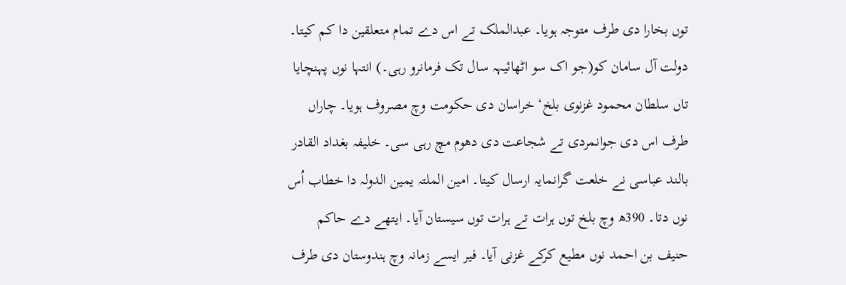توں بخارا دی طرف متوجہ ہويا۔ عبدالملک تے اس دے تمام متعلقین دا کم کيتا۔ دولت آل سامان کو(جو اک سو اٹھائیہہ سال تک فرمانرو رہی۔) انتہا نوں پہنچایا تاں سلطان محمود غزنوی بلخ‘ خراسان دی حکومت وچ مصروف ہويا۔ چاراں طرف اس دی جوانمردی تے شجاعت دی دھوم مچ رہی سی۔ خلیفہ بغداد القادر بالند عباسی نے خلعت گرانمایہ ارسال کيتا۔ امین الملتہ یمین الدولہ دا خطاب اُس نوں دتا۔ 390ھ وچ بلخ توں ہرات تے ہرات توں سیستان آیا۔ ایتھے دے حاکم حنیف بن احمد نوں مطیع کرکے غزنی آیا۔ فیر ايسے زمانہ وچ ہندوستان دی طرف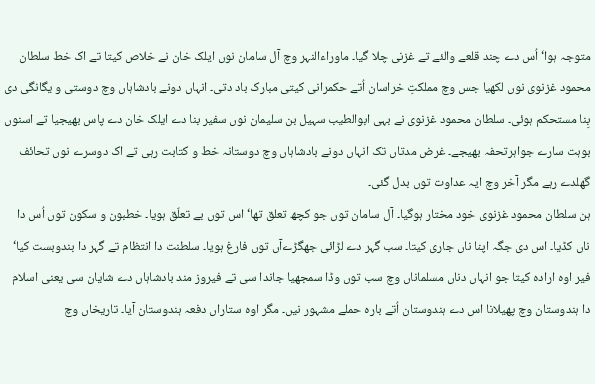متوجہ ہوا‘ اُس دے چند قلعے والئے تے غزنی چلا گیا۔ ماوراءالنہر وچ آل سامان نوں ایلک خان نے خلاص کيتا تے اک خط سلطان محمود غزنوی نوں لکھیا جس وچ مملکتِ خراسان اُتے حکمرانی کيتی مبارک باد دتی۔ انہاں دونے بادشاہاں وچ دوستی و یگانگی دی بِنا مستحکم ہوئی۔ سلطان محمود غزنوی نے بہی ابوالطیب سہیل بن سلیمان نوں سفیر بنا دے ایلک خان دے پاس بھیجیا تے اسنوں بوہت سارے جواہرتحفہ بھیجے۔ غرض مدتاں تک انہاں دونے بادشاہاں وچ دوستانہ خط و کتابت رہی تے اک دوسرے نوں تحائف گھلدے رہے مگر آخر وچ ایہ عداوت توں بدل گئی۔
ہن سلطان محمود غزنوی خود مختار ہوگیا۔ آل سامان توں جو کچھ تعلق تھا‘ اس توں بے تعلّق ہويا۔ خطبون و سکون توں اُس دا ناں کڈیا۔ اس دی جگہ اپنا ناں جاری کيتا۔ سب گہر دے لڑائی جھگڑےآں توں فارغ ہويا۔ سلطنت دا انتظام تے گہر دا بندوبست کیا‘ فیر اوہ ارادہ کيتا جو انہاں دناں مسلماناں وچ سب توں وڈا سمجھیا جاندا سی تے فیروز مند بادشاہاں دے شایان سی یعنی اسلام دا ہندوستان وچ پھیلانا اس دے ہندوستان اُتے بارہ حملے مشہور نيں۔ مگر اوہ ستاراں دفعہ ہندوستان آیا۔ تاریخاں وچ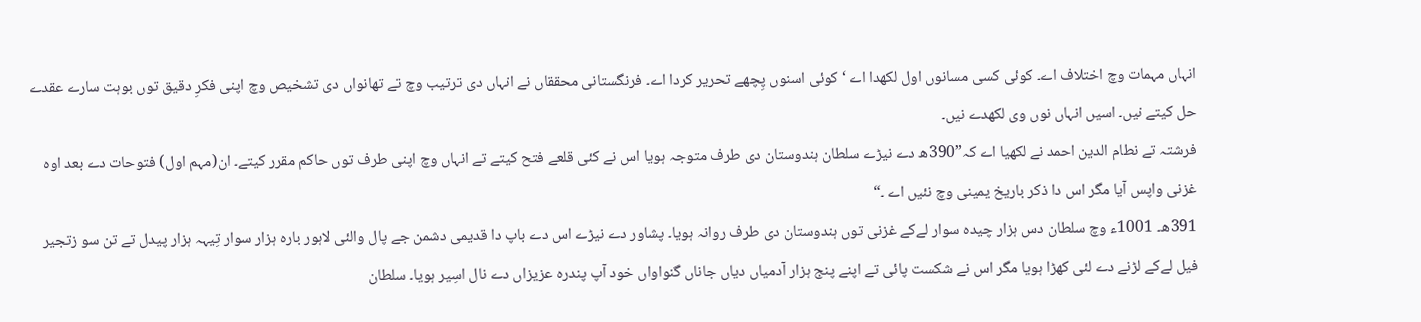انہاں مہمات وچ اختلاف اے۔ کوئی کسی مسانوں اول لکھدا اے ‘ کوئی اسنوں پِچھے تحریر کردا اے۔ فرنگستانی محققاں نے انہاں دی ترتیب وچ تے تھانواں دی تشخیص وچ اپنی فکرِ دقیق توں بوہت سارے عقدے حل کيتے نيں۔ اسيں انہاں نوں وی لکھدے نيں۔
فرشتہ تے نطام الدین احمد نے لکھیا اے کہ”390ھ دے نیڑے سلطان ہندوستان دی طرف متوجہ ہويا اس نے کئی قلعے فتح کيتے تے انہاں وچ اپنی طرف توں حاکم مقرر کيتے۔ ان(مہم اول) فتوحات دے بعد اوہ غزنی واپس آیا مگر اس دا ذکر باریخ یمینی وچ نئيں اے ۔“
391ھ۔ 1001ء وچ سلطان دس ہزار چیدہ سوار لےکے غزنی توں ہندوستان دی طرف روانہ ہويا۔ پشاور دے نیڑے اس دے باپ دا قدیمی دشمن جے پال والئی لاہور بارہ ہزار سوار تِیہہ ہزار پیدل تے تن سو زتجیر فیل لےکے لڑنے دے لئی کھڑا ہويا مگر اس نے شکست پائی تے اپنے پنج ہزار آدمیاں دیاں جاناں گنواواں خود آپ پندرہ عزیزاں دے نال اسِیر ہويا۔ سلطان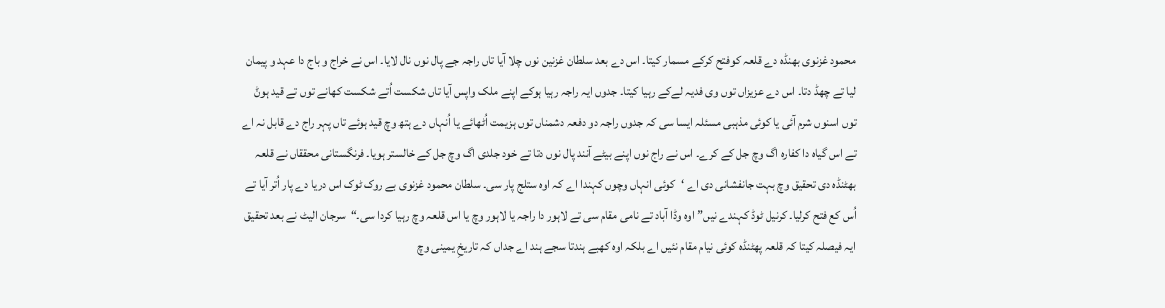محمود غزنوی بھنڈہ دے قلعہ کوفتح کرکے مسمار کيتا۔ اس دے بعد سلطان غزنین نوں چلا آیا تاں راجہ جے پال نوں نال لایا۔ اس نے خراج و باج دا عہد و پیمان لیا تے چھڈ دتا۔ اس دے عزیزاں توں وی فدیہ لےکے رہیا کيتا۔ جدوں ایہ راجہ رہیا ہوکے اپنے ملک واپس آیا تاں شکست اُتے شکست کھانے توں تے قید ہوݨ توں اسنوں شرم آئی یا کوئی مذہبی مسئلہ ایسا سی کہ جدوں راجہ دو دفعہ دشمناں توں ہزیمت اُٹھائے یا اُنہاں دے ہتھ وچ قید ہوئے تاں پہر راج دے قابل نہ اے تے اس گیاہ دا کفارہ اگ وچ جل کے کرے۔ اس نے راج نوں اپنے بیٹے آنند پال نوں دتا تے خود جلدی اگ وچ جل کے خالستر ہويا۔ فرنگستانی محققاں نے قلعہ بھٹنڈہ دی تحقیق وچ بہت جانفشانی دی اے ‘کوئی انہاں وچوں کہندا اے کہ اوہ ستلج پار سی۔ سلطان محمود غزنوی بے روک ٹوک اس دریا دے پار اُتر آیا تے اُس کع فتح کرلیا۔ کرنیل ٹوڈ کہندے نيں”اوہ وڈا آباد تے نامی مقام سی تے لاہور دا راجہ یا لاہور وچ یا اس قلعہ وچ رہیا کردا سی۔“سرجان الیٹ نے بعد تحقیق ایہ فیصلہ کيتا کہ قلعہ پھٹنڈہ کوئی نیام مقام نئيں اے بلکہ اوہ کھبے ہندتا سجے ہند اے جداں کہ تاریخِ یمینی وچ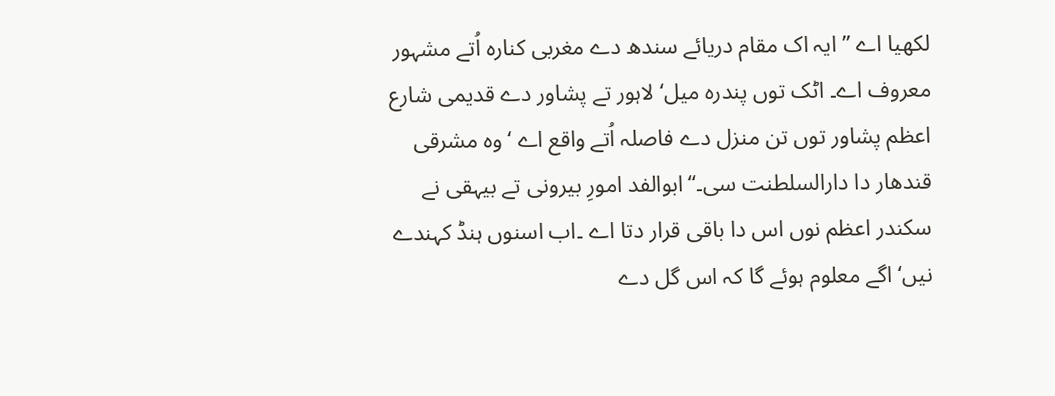لکھیا اے ” ایہ اک مقام دریائے سندھ دے مغربی کنارہ اُتے مشہور معروف اے۔ اٹک توں پندرہ میل‘ لاہور تے پشاور دے قدیمی شارع اعظم پشاور توں تن منزل دے فاصلہ اُتے واقع اے ‘وہ مشرقی قندھار دا دارالسلطنت سی۔“ابوالفد امورِ بیرونی تے بیہقی نے سکندر اعظم نوں اس دا باقی قرار دتا اے ۔اب اسنوں ہنڈ کہندے نيں‘ اگے معلوم ہوئے گا کہ اس گل دے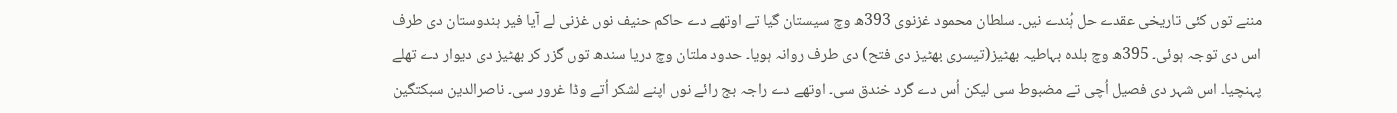مننے توں کئی تاریخی عقدے حل ہُندے نيں۔ سلطان محمود غزنوی 393ھ وچ سیستان گیا تے اوتھے دے حاکم حنیف نوں غزنی لے آیا فیر ہندوستان دی طرف اس دی توجہ ہوئی۔ 395ھ وچ بلدہ بہاطیہ بھٹیز(تیسری بھٹیز دی فتح) دی طرف روانہ ہويا۔ حدود ملتان وچ دریا سندھ توں گزر کر بھٹیز دی دیوار دے تھلے پہنچیا۔ اس شہر دی فصیل اُچی تے مضبوط سی لیکن اُس دے گرد خندق سی۔ اوتھے دے راجہ بج رائے نوں اپنے لشکر اُتے وڈا غرور سی۔ ناصرالدین سبکتگین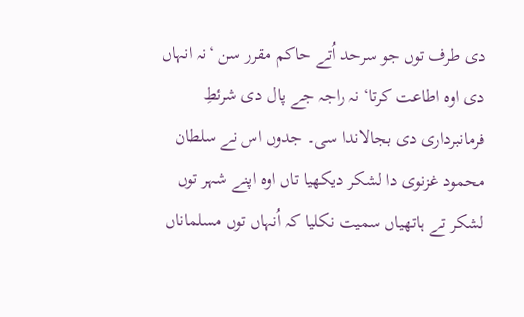دی طرف توں جو سرحد اُتے حاکم مقرر سن ‘نہ انہاں دی اوہ اطاعت کرتا‘ نہ راجہ جے پال دی شرئطِ فرمانبرداری دی بجالاندا سی۔ جدوں اس نے سلطان محمود غزنوی دا لشکر دیکھیا تاں اوہ اپنے شہر توں لشکر تے ہاتھیاں سمیت نکلیا کہ اُنہاں توں مسلماناں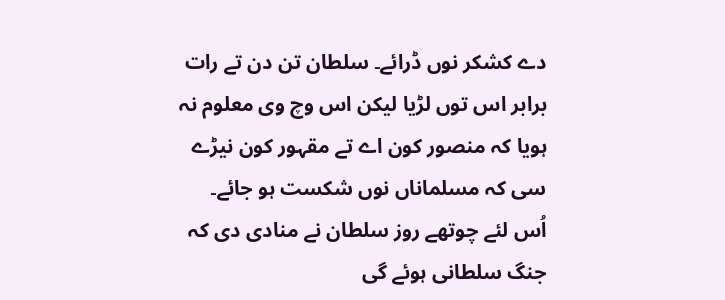دے کشکر نوں ڈرائے۔ سلطان تن دن تے رات برابر اس توں لڑیا لیکن اس وچ وی معلوم نہ ہويا کہ منصور کون اے تے مقہور کون نیڑے سی کہ مسلماناں نوں شکست ہو جائے۔ اُس لئے چوتھے روز سلطان نے منادی دی کہ جنگ سلطانی ہوئے گی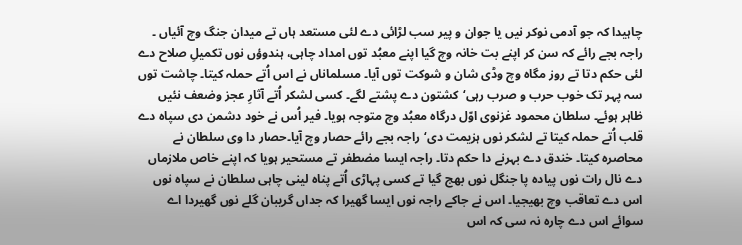چاہیدا کہ جو آدمی نوکر نيں یا جوان و پیر سب لڑائی دے لئی مستعد ہاں تے میدان جنگ وچ آئیاں ۔ راجہ بجے رائے کہ سن کر اپنے بت خانہ وچ گیا اپنے معبُد توں امداد چاہی، ہندوؤں نوں تکمیلِ صلاح دے لئی حکم دتا تے روز مگاہ وچ وڈی شان و شوکت توں آیا۔ مسلماناں نے اس اُتے حملہ کيتا۔ چاشت توں سہ پہر تک خوب حرب و صرب رہی‘کشتون دے پشتے لگے۔ کسی لشکر اُتے آثارِ عجز وضعف نئيں ظاہر ہوئے۔ سلطان محمود غزنوی اوّل درگاہ معبُد وچ متوجہ ہويا۔ فیر اُس نے خود دشمن دی سپاہ دے قلب اُتے حملہ کيتا تے لشکر نوں ہزیمت دی‘راجہ بجے رائے حصار وچ آیا۔حصار دا وی سلطان نے محاصرہ کيتا۔ خندق دے بہرنے دا حکم دتا۔ راجہ ایسا مضطفر تے مستحیر ہويا کہ اپنے خاص ملازماں دے نال رات نوں پیادہ پا جنگل نوں بھج گیا تے کسی پہاڑی اُتے پناہ لینی چاہی سلطان نے سپاہ نوں اس دے تعاقب وچ بھیجیا۔ اس نے جاکے راجہ نوں ایسا گھیرا کہ جداں گریبان گلے نوں گھیردا اے سوائے اس دے چارہ نہ سی کہ اس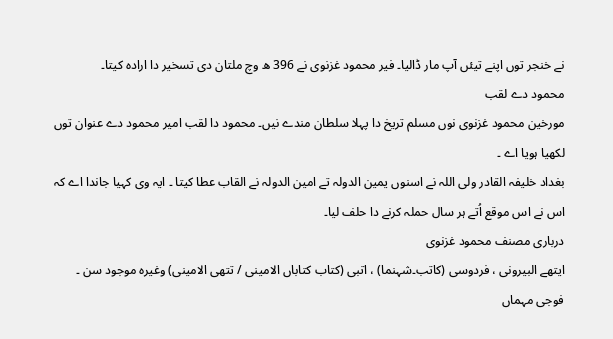نے خنجر توں اپنے تیئں آپ مار ڈالیا۔ فیر محمود غزنوی نے 396 ھ وچ ملتان دی تسخیر دا ارادہ کيتا۔
محمود دے لقب
مورخین محمود غزنوی نوں مسلم تریخ دا پہلا سلطان مندے نيں۔ محمود دا لقب امیر محمود دے عنوان توں لکھیا ہويا اے ۔
بغداد خلیفہ القادر ولی اللہ نے اسنوں یمین الدولہ تے امین الدولہ نے القاب عطا کيتا ۔ ایہ وی کہیا جاندا اے کہ اس نے اس موقع اُتے ہر سال حملہ کرنے دا حلف لیا۔
درباری مصنف محمود غزنوی
ایتھے البیرونی ، فردوسی (کاتب۔شہنما) ، اتبی (کتاب کتاباں الامینی / تتھی الامینی) وغیرہ موجود سن ۔
فوجی مہماں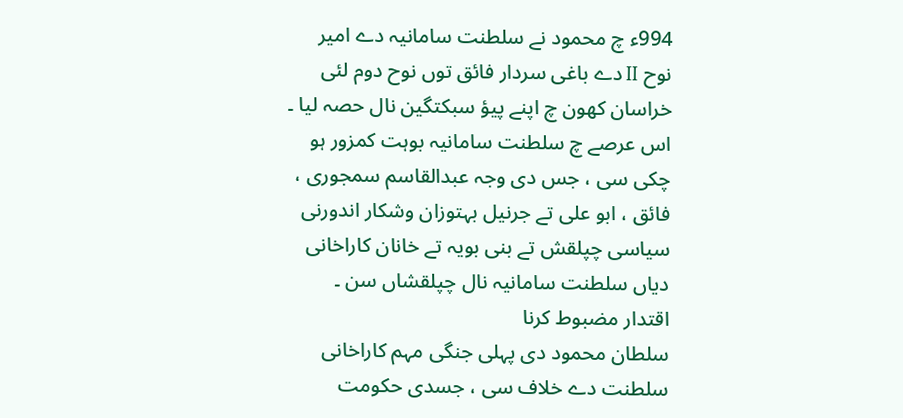994ء چ محمود نے سلطنت سامانیہ دے امیر نوح II دے باغی سردار فائق توں نوح دوم لئی خراسان کھون چ اپنے پیؤ سبکتگین نال حصہ لیا ۔ اس عرصے چ سلطنت سامانیہ بوہت کمزور ہو چکی سی ، جس دی وجہ عبدالقاسم سمجوری ، فائق ، ابو علی تے جرنیل بہتوزان وشکار اندورنی سیاسی چپلقش تے بنی بویہ تے خانان کاراخانی دیاں سلطنت سامانیہ نال چپلقشاں سن ۔
اقتدار مضبوط کرنا
سلطان محمود دی پہلی جنگی مہم کاراخانی سلطنت دے خلاف سی ، جسدی حکومت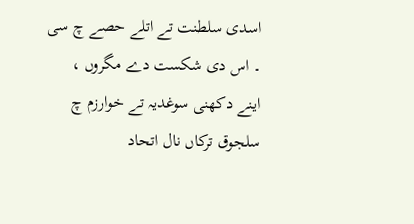اسدی سلطنت تے اتلے حصے چ سی ۔ اس دی شکست دے مگروں ، اینے دکھنی سوغدیہ تے خوارزم چ سلجوق ترکاں نال اتحاد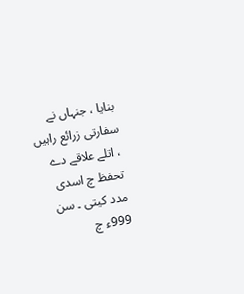بنایا ، جنہاں نے سفارتی زرائع راہیں ، اتلے علاقے دے تحفظ چ اسدی مدد کیتی ۔ سن 999ء چ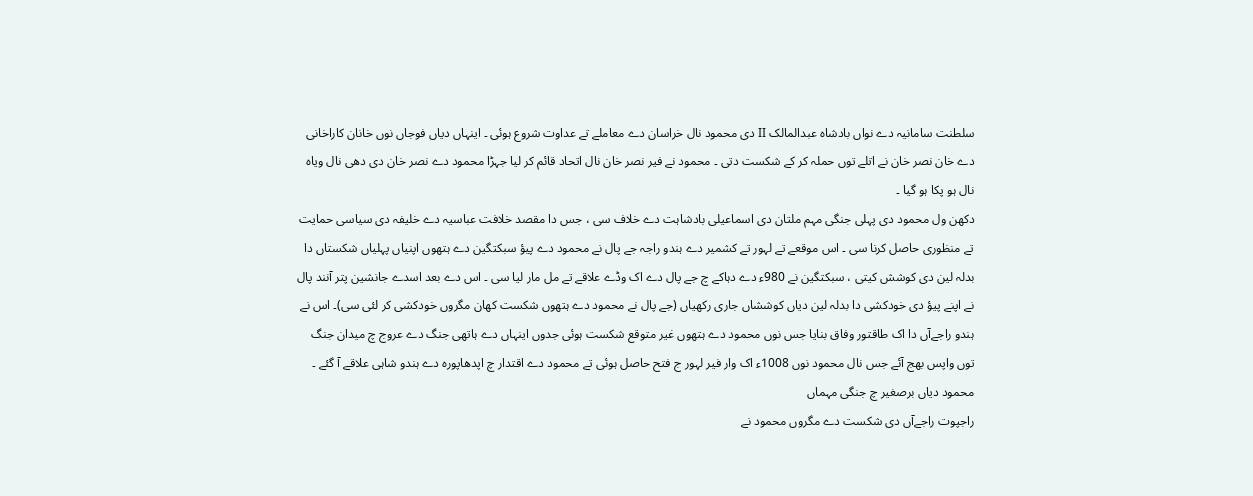سلطنت سامانیہ دے نواں بادشاہ عبدالمالک II دی محمود نال خراسان دے معاملے تے عداوت شروع ہوئی ۔ اینہاں دیاں فوجاں نوں خانان کاراخانی دے خان نصر خان نے اتلے توں حملہ کر کے شکست دتی ۔ محمود نے فیر نصر خان نال اتحاد قائم کر لیا جہڑا محمود دے نصر خان دی دھی نال ویاہ نال ہو پکا ہو گیا ۔
دکھن ول محمود دی پہلی جنگی مہم ملتان دی اسماعیلی بادشاہت دے خلاف سی ، جس دا مقصد خلافت عباسیہ دے خلیفہ دی سیاسی حمایت تے منظوری حاصل کرنا سی ۔ اس موقعے تے لہور تے کشمیر دے ہندو راجہ جے پال نے محمود دے پیؤ سبکتگین دے ہتھوں اپنیاں پہلیاں شکستاں دا بدلہ لین دی کوشش کیتی ، سبکتگین نے 980ء دے دہاکے چ جے پال دے اک وڈے علاقے تے مل مار لیا سی ۔ اس دے بعد اسدے جانشین پتر آنند پال نے اپنے پیؤ دی خودکشی دا بدلہ لین دیاں کوششاں جاری رکھیاں (جے پال نے محمود دے ہتھوں شکست کھان مگروں خودکشی کر لئی سی)۔ اس نے ہندو راجےآں دا اک طاقتور وفاق بنایا جس نوں محمود دے ہتھوں غیر متوقع شکست ہوئی جدوں اینہاں دے ہاتھی جنگ دے عروج چ میدان جنگ توں واپس بھج آئے جس نال محمود نوں 1008ء اک وار فیر لہور ج فتح حاصل ہوئی تے محمود دے اقتدار چ اپدھاپورہ دے ہندو شاہی علاقے آ گئے ۔
محمود دیاں برصغیر چ جنگی مہماں
راجپوت راجےآں دی شکست دے مگروں محمود نے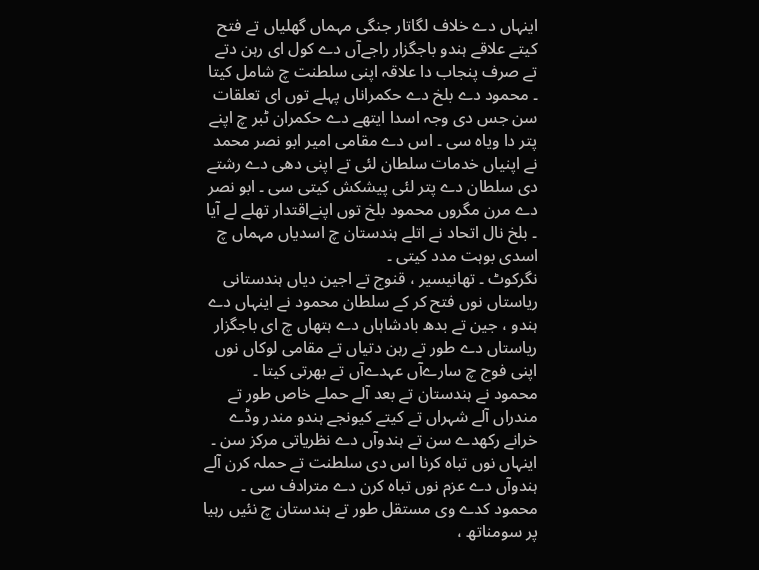اینہاں دے خلاف لگاتار جنگی مہماں گھلیاں تے فتح کیتے علاقے ہندو باجگزار راجےآں دے کول ای رہن دتے تے صرف پنجاب دا علاقہ اپنی سلطنت چ شامل کیتا ۔ محمود دے بلخ دے حکمراناں پہلے توں ای تعلقات سن جس دی وجہ اسدا ایتھے دے حکمران ٹبر چ اپنے پتر دا ویاہ سی ۔ اس دے مقامی امیر ابو نصر محمد نے اپنیاں خدمات سلطان لئی تے اپنی دھی دے رشتے دی سلطان دے پتر لئی پیشکش کیتی سی ۔ ابو نصر دے مرن مگروں محمود بلخ توں اپنےاقتدار تھلے لے آیا ۔ بلخ نال اتحاد نے اتلے ہندستان چ اسدیاں مہماں چ اسدی بوہت مدد کیتی ۔
نگرکوٹ ۔ تھانیسیر ، قنوج تے اجین دیاں ہندستانی ریاستاں نوں فتح کر کے سلطان محمود نے اینہاں دے ہندو ، جین تے بدھ بادشاہاں دے ہتھاں چ ای باجگزار ریاستاں دے طور تے رہن دتیاں تے مقامی لوکاں نوں اپنی فوج چ سارےآں عہدےآں تے بھرتی کیتا ۔
محمود نے ہندستان تے بعد آلے حملے خاص طور تے مندراں آلے شہراں تے کیتے کیونجے ہندو مندر وڈے خرانے رکھدے سن تے ہندوآں دے نظریاتی مرکز سن ۔ اینہاں نوں تباہ کرنا اس دی سلطنت تے حملہ کرن آلے ہندوآں دے عزم نوں تباہ کرن دے مترادف سی ۔ محمود کدے وی مستقل طور تے ہندستان چ نئیں رہیا پر سومناتھ ،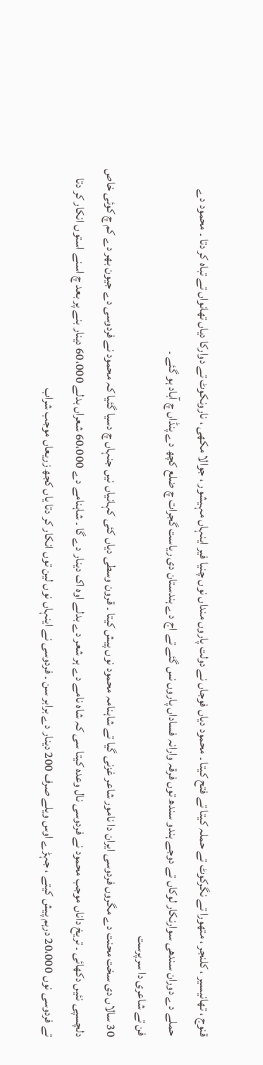قنوج ، تھانیسیر ، کلنجر ، متھورا تے نگرکوٹ تے حملہ کیتا تے فتح کیتا ۔ محمود دیاں فوجاں نے دولت پاروں منداں نوں چنیا فیر اینہاں مہیشور ، جوالا مکھی ، نارونکوٹ تے دوارکا دیاں تھانواں تے تباہ کر دتا ۔ محمود دے حملے دے دوران سندھی سوارنکار لوکاں تے دوجے ہندو سندھ توں فرقہ وارانہ فساداں پاروں نس گئے تے اج دے ہندستان دی ریاست گجرات چ ضلع کچھ دے پنڈاں چ آباد ہو گئے ۔
فن تے شاعری دا سرپرست
30 سالاں دی سخت محنت دے مگروں فردوسی ایران دا نامور شاعر غزنی گیا تے شاہنامہ محمود نوں پیش کیتا ۔ قرون وسطی دیاں کئی کہانیاں نیں جنہاں چ دسیا گئیا کہ محمود نے فردوسی دے جیون بھر دے کم چ کوئی خاص دلچسپی نئیں دکھائی ۔ تریخ داناں موجب محمود نے فردوسی نال وعدہ کیتا سی کہ شاہ نامے دے ہر شعر دے بدلے اوہ اک دینار دے گا ۔ شاہنامے دے 60،000 شعراں بدلے 60،000 دینار بنے پر بعد چ اسنے استوں انکار کر دتا تے فردوسی نوں 20،000 درہم پیش کیتے ، جہڑے اوس ویلے صرف 200 دینار دے برابر سن ۔ فردوسی نے اینہاں نوں لین توں انکار کر دتا یاں کجھ زریعاں موجب شراب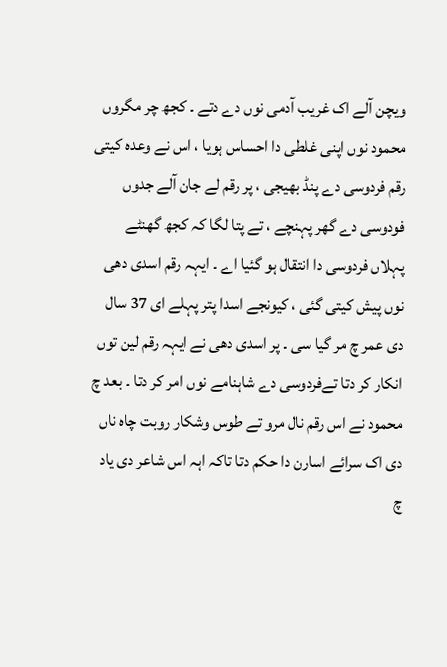ویچن آلے اک غریب آدمی نوں دے دتے ۔ کجھ چر مگروں محمود نوں اپنی غلطی دا احساس ہویا ، اس نے وعدہ کیتی رقم فردوسی دے پنڈ بھیجی ، پر رقم لے جان آلے جدوں فودوسی دے گھر پہنچے ، تے پتا لگا کہ کجھ گھنٹے پہلاں فردوسی دا انتقال ہو گئیا اے ۔ ایہہ رقم اسدی دھی نوں پیش کیتی گئی ، کیونجے اسدا پتر پہلے ای 37 سال دی عمر چ مر گیا سی ۔ پر اسدی دھی نے ایہہ رقم لین توں انکار کر دتا تےفردوسی دے شاہنامے نوں امر کر دتا ۔ بعد چ محمود نے اس رقم نال مرو تے طوس وشکار روبت چاہ ناں دی اک سرائے اسارن دا حکم دتا تاکہ اہہ اس شاعر دی یاد چ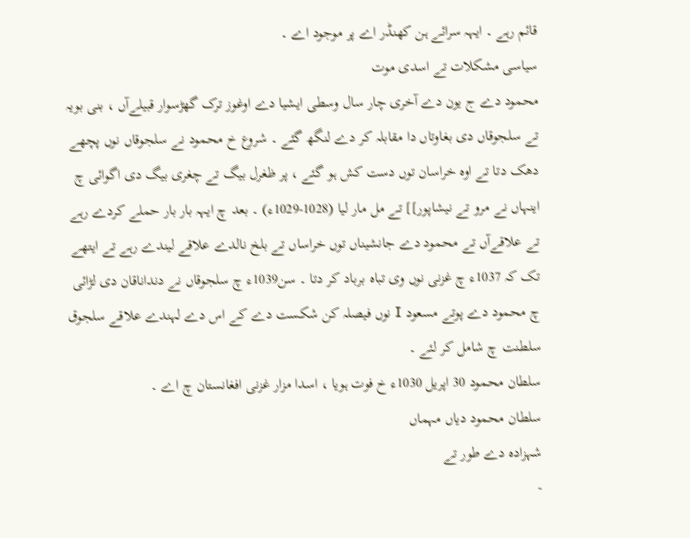قائم رہے ۔ ایہہ سرائے ہن کھنڈر اے پر موجود اے ۔
سیاسی مشکلات تے اسدی موت
محمود دے ج یون دے آخری چار سال وسطی ایشیا دے اوغوز ترک گھڑسوار قبیلےآں ، بنی بویہ تے سلجوقاں دی بغاوتاں دا مقابلہ کر دے لنگھ گئے ۔ شروع خ محمود نے سلجوقاں نوں پچھے دھک دتا تے اوہ خراسان توں دست کش ہو گئے ، پر ظغرل بیگ تے چغری بیگ دی اگوائی چ اینہاں نے مرو تے نیشاپور]] تے مل مار لیا (1028-1029ء) ۔ بعد چ ایہہ بار بار حملے کردے رہے تے علاقےآں تے محمود دے جانشیناں توں خراساں تے بلخ نالدے علاقے لیندے رہے تے ایتھے تک کہ 1037ء چ غزنی نوں وی تباہ برباد کر دتا ۔ سن1039ء چ سلجوقاں نے دنداناقان دی لڑائی چ محمود دے پوتے مسعود I نوں فیصلہ کن شکست دے کے اس دے لہندے علاقے سلجوق سلطنت چ شامل کر لئے ۔
سلطان محمود 30 اپریل 1030ء خ فوت ہویا ، اسدا مزار غزنی افغانستان چ اے ۔
سلطان محمود دیاں مہماں
شہزادہ دے طور تے
-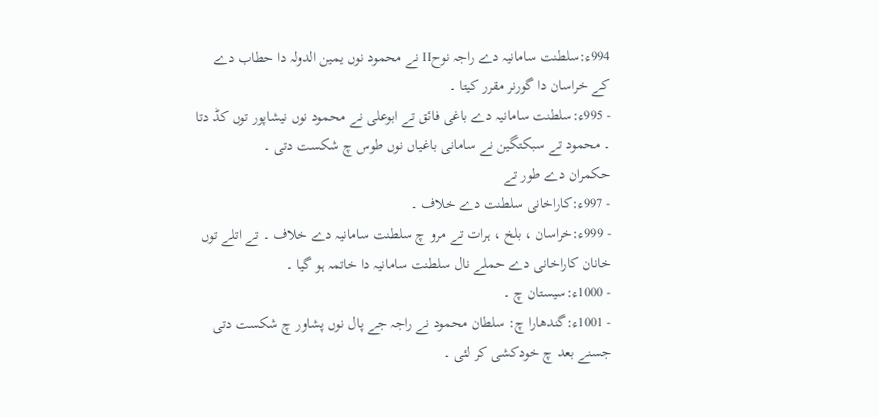994ء:سلطنت سامانیہ دے راجہ نوحII نے محمود نوں یمین الدولہ دا حطاب دے کے خراسان دا گورنر مقرر کیتا ۔
- 995ء:سلطنت سامانیہ دے باغی فائق تے ابوعلی نے محمود نوں نیشاپور توں کڈ دتا ۔ محمود تے سبکتگین نے سامانی باغیاں نوں طوس چ شکست دتی ۔
حکمران دے طور تے
- 997ء:کاراخانی سلطنت دے خلاف ۔
- 999ء:خراسان ، بلخ ، ہرات تے مرو چ سلطنت سامانیہ دے خلاف ۔ تے اتلے توں خانان کاراخانی دے حملے نال سلطنت سامانیہ دا خاتمہ ہو گیا ۔
- 1000ء:سیستان چ ۔
- 1001ء:گندھارا چ: سلطان محمود نے راجہ جے پال نوں پشاور چ شکست دتی جسنے بعد چ خودکشی کر لئی ۔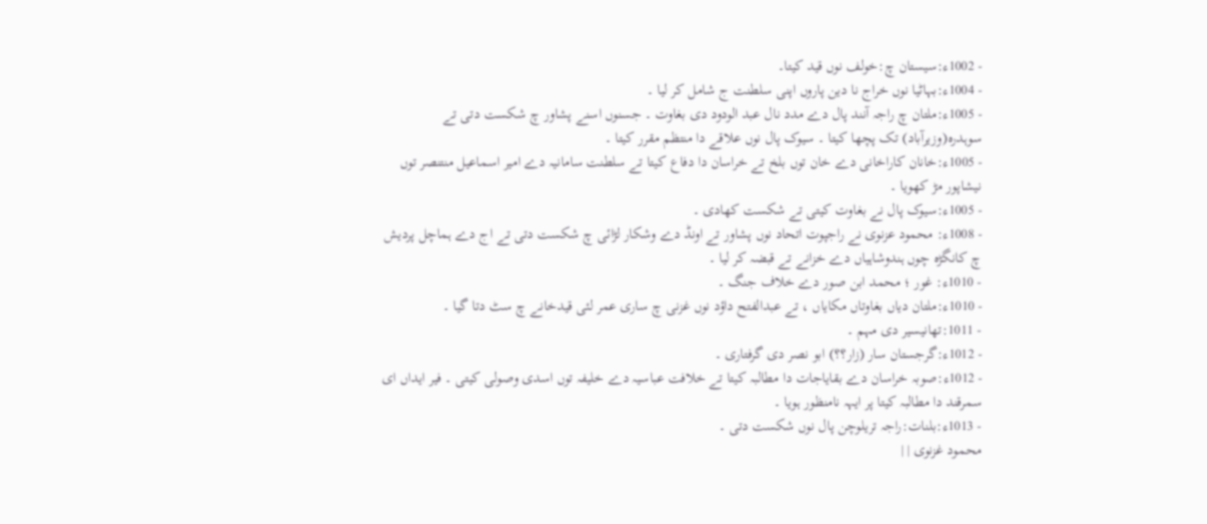- 1002ء:سیستان چ:خولف نوں قید کیتا۔
- 1004ء:بہاٹیا نوں خراج نا دین پاروں اپنی سلطنت ج شامل کر لیا ۔
- 1005ء:ملتان چ راجہ آنند پال دے مدد نال عبد الودود دی بغاوت ۔ جسنوں اسنے پشاور چ شکست دتی تے سوہدرہ(وزیرآباد) تک پچھا کیتا ۔ سیوک پال نوں علاقے دا منتظم مقرر کیتا ۔
- 1005ء:خانان کاراخانی دے خان توں بلخ تے خراسان دا دفاع کیتا تے سلطنت سامانیہ دے امیر اسماعیل منتنصر توں نیشاپور مڑ کھویا ۔
- 1005ء:سیوک پال نے بغاوت کیتی تے شکست کھادی ۔
- 1008ء: محمود عزنوی نے راجپوت اتحاد نوں پشاور تے اونڈ دے وشکار لڑائی چ شکست دتی تے اج دے ہماچل پردیش چ کانگڑہ چوں ہندوشاہیاں دے خزانے تے قبضہ کر لیا ۔
- 1010ء: غور ؛ محمد ابن صور دے خلاف جنگ ۔
- 1010ء:ملتان دیاں بغاوتاں مکایاں ، تے عبدالفتح داؤد نوں غزنی چ ساری عمر لئی قیدخانے چ سٹ دتا گیا ۔
- 1011:تھانیسیر دی مہم ۔
- 1012ء:گرجستان سار (زار؟؟) ابو نصر دی گرفتاری ۔
- 1012ء:صوبہ خراسان دے بقایاجات دا مطالبہ کیتا تے خلافت عباسیہ دے خلیفہ توں اسدی وصولی کیتی ۔ فیر ایداں ای سمرقند دا مطالبہ کیتا پر ایہہ نامنظور ہویا ۔
- 1013ء:بلنات:راجہ تریلوچن پال نوں شکست دتی ۔
محمود غزنوی | |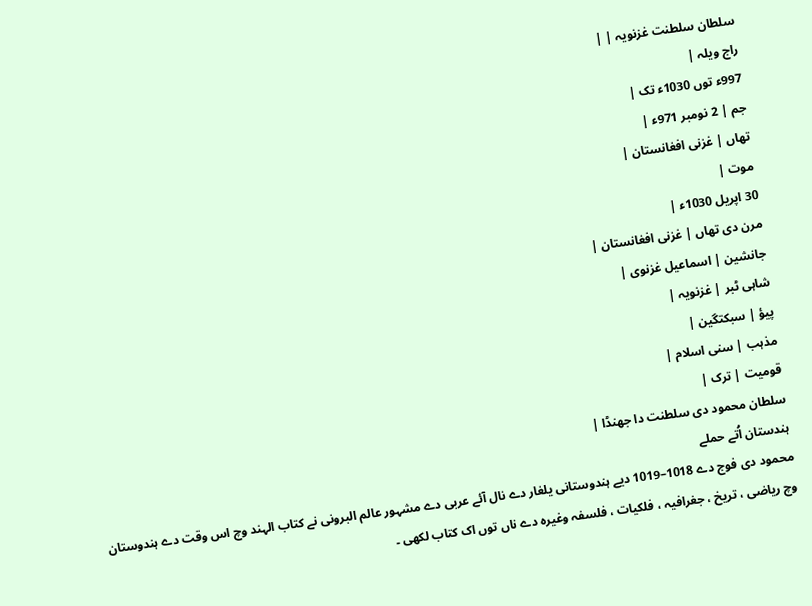سلطان سلطنت غزنویہ | |
راج ویلہ |
997ء توں 1030ء تک |
جم | 2 نومبر 971ء |
تھاں | غزنی افغانستان |
موت |
30 اپریل 1030ء |
مرن دی تھاں | غزنی افغانستان |
جانشین | اسماعیل غزنوی |
شاہی ٹبر | غزنویہ |
پیؤ | سبکتگین |
مذہب | سنی اسلام |
قومیت | ترک |
سلطان محمود دی سلطنت دا جھنڈا |
ہندستان اُتے حملے
محمود دی فوج دے 1018–1019 دیے ہندوستانی یلغار دے نال آئے عربی دے مشہور عالم البرونی نے کتاب الہند وچ اس وقت دے ہندوستان وچ ریاضی ، تریخ ، جغرافیہ ، فلکیات ، فلسفہ وغیرہ دے ناں توں اک کتاب لکھی ۔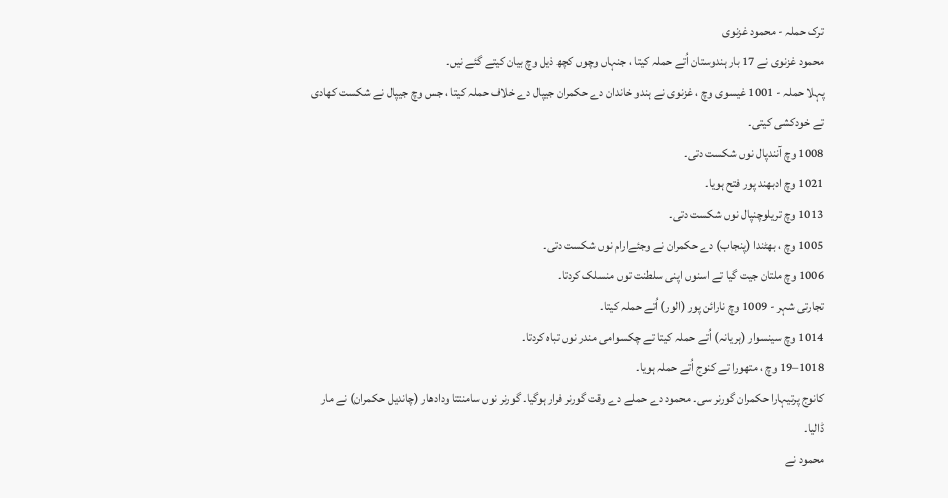ترک حملہ - محمود غزنوی
محمود غزنوی نے 17 بار ہندوستان اُتے حملہ کيتا ، جنہاں وچوں کچھ ذیل وچ بیان کیتے گئے نيں۔
پہلا حملہ - 1001 غیسوی وچ ، غزنوی نے ہندو خاندان دے حکمران جیپال دے خلاف حملہ کيتا ، جس وچ جیپال نے شکست کھادی تے خودکشی کيتی۔
1008 وچ آنندپال نوں شکست دتی۔
1021 وچ ادبھند پور فتح ہويا۔
1013 وچ تریلوچنپال نوں شکست دتی۔
1005 وچ ، بھٹندا (پنجاب) دے حکمران نے وجئےارام نوں شکست دتی۔
1006 وچ ملتان جیت گیا تے اسنوں اپنی سلطنت توں منسلک کردتا۔
تجارتی شہر - 1009 وچ نارائن پور (الور) اُتے حملہ کيتا۔
1014 وچ سینسوار (ہریانہ) اُتے حملہ کيتا تے چکسوامی مندر نوں تباہ کردتا۔
1018–19 وچ ، متھورا تے کنوج اُتے حملہ ہويا۔
کانوج پرتیہارا حکمران گورنر سی۔ محمود دے حملے دے وقت گورنر فرار ہوگیا۔ گورنر نوں سامنتتا ودادھار (چاندیل حکمران) نے مار ڈالیا۔
محمود نے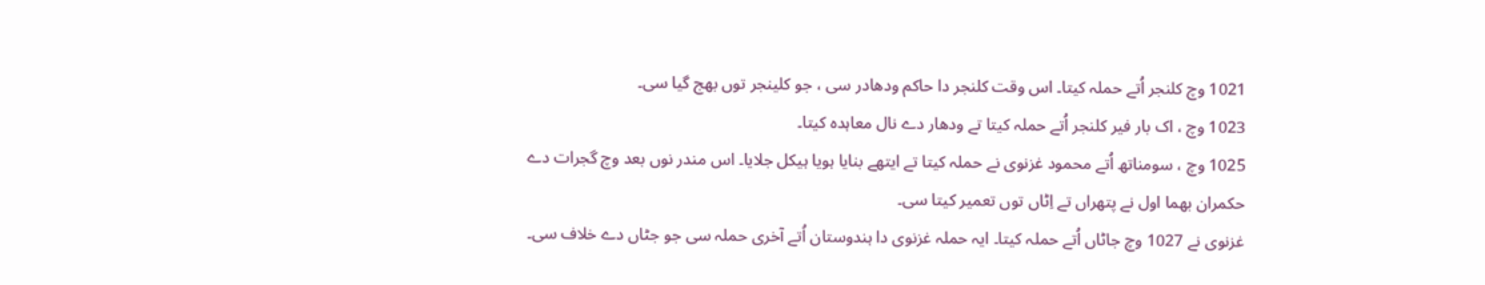1021 وچ کلنجر اُتے حملہ کيتا۔ اس وقت کلنجر دا حاکم ودھادر سی ، جو کلینجر توں بھج گیا سی۔
1023 وچ ، اک بار فیر کلنجر اُتے حملہ کيتا تے ودھار دے نال معاہدہ کيتا۔
1025 وچ ، سومناتھ اُتے محمود غزنوی نے حملہ کيتا تے ایتھے بنایا ہويا ہیکل جلایا۔ اس مندر نوں بعد وچ گجرات دے حکمران بھما اول نے پتھراں تے اِٹاں توں تعمیر کيتا سی۔
غزنوی نے 1027 وچ جاٹاں اُتے حملہ کيتا۔ ایہ حملہ غزنوی دا ہندوستان اُتے آخری حملہ سی جو جٹاں دے خلاف سی۔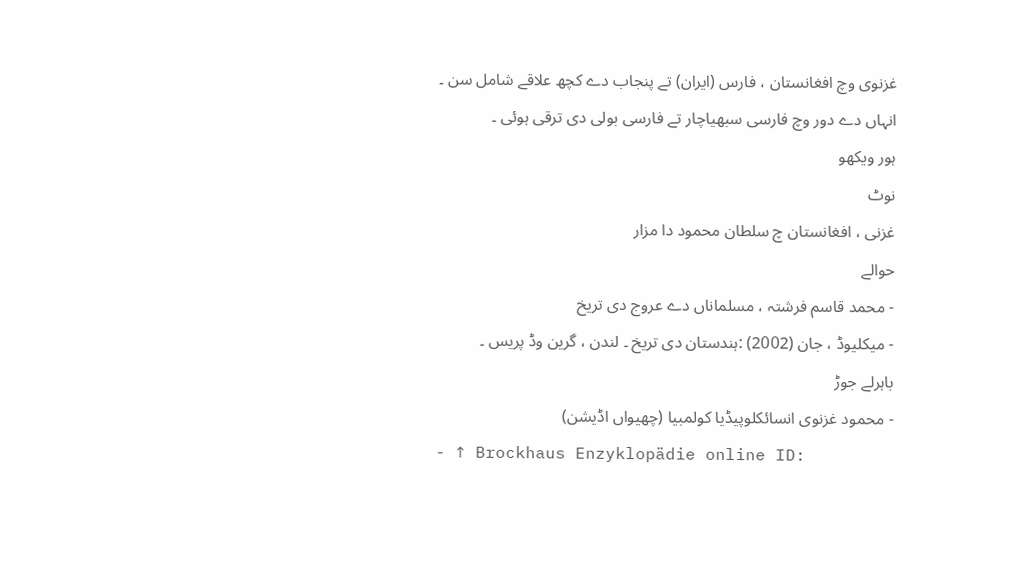غزنوی وچ افغانستان ، فارس (ایران) تے پنجاب دے کچھ علاقے شامل سن ۔
انہاں دے دور وچ فارسی سبھیاچار تے فارسی بولی دی ترقی ہوئی ۔
ہور ویکھو
نوٹ
غزنی ، افغانستان چ سلطان محمود دا مزار
حوالے
- محمد قاسم فرشتہ ، مسلماناں دے عروج دی تریخ
- میکلیوڈ ، جان (2002) :ہندستان دی تریخ ۔ لندن ، گرین وڈ پریس ۔
باہرلے جوڑ
- محمود غزنوی انسائکلوپیڈیا کولمبیا (چھیواں اڈیشن)
- ↑ Brockhaus Enzyklopädie online ID: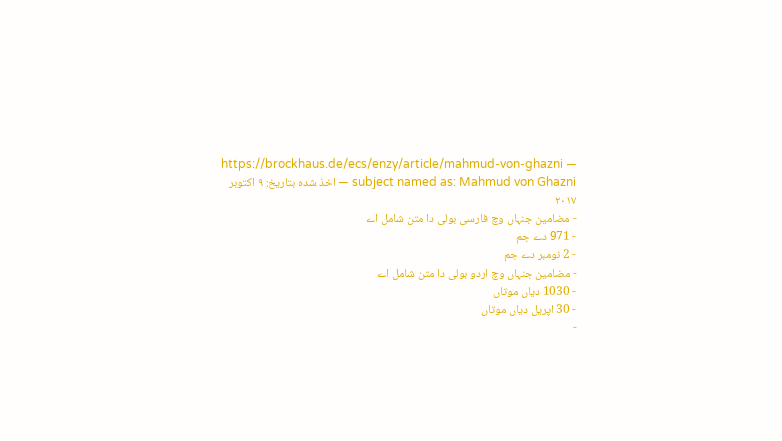https://brockhaus.de/ecs/enzy/article/mahmud-von-ghazni — subject named as: Mahmud von Ghazni — اخذ شدہ بتاریخ: ۹ اکتوبر ۲۰۱۷
- مضامین جنہاں وچ فارسی بولی دا متن شامل اے
- 971 دے جم
- 2 نومبر دے جم
- مضامین جنہاں وچ اردو بولی دا متن شامل اے
- 1030 دیاں موتاں
- 30 اپریل دیاں موتاں
-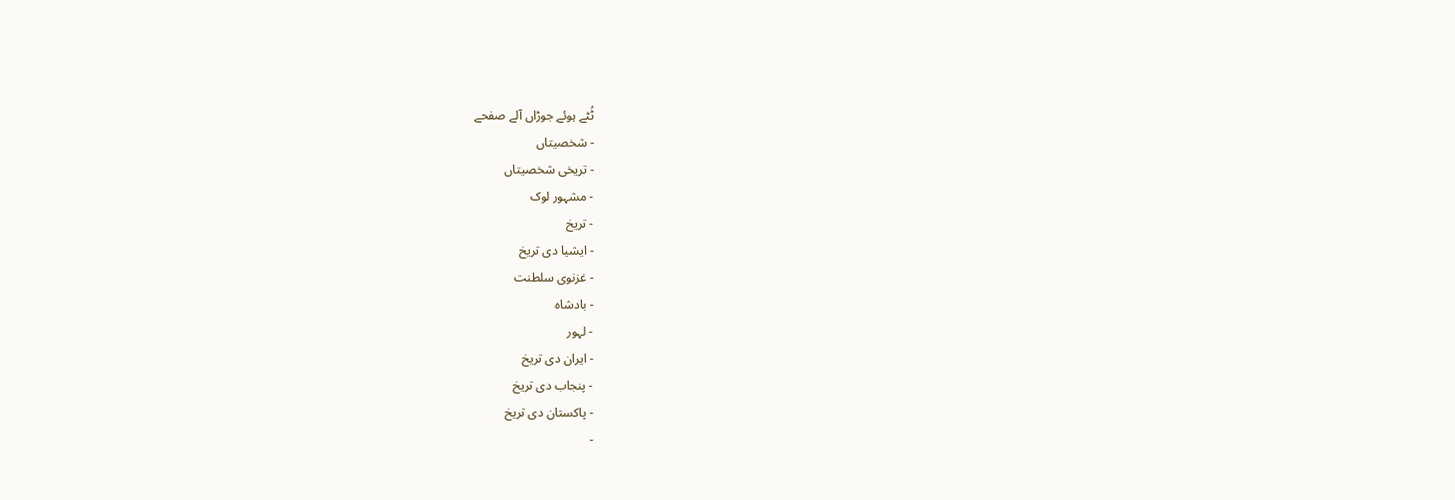ٹُٹے ہوئے جوڑاں آلے صفحے
- شخصیتاں
- تریخی شخصیتاں
- مشہور لوک
- تریخ
- ایشیا دی تریخ
- غزنوی سلطنت
- بادشاہ
- لہور
- ایران دی تریخ
- پنجاب دی تریخ
- پاکستان دی تریخ
-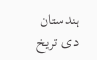ہندستان دی تریخ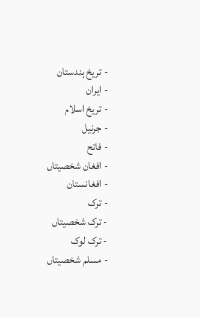- تریخ ہندستان
- ایران
- تریخ اسلام
- جرنیل
- فاتح
- افغان شخصیتاں
- افغانستان
- ترک
- ترک شخصیتاں
- ترک لوک
- مسلم شخصیتاں